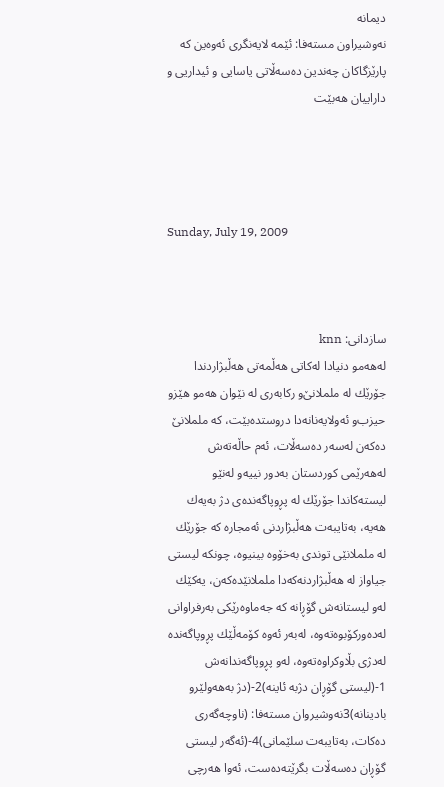دیمانه‌
نه‌وشیراون مسته‌فا: ئێمه‌ لایه‌نگری‌ ئه‌وه‌ین كه‌ پارێزگاكان چه‌ندین ده‌سه‌ڵاتی‌ یاسایی‌ و ئیداریی‌ و داراییان هه‌بێت




Sunday, July 19, 2009



سازدانی‌: knn
له‌هه‌مو دنیادا له‌كاتی‌ هه‌ڵمه‌تی‌ هه‌ڵبژاردندا جۆرێك له‌ ململانێ‌‌و ركابه‌ری‌ له‌ نێوان هه‌مو هێز‌و حیزب‌و ئه‌ولایه‌نانه‌دا دروستده‌بێت، كه‌ ململانێ‌ ده‌كه‌ن له‌سه‌ر ده‌سه‌ڵات، ئه‌م حاڵه‌ته‌ش له‌هه‌رێمی‌ كوردستان به‌دور نییه‌‌و له‌نێو لیسته‌كاندا جۆرێك له‌ پڕوپاگه‌نده‌ی‌ دژ به‌یه‌ك هه‌یه‌، به‌تایبه‌ت هه‌ڵبژاردنی‌ ئه‌مجاره‌ كه‌ جۆرێك له‌ ململانێی‌ توندی‌ به‌خۆوه‌ بینیوه‌، چونكه‌ لیستی‌ جیاواز له‌ هه‌ڵبژاردنه‌كه‌دا ململانێده‌كه‌ن، یه‌كێك له‌و لیستانه‌ش گۆڕانه‌ كه‌ جه‌ماوه‌رێكی‌ به‌رفراوانی‌ له‌ده‌وركۆبوه‌ته‌وه‌، له‌به‌ر ئه‌وه‌ كۆمه‌ڵێك پڕوپاگه‌نده‌ له‌دژی‌ بڵاوكراوه‌ته‌وه‌، له‌و پڕوپاگه‌ندانه‌ش 1-(لیستی‌ گۆڕان دژبه‌ ئاینه‌)2-(دژ به‌هه‌ولێرو بادینانه‌)3نه‌وشیروان مسته‌فا: (ناوچه‌گه‌ری‌ ده‌كات، به‌تایبه‌ت سلێمانی‌)4-(ئه‌گه‌ر لیستی‌ گۆڕان ده‌سه‌ڵات بگرێته‌ده‌ست، ئه‌وا هه‌رچی‌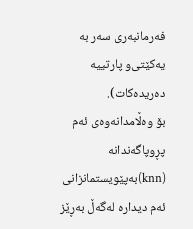فه‌رمانبه‌ری‌ سه‌ر به‌ یه‌كێتی‌‌و پارتییه‌ ده‌ریده‌كات).
بۆ وه‌ڵامدانه‌وه‌ی‌ ئه‌م پڕوپاگه‌ندانه‌ (knn)به‌پێویستمانزانی‌ ئه‌م دیداره‌ له‌گه‌ڵ‌ به‌ڕێز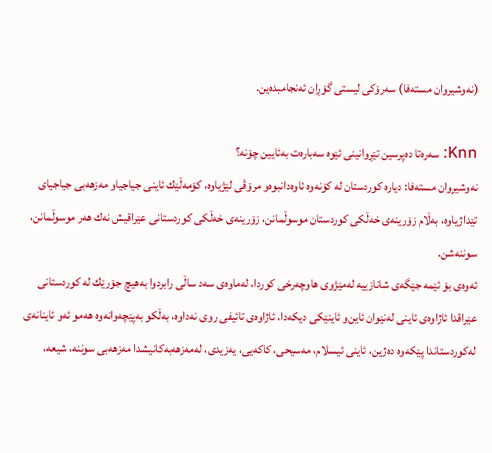(نه‌وشیروان مسته‌فا) سه‌رۆكی‌ لیستی‌ گۆڕان ئه‌نجامبده‌ین.

Knn: سه‌ره‌تا ده‌پرسین تێڕوانینی‌ ئێوه‌ سه‌باره‌ت به‌ئایین چۆنه‌؟
نه‌وشیروان مسته‌فا: دیاره‌ كوردستان له‌ كۆنه‌وه‌ ئاوه‌دانبوه‌و مرۆڤی‌ لێژیاوه‌، كۆمه‌ڵێك ئاینی‌ جیاجیا‌و مه‌زهه‌بی‌ جیاجیای‌ تێداژیاوه‌، به‌ڵام زۆرینه‌ی‌ خه‌ڵكی‌ كوردستان موسوڵمانن، زۆرینه‌ی‌ خه‌ڵكی‌ كوردستانی‌ عێراقیش نه‌ك هه‌ر موسوڵمانن، سوننه‌شن.
ئه‌وه‌ی‌ بۆ ئێمه‌ جێگه‌ی‌ شانازییه‌ له‌مێژوی‌ هاوچه‌رخی‌ كوردا، له‌ماوه‌ی‌ سه‌د ساڵی‌ رابردوا به‌هیچ جۆرێك له‌ كوردستانی‌ عێراقدا ئاژاوه‌ی‌ ئاینی‌ له‌نێوان ئاین‌و ئاینێكی‌ دیكه‌دا، ئاژاوه‌ی‌ تائیفی‌ روی نه‌داوه‌، به‌ڵكو به‌پێچه‌وانه‌وه‌ هه‌مو ئه‌و ئاینانه‌ی‌ له‌كوردستاندا پێكه‌وه‌ ده‌ژین، ئاینی‌ ئیسلام، مه‌سیحی‌، كاكه‌یی، یه‌زیدی‌، له‌مه‌زهه‌به‌كانیشدا مه‌زهه‌بی‌ سوننه‌، شیعه‌،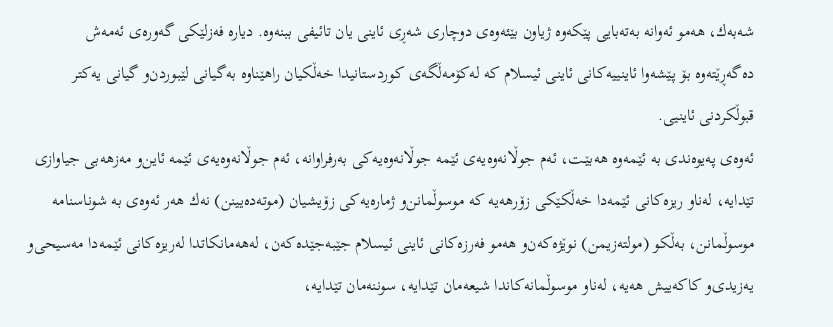شه‌به‌ك، هه‌مو ئه‌وانه‌ به‌ته‌بایی پێكه‌وه‌ ژیاون بێئه‌وه‌ی‌ دوچاری‌ شه‌ڕی‌ ئاینی‌ یان تائیفی‌ ببنه‌وه‌. دیاره‌ فه‌زلێكی‌ گه‌وره‌ی‌ ئه‌مه‌ش ده‌گه‌ڕێته‌وه‌ بۆ پێشه‌وا ئاینییه‌كانی‌ ئاینی‌ ئیسلام كه‌ له‌كۆمه‌ڵگه‌ی‌ كوردستانیدا خه‌ڵكیان راهێناوه‌ به‌گیانی‌ لێبوردن‌و گیانی‌ یه‌كتر قبوڵكردنی‌ ئاینیی.
ئه‌وه‌ی‌ په‌یوه‌ندی‌ به‌ ئێمه‌وه‌ هه‌بێـت، ئه‌م جوڵانه‌وه‌یه‌ی‌ ئێمه‌ جوڵانه‌وه‌یه‌كی‌ به‌رفراوانه‌، ئه‌م جوڵانه‌وه‌یه‌ی‌ ئێمه‌ ئاین‌و مه‌زهه‌بی‌ جیاوازی‌ تێدایه‌، له‌ناو ریزه‌كانی‌ ئێمه‌دا خه‌ڵكێكی‌ زۆرهه‌یه‌ كه‌ موسوڵمانن‌و ژماره‌یه‌كی‌ زۆیشیان (موته‌ده‌یینن) نه‌ك هه‌ر ئه‌وه‌ی‌ به‌ شوناسنامه‌ موسوڵمانن، به‌ڵكو (مولته‌زیمن) نوێژه‌كه‌ن‌و هه‌مو فه‌رزه‌كانی‌ ئاینی‌ ئیسلام جێبه‌جێده‌كه‌ن، له‌هه‌مانكاتدا له‌ریزه‌كانی‌ ئێمه‌دا مه‌سیحی‌و یه‌زیدی‌و كاكه‌ییش هه‌یه‌، له‌ناو موسوڵمانه‌كاندا شیعه‌مان تێدایه‌، سوننه‌مان تێدایه‌،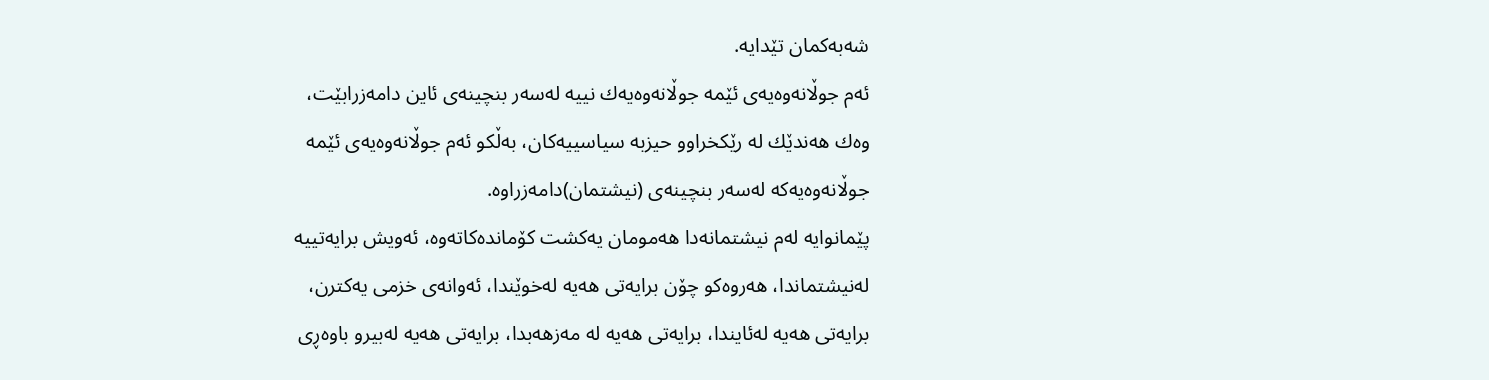شه‌به‌كمان تێدایه‌.
ئه‌م جوڵانه‌وه‌یه‌ی‌ ئێمه‌ جوڵانه‌وه‌یه‌ك نییه‌ له‌سه‌ر بنچینه‌ی‌ ئاین دامه‌زرابێت، وه‌ك هه‌ندێك له‌ رێكخراو‌و حیزبه‌ سیاسییه‌كان، به‌ڵكو ئه‌م جوڵانه‌وه‌یه‌ی‌ ئێمه‌ جوڵانه‌وه‌یه‌كه‌ له‌سه‌ر بنچینه‌ی‌ (نیشتمان)دامه‌زراوه‌.
پێمانوایه‌ له‌م نیشتمانه‌دا هه‌مومان یه‌كشت كۆمانده‌كاته‌وه‌، ئه‌ویش برایه‌تییه‌ له‌نیشتماندا، هه‌روه‌كو چۆن برایه‌تی‌ هه‌یه‌ له‌خوێندا، ئه‌وانه‌ی‌ خزمی‌ یه‌كترن، برایه‌تی‌ هه‌یه‌ له‌ئایندا، برایه‌تی‌ هه‌یه‌ له‌ مه‌زهه‌بدا، برایه‌تی‌ هه‌یه‌ له‌بیرو باوه‌ڕی‌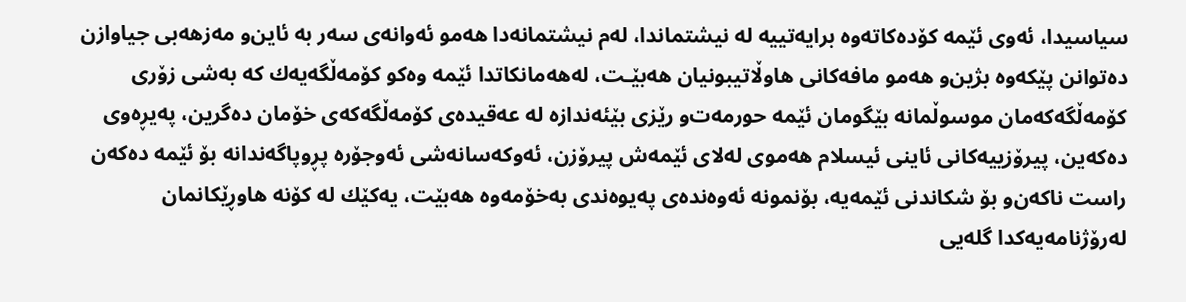سیاسیدا، ئه‌وی‌ ئێمه‌ كۆده‌كاته‌وه‌ برایه‌تییه‌ له‌ نیشتماندا، له‌م نیشتمانه‌دا هه‌مو ئه‌وانه‌ی‌ سه‌ر به‌ ئاین‌و مه‌زهه‌بی‌ جیاوازن ده‌توانن پێكه‌وه‌ بژین‌و هه‌مو مافه‌كانی‌ هاوڵاتیبونیان هه‌بێـت، له‌هه‌مانكاتدا ئێمه‌ وه‌كو كۆمه‌ڵگه‌یه‌ك كه‌ به‌شی‌ زۆری‌ كۆمه‌ڵگه‌كه‌مان موسوڵمانه‌ بێگومان ئێمه‌ حورمه‌ت‌و رێزی‌ بێئه‌ندازه‌ له‌ عه‌قیده‌ی‌ كۆمه‌ڵگه‌كه‌ی‌ خۆمان ده‌گرین، په‌یڕه‌وی‌ ده‌كه‌ین، پیرۆزییه‌كانی‌ ئاینی‌ ئیسلام هه‌موی‌ له‌لای‌ ئێمه‌ش پیرۆزن، ئه‌وكه‌سانه‌شی‌ ئه‌وجۆره‌ پڕوپاگه‌ندانه‌ بۆ ئێمه‌ ده‌كه‌ن راست ناكه‌ن‌و بۆ شكاندنی‌ ئێمه‌یه‌، بۆنمونه‌ ئه‌وه‌نده‌ی‌ په‌یوه‌ندی‌ به‌خۆمه‌وه‌ هه‌بێت، یه‌كێك له‌ كۆنه‌ هاوڕێكانمان له‌رۆژنامه‌یه‌كدا گله‌یی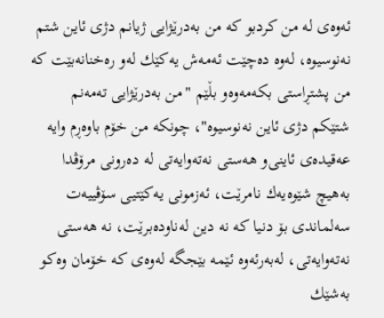ئه‌وه‌ی‌ له‌ من كردبو كه‌ من به‌درێژایی ژیانم دژی‌ ئاین شتم نه‌نوسیوه‌، له‌وه‌ ده‌چێت ئه‌مه‌ش یه‌كێك له‌و ره‌خنانه‌بێت كه‌ من پشتڕاستی‌ بكه‌مه‌وه‌و بڵێم "من به‌درێژایی ته‌مه‌نم شتێكم دژی‌ ئاین نه‌نوسیوه‌"، چونكه‌ من خۆم باوه‌ڕم وایه‌ عه‌قیده‌ی‌ ئاینی‌‌و هه‌ستی‌ نه‌ته‌وایه‌تی‌ له‌ ده‌رونی‌ مرۆڤدا به‌هیچ شێوه‌یه‌ك نامرێت، ئه‌زمونی‌ یه‌كێتیی‌ سۆڤییه‌ت سه‌لماندی‌ بۆ دنیا كه‌ نه‌ دین له‌ناوده‌برێت، نه‌ هه‌ستی‌ نه‌ته‌وایه‌تی‌، له‌به‌رئه‌وه‌ ئێمه‌ بێجگه‌ له‌وه‌ی‌ كه‌ خۆمان وه‌كو به‌شێك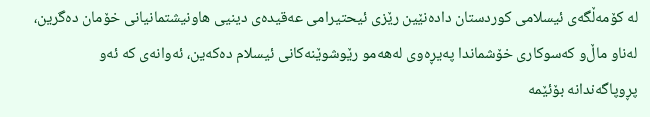له‌ كۆمه‌ڵگه‌ی‌ ئیسلامی‌ كوردستان داده‌نێین رێزی‌ ئیحتیرامی‌ عه‌قیده‌ی‌ دینیی هاونیشتمانیانی‌ خۆمان ده‌گرین، له‌ناو ماڵ‌‌و كه‌سوكاری‌ خۆشماندا په‌یڕه‌وی‌ له‌هه‌مو رێوشوێنه‌كانی‌ ئیسلام ده‌كه‌ین، ئه‌وانه‌ی‌ كه‌ ئه‌و پڕوپاگه‌ندانه‌ بۆئێمه‌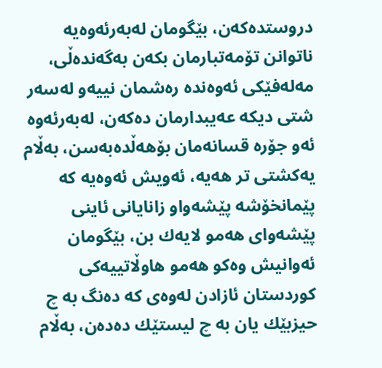دروستده‌كه‌ن، بێگومان له‌به‌رئه‌وه‌یه‌ ناتوانن تۆمه‌تبارمان بكه‌ن به‌گه‌نده‌ڵی‌، مه‌له‌فێكی‌ ئه‌وه‌نده‌ ره‌شمان نییه‌‌و له‌سه‌ر شتی‌ دیكه‌ عه‌یبدارمان ده‌كه‌ن، له‌به‌رئه‌وه‌ ئه‌و جۆره‌ قسانه‌مان بۆهه‌ڵده‌به‌سن، به‌ڵام یه‌كشتی‌ تر هه‌یه‌، ئه‌ویش ئه‌وه‌یه‌ كه‌ پێمانخۆشه‌ پێشه‌وا‌و زانایانی‌ ئاینی‌ پێشه‌وای‌ هه‌مو لایه‌ك بن، بێگومان ئه‌وانیش وه‌كو هه‌مو هاوڵاتییه‌كی‌ كوردستان ئازادن له‌وه‌ی‌ كه‌ ده‌نگ به‌ چ حیزبێك یان به‌ چ لیستێك ده‌ده‌ن، به‌ڵام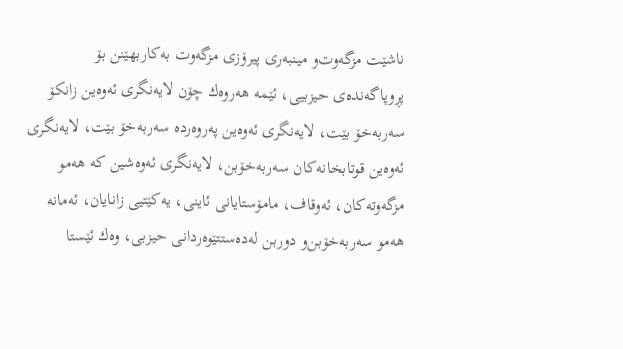ناشێت مزگه‌وت‌و مینبه‌ری‌ پیرۆزی‌ مزگه‌وت به‌كاربهێنن بۆ پڕوپاگه‌نده‌ی‌ حیزبیی، ئێمه‌ هه‌روه‌ك چۆن لایه‌نگری‌ ئه‌وه‌ین زانكۆ سه‌ربه‌خۆ بێت، لایه‌نگری‌ ئه‌وه‌ین په‌روه‌رده‌ سه‌ربه‌خۆ بێت، لایه‌نگری‌ ئه‌وه‌ین قوتابخانه‌كان سه‌ربه‌خۆبن، لایه‌نگری‌ ئه‌وه‌شین كه‌ هه‌مو مزگه‌وته‌كان، ئه‌وقاف، مامۆستایانی‌ ئاینی‌، یه‌كێتیی‌ زانایان، ئه‌مانه‌ هه‌مو سه‌ربه‌خۆبن‌و دوربن له‌ده‌ستتێوه‌ردانی‌ حیزبی‌، وه‌ك ئێستا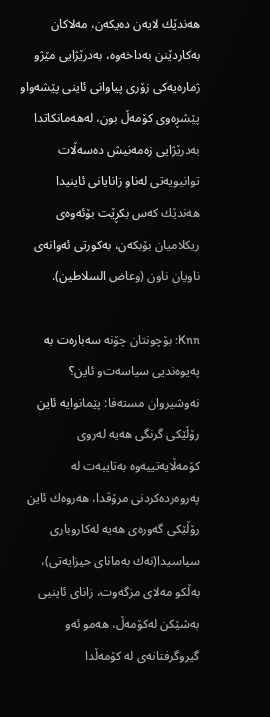هه‌ندێك لایه‌ن ده‌یكه‌ن، مه‌لاكان به‌كاردێنن به‌داخه‌وه‌، به‌درێژایی مێژو ژماره‌یه‌كی‌ زۆری‌ پیاوانی‌ ئاینی‌ پێشه‌واو پێشڕه‌وی‌ كۆمه‌ڵ‌ بون، له‌هه‌مانكاتدا به‌درێژایی زه‌مه‌نیش ده‌سه‌ڵات توانیویه‌تی‌ له‌ناو زانایانی‌ ئاینیدا هه‌ندێك كه‌س بكڕێت بۆئه‌وه‌ی‌ ریكلامیان بۆبكه‌ن، به‌كورتی‌ ئه‌وانه‌ی‌ ناویان ناون (وعاض السلاطين).

Knn: بۆچونتان چۆنه‌ سه‌باره‌ت به‌ په‌یوه‌ندیی‌ سیاسه‌ت‌و ئاین؟
نه‌وشیروان مسته‌فا: پێمانوایه‌ ئاین رۆڵێكی‌ گرنگی‌ هه‌یه‌ له‌روی‌ كۆمه‌ڵایه‌تییه‌وه‌ به‌تایبه‌ت له‌ په‌روه‌رده‌كردنی‌ مرۆڤدا، هه‌روه‌ك ئاین رۆڵێكی‌ گه‌وره‌ی‌ هه‌یه‌ له‌كاروباری‌ سیاسیدا(نه‌ك به‌مانای‌ حیزایه‌تی‌)، به‌ڵكو مه‌لای‌ مزگه‌وت، زانای‌ ئاینیی‌ به‌شێكن له‌كۆمه‌ڵ‌، هه‌مو ئه‌و گیروگرفتانه‌ی‌ له‌ كۆمه‌ڵدا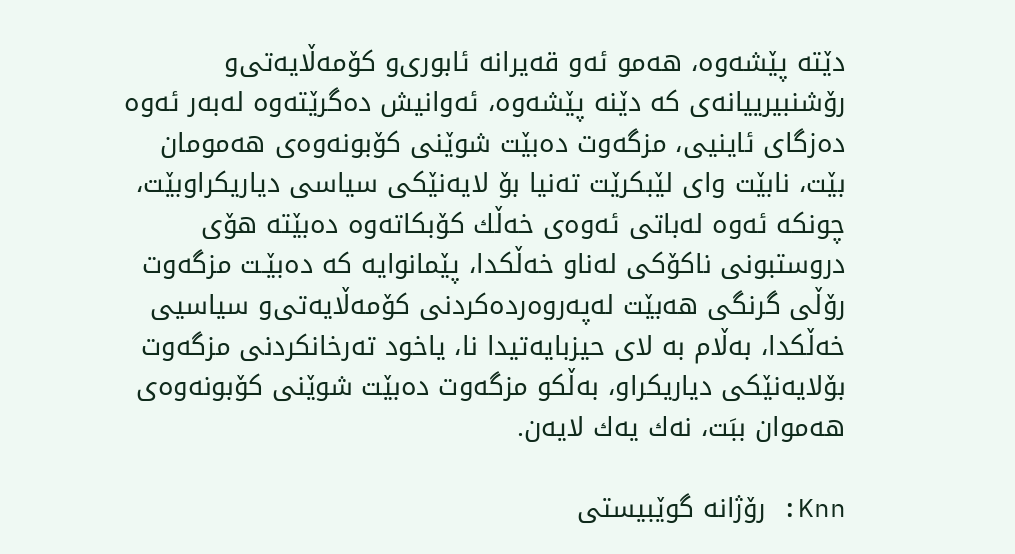دێته‌ پێشه‌وه‌، هه‌مو ئه‌و قه‌یرانه‌ ئابوری‌‌و كۆمه‌ڵایه‌تی‌‌و رۆشنبیرییانه‌ی‌ كه‌ دێنه‌ پێشه‌وه‌، ئه‌وانیش ده‌گرێته‌وه‌ له‌به‌ر ئه‌وه‌ ده‌زگای‌ ئاینیی‌، مزگه‌وت ده‌بێت شوێنی‌ كۆبونه‌وه‌ی‌ هه‌مومان بێت، نابێت وای‌ لێبكرێت ته‌نیا بۆ لایه‌نێكی‌ سیاسی‌ دیاریكراوبێت، چونكه‌ ئه‌وه‌ له‌باتی‌ ئه‌وه‌ی‌ خه‌ڵك كۆبكاته‌وه‌ ده‌بێته‌ هۆی‌ دروستبونی‌ ناكۆكی‌ له‌ناو خه‌ڵكدا، پێمانوایه‌ كه‌ ده‌بێـت مزگه‌وت رۆڵی‌ گرنگی‌ هه‌بێت له‌په‌روه‌رده‌كردنی‌ كۆمه‌ڵایه‌تی‌‌و سیاسیی‌ خه‌ڵكدا، به‌ڵام به‌ لای‌ حیزبایه‌تیدا نا، یاخود ته‌رخانكردنی‌ مزگه‌وت بۆلایه‌نێكی‌ دیاریكراو، به‌ڵكو مزگه‌وت ده‌بێت شوێنی‌ كۆبونه‌وه‌ی‌ هه‌موان ببَت، نه‌ك یه‌ك لایه‌ن.

Knn: رۆژانه‌ گوێبیستی‌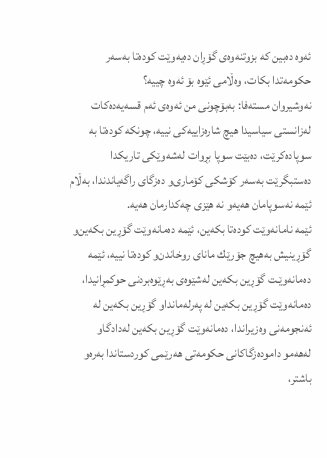ئه‌وه‌ ده‌بین كه‌ بزوتنه‌وه‌ی‌ گۆڕان ده‌یه‌وێت كوده‌تا به‌سه‌ر حكومه‌تدا بكات، وه‌ڵامی‌ ئێوه‌ بۆ ئه‌وه‌ چییه‌؟
نه‌وشیروان مسته‌فا: به‌بۆچونی‌ من ئه‌وه‌ی‌ ئه‌م قسه‌یه‌ده‌كات له‌زانستی‌ سیاسیدا هیچ شاره‌زاییه‌كی‌ نییه‌، چونكه‌ كوده‌تا به‌ سوپاده‌كرێت، ده‌بێت سوپا بڕوات له‌شه‌وێكی‌ تاریكدا ده‌ستبگرێت به‌سه‌ر كۆشكی‌ كۆماری‌و ده‌زگای‌ راگه‌یاندندا، به‌ڵام ئێمه‌ نه‌سوپامان هه‌یه‌و نه‌ هێزی‌ چه‌كدارمان هه‌یه‌.
ئێمه‌ نامانه‌وێت كوده‌تا بكه‌ین، ئێمه‌ ده‌مانه‌وێت گۆڕین بكه‌ین‌و گۆڕینیش به‌هیچ جۆرێك مانای‌ روخاندن‌و كوده‌تا نییه‌، ئێمه‌ ده‌مانه‌وێـت گۆڕین بكه‌ین له‌شێوه‌ی‌ به‌ڕێوه‌بردنی‌ حوكمڕانیدا، ده‌مانه‌وێت گۆڕین بكه‌ین له‌ په‌رله‌ماندا‌و گۆڕین بكه‌ین له‌ ئه‌نجومه‌نی‌ وه‌زیراندا، ده‌مانه‌وێت گۆڕین بكه‌ین له‌دادگاو له‌هه‌مو داموده‌زگاكانی‌ حكومه‌تی‌ هه‌رێمی‌ كوردستاندا به‌ره‌و باشتر،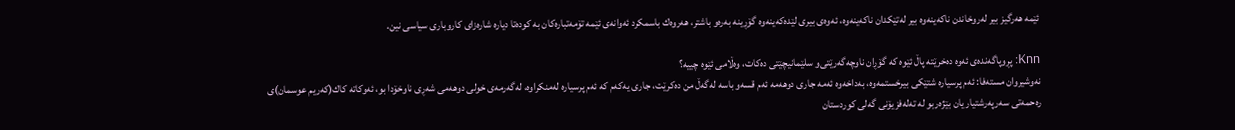ئێمه‌ هه‌رگیز بیر له‌روخاندن ناكه‌ینه‌وه‌ بیر له‌تێكدان ناكه‌ینه‌وه‌، ئه‌وه‌ی‌ بیری‌ لێده‌كه‌ینه‌وه‌ گۆڕینه‌ به‌ره‌و باشتر، هه‌روه‌ك باسمكرد ئه‌وانه‌ی‌ ئێمه‌ تۆمه‌تباره‌كان به‌ كوده‌تا دیاره‌ شاره‌زای‌ كاروباری‌ سیاسی‌ نین.

Knn: پڕوپاگه‌نده‌ی‌ ئه‌وه‌ ده‌خرێته‌ پاڵ‌ ئێوه‌ كه‌ گۆڕان ناوچه‌گه‌رێتی‌‌و سلێمانیچێتی‌ ده‌كات، وه‌ڵامی‌ ئێوه‌ چییه‌؟
نه‌وشیروان مسته‌فا: ئه‌م پرسیاره‌ شتێكی‌ بیرخستمه‌وه‌، به‌داخه‌وه‌ ئه‌مه‌ جاری‌ دوهه‌مه‌ ئه‌م قسه‌و باسه‌ له‌گه‌ڵ‌ من ده‌كرێت، جاری‌ یه‌كه‌م كه‌ ئه‌م پرسیاره‌ له‌منكراوه‌، له‌گه‌رمه‌ی‌ خولی‌ دوهه‌می‌ شه‌ڕی‌ ناوخۆدا بو، ئه‌وكاته‌ كاك(كه‌ریم عوسمان)ی‌ ره‌حمه‌تی‌ سه‌رپه‌رشتیار یان بێژه‌ربو له‌ ته‌له‌فزیۆنی‌ گه‌لی‌ كوردستان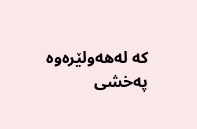كه‌ له‌هه‌ولێره‌وه‌ په‌خشی‌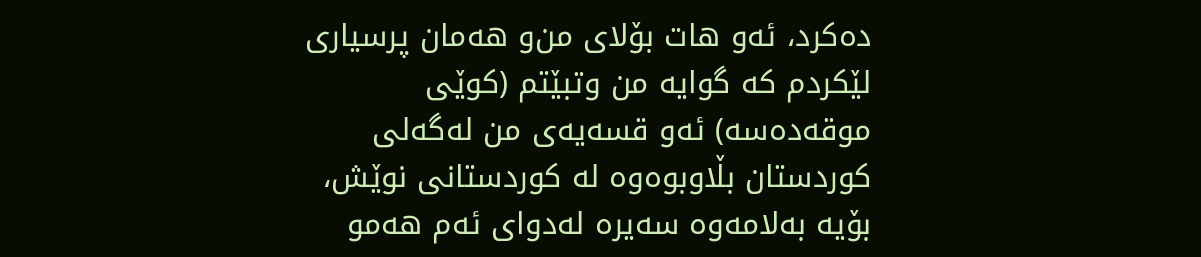ده‌كرد، ئه‌و هات بۆلای‌ من‌و هه‌مان پرسیاری‌ لێكردم كه‌ گوایه‌ من وتبێتم (كوێی‌ موقه‌ده‌سه‌) ئه‌و قسه‌یه‌ی‌ من له‌گه‌لی‌ كوردستان بڵاوبوه‌وه‌ له‌ كوردستانی‌ نوێش، بۆیه‌ به‌لامه‌وه‌ سه‌یره‌ له‌دوای‌ ئه‌م هه‌مو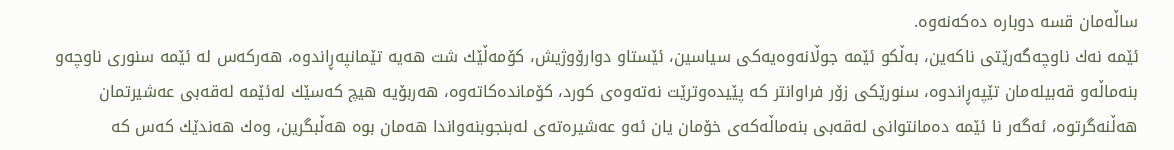ساڵه‌مان قسه‌ دوباره‌ ده‌كه‌نه‌وه‌.
ئێمه‌ نه‌ك ناوچه‌گه‌رێتی‌ ناكه‌ین، به‌ڵكو ئێمه‌ جوڵانه‌وه‌یه‌كی‌ سیاسین، ئێستاو دوارۆ‌وژیش، كۆمه‌ڵێك شت هه‌یه‌ تێمانپه‌ڕاندوه‌، هه‌ركه‌س له‌ ئێمه‌ سنوری‌ ناوچه‌و بنه‌ماڵه‌و قه‌بیله‌مان تێپه‌ڕاندوه‌، سنورێكی‌ زۆر فراوانتر كه‌ پێیده‌وترێت نه‌ته‌وه‌ی‌ كورد، كۆمانده‌كاته‌وه‌، هه‌ربۆیه‌ هیچ كه‌سێك له‌ئێمه‌ له‌قه‌بی‌ عه‌شیرتمان هه‌ڵنه‌گرتوه‌، ئه‌گه‌ر نا ئێمه‌ ده‌مانتوانی‌ له‌قه‌بی‌ بنه‌ماڵه‌كه‌ی‌ خۆمان یان ئه‌و عه‌شیره‌ته‌ی‌ له‌بنجوبنه‌واندا هه‌مان بوه‌ هه‌ڵبگرین، وه‌ك هه‌ندێك كه‌س كه‌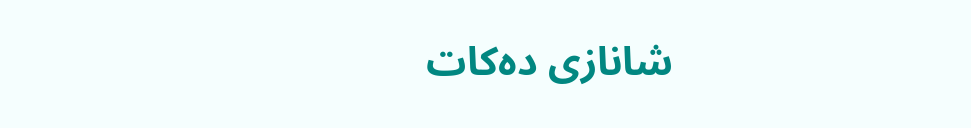شانازی‌ ده‌كات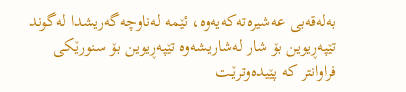به‌له‌قه‌بی‌ عه‌شیره‌ته‌كه‌یه‌وه‌، ئێمه‌ له‌ناوچه‌گه‌ریشدا له‌گوند تێپه‌ڕیوین بۆ شار له‌شاریشه‌وه‌ تێپه‌ڕیوین بۆ سنورێكی‌ فراوانتر كه‌ پێیده‌وترێـت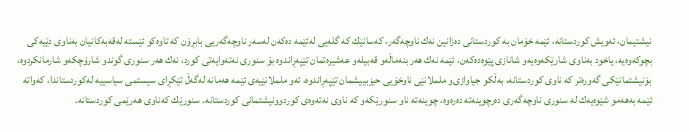نیشتیمان، ئه‌ویش كوردستانه‌، ئێمه‌ خۆمان به‌ كوردستانی‌ ده‌زانین نه‌ك ناوچه‌گه‌ر، كه‌سانێك كه‌ گله‌یی له‌ئێمه‌ ده‌كه‌ن له‌سه‌ر ناوچه‌گه‌ریی بابڕۆن كه‌ تاوه‌كو ئێسته‌ له‌قه‌به‌كانیان به‌ناوی‌ دێیه‌كی‌ بچوكه‌وه‌یه‌، یاخود به‌ناوی‌ شارێكه‌وه‌یه‌‌و شانازی‌ پێوه‌ده‌كه‌ن، ئێمه‌ نه‌ك هه‌ر بنه‌ماڵه‌و قه‌بیله‌و عه‌شیره‌تمان تێپه‌ڕاندوه‌ بۆ سنوری‌ نه‌ته‌وایه‌تی‌ كورد، نه‌ك هه‌ر سنوری‌ گوندو شارۆچكه‌و شارمانكردوه‌، بۆنیشتمانێكی‌ گه‌وره‌تر كه‌ ناوی‌ كوردستانه‌، به‌ڵكو جیاوازی‌‌و ململانێی‌ ناوخۆیی حیزبییشمان تێپه‌ڕاندوه‌، ئه‌و ململانێیه‌ی‌ ئێمه‌ هه‌مانه‌ له‌گه‌ڵ‌ تێكڕای‌ سیستمی‌ سیاسییه‌ له‌كوردستاندا، كه‌واته‌ ئێمه‌ به‌هه‌مو شێوه‌یه‌ك له‌ سنوری‌ ناوچه‌گه‌ری‌ ده‌رچوینه‌ته‌ ده‌ره‌وه‌، چوینه‌ته‌ ناو سنورێكه‌و كه‌ ناوی‌ نه‌ته‌وه‌ی‌ كوردو‌ونیشتمانی‌ كوردستانه‌. سنورێك كه‌ناوی‌ هه‌رێمی‌ كوردستانه‌.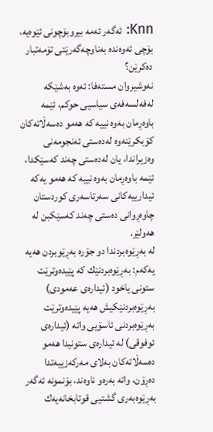Knn: ئه‌گه‌ر ئه‌مه‌ بیروبۆچونی‌ ئێوه‌یه‌، بۆچی‌ ئه‌وه‌نده‌ به‌ناوچه‌گه‌رێتی‌ تۆمه‌تبار ده‌كرێن؟
نه‌وشیروان مسته‌فا: ئه‌وه‌ به‌شێكه‌ له‌فه‌لسه‌فه‌ی‌ سیاسیی‌ حوكم، ئێمه‌ باوه‌ڕمان به‌وه‌ نییه‌ كه‌ هه‌مو ده‌سه‌ڵاته‌كان كۆبكرێنه‌وه‌ له‌ده‌ستی‌ ئه‌نجومه‌نی‌ وه‌زیراندا، یان له‌ده‌ستی‌ چه‌ند كه‌سێكدا، ئێمه‌ باوه‌ڕمان به‌وه‌ نییه‌ كه‌ هه‌مو یه‌كه‌ ئیدارییه‌كانی‌ سه‌رتاسه‌ری‌ كوردستان چاوه‌ڕوانی‌ ده‌ستی‌ چه‌ند كه‌سێكبن له‌ هه‌ولێر.
له‌ به‌ڕێوه‌بردندا دو جۆره‌ به‌ڕێوبردن هه‌یه‌ یه‌كه‌م: به‌ڕێوه‌بردنێك كه‌ پێیده‌وترێت ستونی‌ یاخود (ئیداره‌ی‌ عه‌مودی‌) به‌ڕێوه‌بردنێكیش هه‌یه‌ پێیده‌وترێت به‌ڕێوه‌بردنی‌ ئاسۆیی واته‌ (ئیداره‌ی‌ ئوفوقی‌) له‌ ئیداره‌ی‌ ستونیدا هه‌مو ده‌سه‌ڵاته‌كان به‌لای‌ مه‌ركه‌زییه‌تدا ده‌ڕۆن، واته‌ به‌ره‌و ناوه‌ند، بۆنمونه‌ ئه‌گه‌ر به‌ڕێوه‌به‌ری‌ گشتیی‌ قوتابخانه‌یه‌ك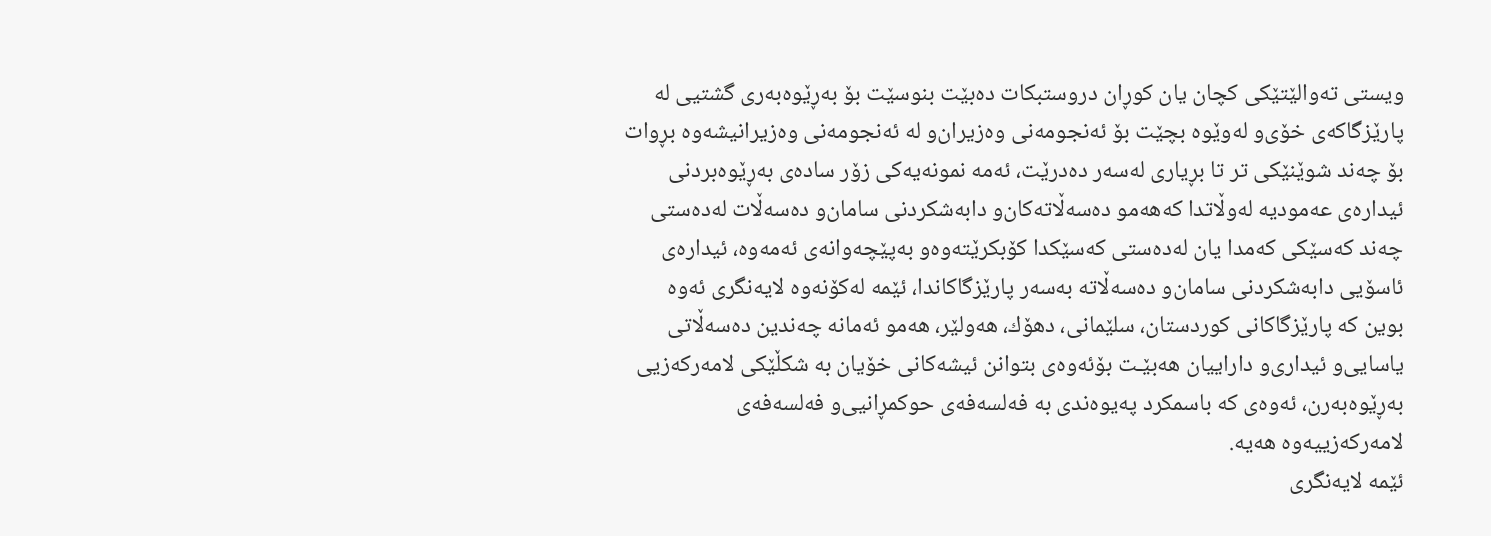ویستی‌ ته‌والێتێكی‌ كچان یان كوڕان دروستبكات ده‌بێت بنوسێت بۆ به‌ڕێوه‌به‌ری‌ گشتیی‌ له‌ پارێزگاكه‌ی‌ خۆی‌‌و له‌وێوه‌ بچێت بۆ ئه‌نجومه‌نی‌ وه‌زیران‌و له‌ ئه‌نجومه‌نی‌ وه‌زیرانیشه‌وه‌ بڕوات بۆ چه‌ند شوێنێكی‌ تر تا بڕیاری‌ له‌سه‌ر ده‌درێت، ئه‌مه‌ نمونه‌یه‌كی‌ زۆر ساده‌ی‌ به‌ڕێوه‌بردنی‌ ئیداره‌ی عه‌مودیه‌ له‌وڵاتدا كه‌هه‌مو ده‌سه‌ڵاته‌كان‌و دابه‌شكردنی‌ سامان‌و ده‌سه‌ڵات له‌ده‌ستی‌ چه‌ند كه‌سێكی‌ كه‌مدا یان له‌ده‌ستی‌ كه‌سێكدا كۆبكرێته‌وه‌‌و به‌پێچه‌وانه‌ی‌ ئه‌مه‌وه‌، ئیداره‌ی‌ ئاسۆیی دابه‌شكردنی‌ سامان‌و ده‌سه‌ڵاته‌ به‌سه‌ر پارێزگاكاندا، ئێمه‌ له‌كۆنه‌وه‌ لایه‌نگری‌ ئه‌وه‌ بوین كه‌ پارێزگاكانی‌ كوردستان، سلێمانی‌، دهۆك، هه‌ولێر، هه‌مو ئه‌مانه‌ چه‌ندین ده‌سه‌ڵاتی‌ یاسایی‌و ئیداری‌‌و داراییان هه‌بێـت بۆئه‌وه‌ی‌ بتوانن ئیشه‌كانی‌ خۆیان به‌ شكڵێكی‌ لامه‌ركه‌زیی به‌ڕێوه‌به‌رن، ئه‌وه‌ی‌ كه‌ باسمكرد په‌یوه‌ندی‌ به‌ فه‌لسه‌فه‌ی‌ حوكمڕانیی‌و فه‌لسه‌فه‌ی‌ لامه‌ركه‌زییه‌وه‌ هه‌یه‌.
ئێمه‌ لایه‌نگری‌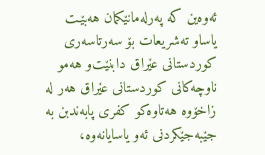ئه‌وه‌ین كه‌ په‌رله‌مانێكمان هه‌بێـت یاساو ته‌شریعات بۆ سه‌رتاسه‌ری‌ كوردستانی‌ عێراق دابنێت‌و هه‌مو ناوچه‌كانی‌ كوردستانی‌ عێراق هه‌ر له‌ زاخۆوه‌ هه‌تاوه‌كو كفری‌ پابه‌ندبن به‌ جێبه‌جێكردنی‌ ئه‌و یاسایانه‌وه‌،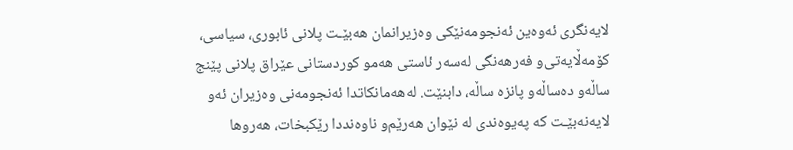لایه‌نگری‌ ئه‌وه‌ین ئه‌نجومه‌نێكی‌ وه‌زیرانمان هه‌بێـت پلانی‌ ئابوری‌، سیاسی‌، كۆمه‌ڵایه‌تی‌‌و فه‌رهه‌نگی‌ له‌سه‌ر ئاستی‌ هه‌مو كوردستانی‌ عێراق پلانی‌ پێنج ساڵه‌و ده‌ساڵه‌و پانزه‌ ساڵه‌، دابنێت. له‌هه‌مانكاتدا ئه‌نجومه‌نی‌ وه‌زیران ئه‌و لایه‌نه‌بێـت كه‌ په‌یوه‌ندی‌ له‌ نێوان هه‌رێم‌و ناوه‌نددا رێكبخات، هه‌روها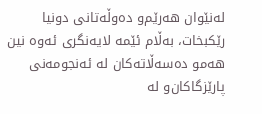له‌نێوان هه‌رێم‌و ده‌وڵه‌تانی‌ دونیا رێكبخات، به‌ڵام ئێمه‌ لایه‌نگری‌ ئه‌وه‌ نین هه‌مو ده‌سه‌ڵاته‌كان له‌ ئه‌نجومه‌نی‌ پارێزگاكان‌و له‌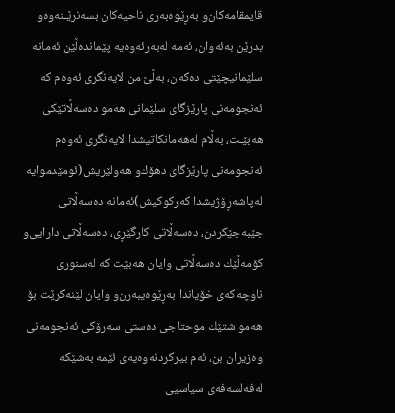قایمقامه‌كان‌و به‌ڕێوه‌به‌ری‌ ناحیه‌كان بسه‌نرێـنه‌وه‌و بدرێن به‌ئه‌وان، ئه‌مه‌ له‌به‌رئه‌وه‌یه‌ پێمانده‌ڵێن ئه‌مانه‌ سلێمانیچێتی‌ ده‌كه‌ن، به‌ڵێ‌ من لایه‌نگری‌ ئه‌وه‌م كه‌ ئه‌نجومه‌نی‌ پارێزگای‌ سلێمانی‌ هه‌مو ده‌سه‌ڵاتێكی‌ هه‌بێـت، به‌ڵام له‌هه‌مانكاتیشدا لایه‌نگری‌ ئه‌وه‌م ئه‌نجومه‌نی‌ پارێزگای‌ دهۆك‌و هه‌ولێریش(ئومێدموایه‌ له‌پاشه‌ڕۆژیشدا كه‌ركوكیش)ئه‌مانه‌ ده‌سه‌ڵاتی‌ جێبه‌جێكردن، ده‌سه‌ڵاتی‌ كارگێڕی‌، ده‌سه‌ڵاتی‌ دارایی‌و كۆمه‌ڵێك ده‌سه‌ڵاتی‌ وایان هه‌بێت كه‌ له‌سنوری‌ ناوچه‌كه‌ی‌ خۆیاندا به‌ڕێوه‌یبه‌رن‌و وایان لێنه‌كرێت بۆ هه‌مو شتێك موحتاجی‌ ده‌ستی‌ سه‌رۆكی‌ ئه‌نجومه‌نی‌ وه‌زیران بن، ئه‌م بیركردنه‌وه‌یه‌ی‌ ئێمه‌ به‌شێكه‌ له‌فه‌لسه‌فه‌ی‌ سیاسیی‌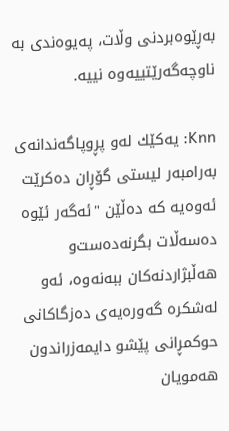به‌ڕێوه‌بردنی‌ وڵات، په‌یوه‌ندی‌ به‌ ناوچه‌گه‌رێتییه‌وه‌ نییه‌.

Knn: یه‌كێك له‌و پڕوپاگه‌ندانه‌ی‌ به‌رامبه‌ر لیستی‌ گۆڕان ده‌كرێت ئه‌وه‌یه‌ كه‌ ده‌ڵێن "ئه‌گه‌ر ئێوه‌ ده‌سه‌ڵات بگرنه‌ده‌ست‌و هه‌ڵبژاردنه‌كان ببه‌نه‌وه‌، ئه‌و له‌شكره‌ گه‌وره‌یه‌ی‌ ده‌زگاكانی‌ حوكمڕانی‌ پێشو دایمه‌زراندون هه‌مویان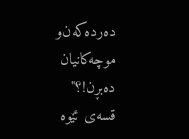ده‌رده‌كه‌ن‌و موچه‌كانیان ده‌بڕن!؟" قسه‌ی‌ ئێوه‌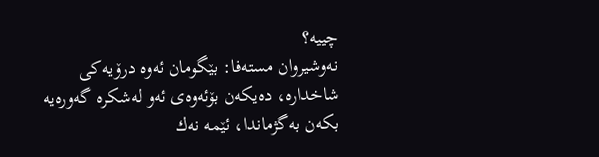چییه‌؟
نه‌وشیروان مسته‌فا: بێگومان ئه‌وه‌ درۆیه‌كی‌ شاخداره‌، ده‌یكه‌ن بۆئه‌وه‌ی‌ ئه‌و له‌شكره‌ گه‌وره‌یه‌ بكه‌ن به‌گژماندا، ئێمه‌ نه‌ك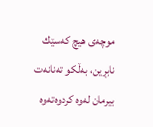موچه‌ی‌ هیچ كه‌سێك نابڕین، به‌ڵكو ته‌نانه‌ت بیرمان له‌وه‌ كردوه‌ته‌وه‌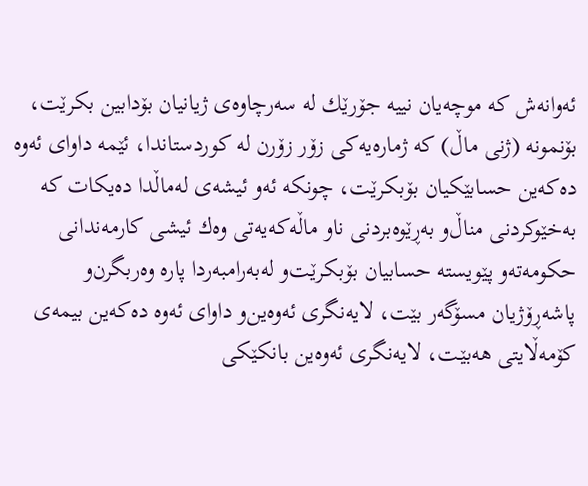ئه‌وانه‌ش كه‌ موچه‌یان نییه‌ جۆرێك له‌ سه‌رچاوه‌ی‌ ژیانیان بۆدابین بكرێت، بۆنمونه‌ (ژنی‌ ماڵ‌) كه‌ ژماره‌یه‌كی‌ زۆر زۆرن له‌ كوردستاندا، ئێمه‌ داوای‌ ئه‌وه‌ ده‌كه‌ین حسابێكیان بۆبكرێت، چونكه‌ ئه‌و ئیشه‌ی‌ له‌ماڵدا ده‌یكات كه‌ به‌خێوكردنی‌ مناڵ‌‌و به‌ڕێوه‌بردنی‌ ناو ماڵه‌كه‌یه‌تی‌ وه‌ك ئیشی‌ كارمه‌ندانی‌ حكومه‌ته‌‌و پێویسته‌ حسابیان بۆبكرێت‌و له‌به‌رامبه‌ردا پاره‌ وه‌ربگرن‌و پاشه‌ڕۆژیان مسۆگه‌ر بێت، لایه‌نگری‌ ئه‌وه‌ین‌و داوای‌ ئه‌وه‌ ده‌كه‌ین بیمه‌ی‌ كۆمه‌ڵایتی‌ هه‌بێـت، لایه‌نگری‌ ئه‌وه‌ین بانكێكی‌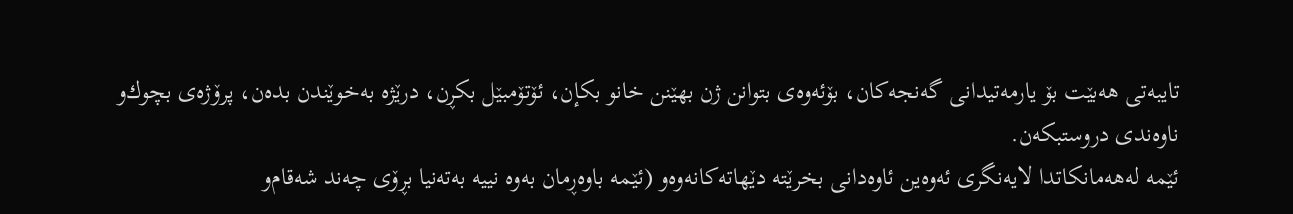تایبه‌تی‌ هه‌بێت بۆ یارمه‌تیدانی‌ گه‌نجه‌كان، بۆئه‌وه‌ی‌ بتوانن ژن بهێنن خانو بكإن، ئۆتۆمبێل بكڕن، درێژه‌ به‌خوێندن بده‌ن، پرۆژه‌ی‌ بچوك‌و ناوه‌ندی‌ دروستبكه‌ن.
ئێمه‌ له‌هه‌مانكاتدا لایه‌نگری‌ ئه‌وه‌ین ئاوه‌دانی‌ بخرێته‌ دێهاته‌كانه‌وه‌‌و (ئێمه‌ باوه‌ڕمان به‌وه‌ نییه‌ به‌ته‌نیا بڕۆی‌ چه‌ند شه‌قام‌و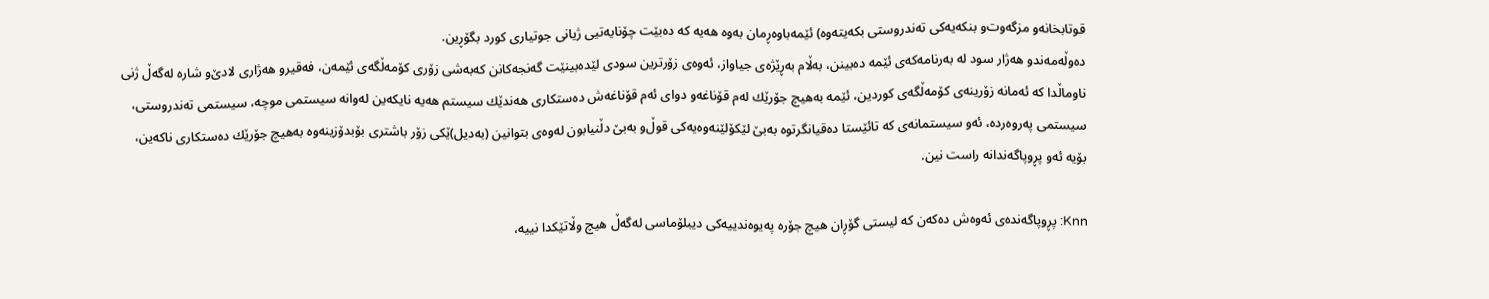قوتابخانه‌‌و مزگه‌وت‌و بنكه‌یه‌كی‌ ته‌ندروستی‌ بكه‌یته‌وه‌) ئێمه‌باوه‌ڕمان به‌وه‌ هه‌یه‌ كه‌ ده‌بێت چۆنایه‌تیی‌ ژیانی‌ جوتیاری‌ كورد بگۆڕین.
ده‌وڵه‌مه‌ندو هه‌ژار سود له‌ به‌رنامه‌كه‌ی‌ ئێمه‌ ده‌بینن، به‌ڵام به‌ڕێژه‌ی‌ جیاواز، ئه‌وه‌ی‌ زۆرترین سودی‌ لێده‌بینێت گه‌نجه‌كانن كه‌به‌شی‌ زۆری‌ كۆمه‌ڵگه‌ی‌ ئێمه‌ن، فه‌قیرو هه‌ژاری‌ لادێ‌‌و شاره‌ له‌گه‌ڵ‌ ژنی‌ ناوماڵدا كه‌ ئه‌مانه‌ زۆرینه‌ی‌ كۆمه‌ڵگه‌ی‌ كوردین، ئێمه‌ به‌هیچ جۆرێك له‌م قۆناغه‌و دوای‌ ئه‌م قۆناغه‌ش ده‌ستكاری‌ هه‌ندێك سیستم هه‌یه‌ نایكه‌ین له‌وانه‌ سیستمی‌ موچه‌، سیستمی‌ ته‌ندروستی‌، سیستمی‌ په‌روه‌رده‌، ئه‌و سیستمانه‌ی‌ كه‌ تائێستا ده‌قیانگرتوه‌ به‌بێ‌ لێكۆلێنه‌وه‌یه‌كی‌ قوڵ‌‌و به‌بێ‌ دڵنیابون له‌وه‌ی‌ بتوانین (به‌دیل)ێكی‌ زۆر باشتری‌ بۆبدۆزینه‌وه‌ به‌هیچ جۆرێك ده‌ستكاری‌ ناكه‌ین، بۆیه‌ ئه‌و پڕوپاگه‌ندانه‌ راست نین.

Knn: پڕوپاگه‌نده‌ی‌ ئه‌وه‌ش ده‌كه‌ن كه‌ لیستی‌ گۆڕان هیچ جۆره‌ په‌یوه‌ندییه‌كی‌ دیبلۆماسی‌ له‌گه‌ڵ‌ هیچ وڵاتێكدا نییه‌،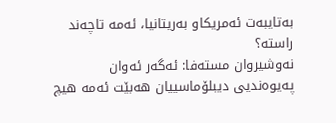به‌تایبه‌ت ئه‌مریكاو به‌ریتانیا، ئه‌مه‌ تاچه‌ند راسته‌؟
نه‌وشیروان مسته‌فا: ئه‌گه‌ر ئه‌وان په‌یوه‌ندیی دیبلۆماسییان هه‌بێت ئه‌مه‌ هیچ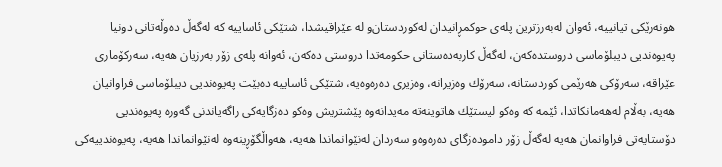هونه‌رێكی‌ تیانییه‌، ئه‌وان له‌به‌رزترین پله‌ی‌ حوكمڕانیدان له‌كوردستان‌و له‌ عێراقیشدا، شتێكی‌ ئاساییه‌ كه‌ له‌گه‌ڵ‌ ده‌وڵه‌تانی‌ دونیا په‌یوه‌ندیی‌ دیبلۆماسی‌ دروستده‌كه‌ن، له‌گه‌ڵ‌ كاربه‌ده‌ستانی‌ حكومه‌تدا دروستی‌ ده‌كه‌ن، ئه‌وانه‌ پله‌ی‌ زۆر به‌رزیان هه‌یه‌، سه‌ركۆماری‌ عێراقه‌، سه‌رۆكی‌ هه‌رێمی‌ كوردستانه‌، سه‌رۆك وه‌زیرانه‌، وه‌زیری‌ ده‌ره‌وه‌یه‌، شتێكی‌ ئاساییه‌ ده‌بێت په‌یوه‌ندیی‌ دیبلۆماسی‌ فراوانیان هه‌یه‌، به‌ڵام له‌هه‌مانكاتدا، ئێمه‌ كه‌ وه‌كو لیستێك هاتوینه‌ته‌ مه‌یدانه‌وه‌ پێشتریش وه‌كو ده‌زگایه‌كی‌ راگه‌یاندنی‌ گه‌وره‌ په‌یوه‌ندیی‌ دۆستایه‌تی‌ فراوانمان هه‌یه‌ له‌گه‌ڵ‌ زۆر داموده‌زگای‌ ده‌ره‌وه‌‌و سه‌ردان له‌نێوانماندا هه‌یه‌، هه‌واڵگۆڕینه‌وه‌ له‌نێوانماندا هه‌یه‌، په‌یوه‌ندییه‌كی‌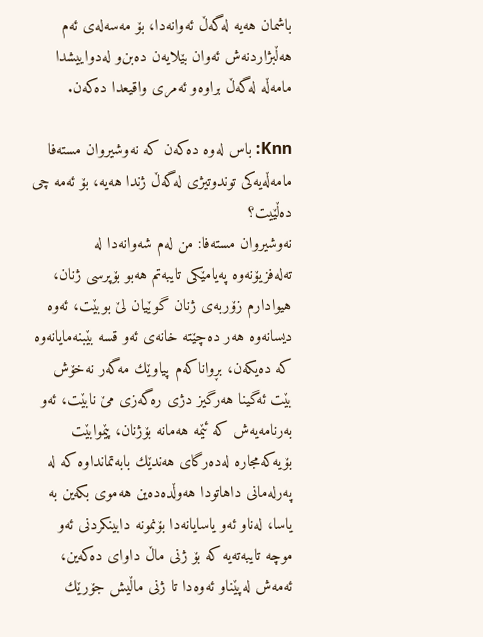باشمان هه‌یه‌ له‌گه‌ڵ‌ ئه‌وانه‌دا، بۆ مه‌سه‌له‌ی‌ ئه‌م هه‌ڵبژاردنه‌ش ئه‌وان بێلایه‌ن ده‌بن‌و له‌دواییشدا مامه‌ڵه‌ له‌گه‌ڵ‌ براوه‌و ئه‌مری‌ واقیعدا ده‌كه‌ن.

Knn: باس له‌وه‌ ده‌كه‌ن كه‌ نه‌وشیروان مسته‌فا مامه‌ڵه‌یه‌كی‌ توندوتیژی‌ له‌گه‌ڵ‌ ژندا هه‌یه‌، بۆ ئه‌مه‌ چی‌ ده‌ڵێیت؟
نه‌وشیروان مسته‌فا: من له‌م شه‌وانه‌دا له‌ ته‌له‌فزیۆنه‌وه‌ په‌یامێكی‌ تایبه‌تم هه‌بو بۆپرسی‌ ژنان، هیوادارم زۆربه‌ی‌ ژنان گوێیان لێ بوبێت، ئه‌وه‌ دیسانه‌وه‌ هه‌ر ده‌چێته‌ خانه‌ی‌ ئه‌و قسه‌ بێبنه‌مایانه‌وه‌ كه‌ ده‌یكه‌ن، بڕواناكه‌م پیاوێك مه‌گه‌ر نه‌خۆش بێت ئه‌گینا هه‌رگیز دژی‌ ره‌گه‌زی‌ مێ‌ نابێت، ئه‌و به‌رنامه‌یه‌ش كه‌ ئێمه‌ هه‌مانه‌ بۆژنان، پێموابێت بۆیه‌كه‌مجاره‌ له‌ده‌رگای‌ هه‌ندێك بابه‌تمانداوه‌ كه‌ له‌ په‌رله‌مانی‌ داهاتودا هه‌وڵده‌ده‌ین هه‌موی‌ بكه‌ین به‌ یاسا، له‌ناو ئه‌و یاسایانه‌دا بۆنمونه‌ دابینكردنی‌ ئه‌و موچه‌ تایبه‌ته‌یه‌ كه‌ بۆ ژنی‌ ماڵ‌ داوای‌ ده‌كه‌ین، ئه‌مه‌ش له‌پێناو ئه‌وه‌دا تا ژنی‌ ماڵیش جۆرێك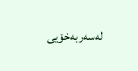له‌سه‌ربه‌خۆیی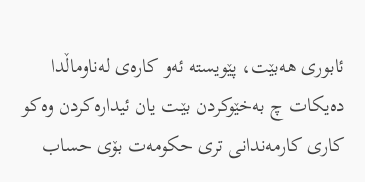ئابوری‌ هه‌بێت، پێویسته‌ ئه‌و كاره‌ی‌ له‌ناوماڵدا ده‌یكات چ به‌خێوكردن بێـت یان ئیداره‌كردن وه‌كو كاری‌ كارمه‌ندانی‌ تری‌ حكومه‌ت بۆی‌ حساب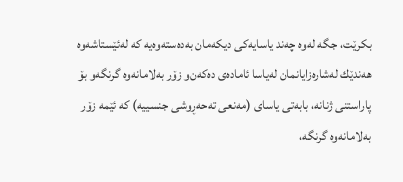بكرێت، جگه‌ له‌وه‌ چه‌ند یاسایه‌كی‌ دیكه‌مان به‌ده‌سته‌وه‌یه‌ كه‌ له‌ئێستاشه‌وه‌ هه‌ندێك له‌شاره‌زایانمان له‌یاسا ئاماده‌ی‌ ده‌كه‌ن‌و زۆر به‌لامانه‌وه‌ گرنگه‌‌و بۆ پاراستنی‌ ژنانه‌، بابه‌تی‌ یاسای‌ (مه‌نعی‌ ته‌حه‌ڕوشی‌ جنسییه‌) كه‌ ئێمه‌ زۆر به‌لامانه‌وه‌ گرنگه‌،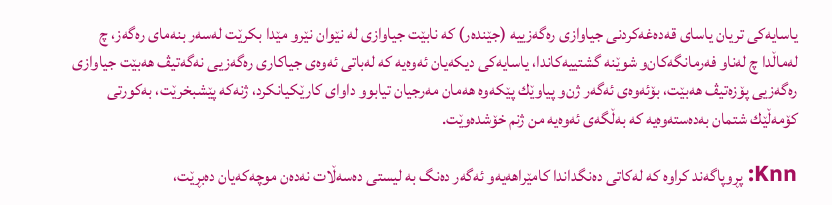یاسایه‌كی‌ تریان یاسای‌ قه‌ده‌غه‌كردنی‌ جیاوازی‌ ره‌گه‌زییه‌ (جێنده‌ر) كه‌ نابێت جیاوازی‌ له‌ نێوان نێرو مێدا بكرێت له‌سه‌ر بنه‌مای‌ ره‌گه‌ز، چ له‌ماڵدا چ له‌ناو فه‌رمانگه‌كان‌و شوێنه‌ گشتییه‌كاندا، یاسایه‌كی‌ دیكه‌یان ئه‌وه‌یه‌ كه‌ له‌باتی‌ ئه‌وه‌ی‌ جیاكاری‌ ره‌گه‌زیی نه‌گه‌تیڤ هه‌بێت جیاوازی‌ ره‌گه‌زیی‌ پۆزه‌تیڤ هه‌بێت، بۆئه‌وه‌ی‌ ئه‌گه‌ر ژن‌و پیاوێك پێكه‌وه‌ هه‌مان مه‌رجیان تیابو‌و داوای‌ كارێكیانكرد، ژنه‌كه‌ پێشبخرێت، به‌كورتی‌ كۆمه‌ڵێك شتمان به‌ده‌سته‌وه‌یه‌ كه‌ به‌ڵگه‌ی‌ ئه‌وه‌یه‌ من ژنم خۆشده‌وێت.

Knn: پڕوپاگه‌ند كراوه‌ كه‌ له‌كاتی‌ ده‌نگداندا كامێراهه‌یه‌‌و ئه‌گه‌ر ده‌نگ به‌ لیستی ده‌سه‌ڵات نه‌ده‌ن موچه‌كه‌یان ده‌بڕێت،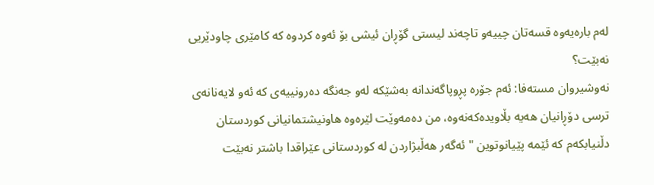له‌م باره‌یه‌وه‌ قسه‌تان چییه‌‌و تاچه‌ند لیستی‌ گۆڕان ئیشی‌ بۆ ئه‌وه‌ كردوه‌ كه‌ كامێری‌ چاودێریی نه‌بێت؟
نه‌وشیروان مسته‌فا: ئه‌م جۆره‌ پڕوپاگه‌ندانه‌ به‌شێكه‌ له‌و جه‌نگه‌ ده‌رونییه‌ی‌ كه‌ ئه‌و لایه‌نانه‌ی‌ ترسی‌ دۆڕانیان هه‌یه‌ بڵاویده‌كه‌نه‌وه‌، من ده‌مه‌وێت لێره‌وه‌ هاونیشتمانیانی‌ كوردستان دڵنیابكه‌م كه‌ ئێمه‌ پێیانوتوین "ئه‌گه‌ر هه‌ڵبژاردن له‌ كوردستانی‌ عێراقدا باشتر نه‌بێت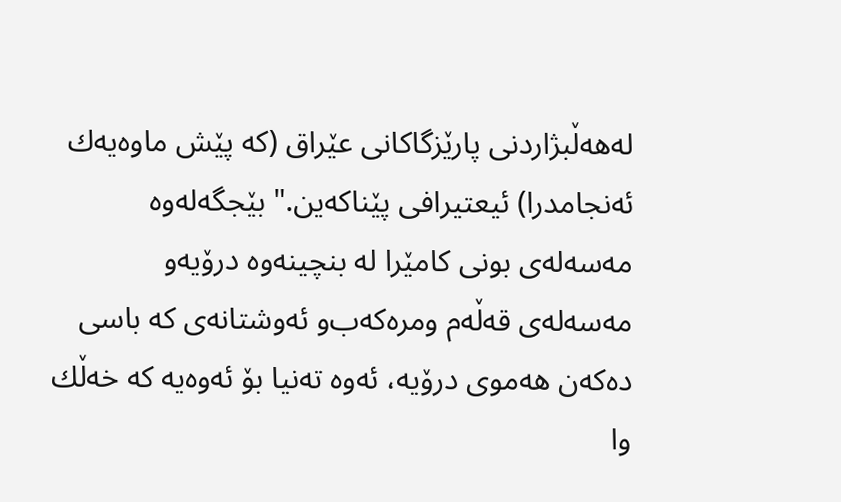له‌هه‌ڵبژاردنی‌ پارێزگاكانی‌ عێراق (كه‌ پێش ماوه‌یه‌ك ئه‌نجامدرا) ئیعتیرافی‌ پێناكه‌ین." بێجگه‌له‌وه‌ مه‌سه‌له‌ی‌ بونی‌ كامێرا له‌ بنچینه‌وه‌ درۆیه‌‌و مه‌سه‌له‌ی‌ قه‌ڵه‌م ومره‌كه‌ب‌و ئه‌وشتانه‌ی‌ كه‌ باسی‌ ده‌كه‌ن هه‌موی‌ درۆیه‌، ئه‌وه‌ ته‌نیا بۆ ئه‌وه‌یه‌ كه‌ خه‌ڵك وا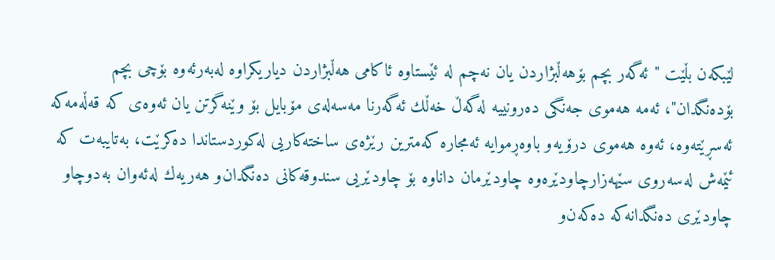لێبكه‌ن بڵێت "ئه‌گه‌ر بچم بۆهه‌ڵبژاردن یان نه‌چم له‌ ئێستاوه‌ ئاكامی‌ هه‌ڵبژاردن دیاریكراوه‌ له‌به‌رئه‌وه‌ بۆچی‌ بچم بۆده‌نگدان"، ئه‌مه‌ هه‌موی‌ جه‌نگی‌ ده‌رونییه‌ له‌گه‌ڵ‌ خه‌ڵك ئه‌گه‌رنا مه‌سه‌له‌ی‌ مۆبایل بۆ وێنه‌گرتن یان ئه‌وه‌ی‌ كه‌ قه‌ڵه‌مه‌كه‌ ئه‌سڕێته‌وه‌، ئه‌وه‌ هه‌موی‌ درۆیه‌‌و باوه‌ڕموایه‌ ئه‌مجاره‌ كه‌مترین رێژه‌ی‌ ساخته‌كاریی‌ له‌كوردستاندا ده‌كرێت، به‌تایبه‌ت كه‌ ئێمه‌ش له‌سه‌روی‌ سێهه‌زارچاودێره‌وه‌ چاودێرمان داناوه‌ بۆ چاودێریی‌ سندوقه‌كانی‌ ده‌نگدان‌و هه‌ریه‌ك له‌ئه‌وان به‌دوچاو چاودێری‌ ده‌نگدانه‌كه‌ ده‌كه‌ن‌و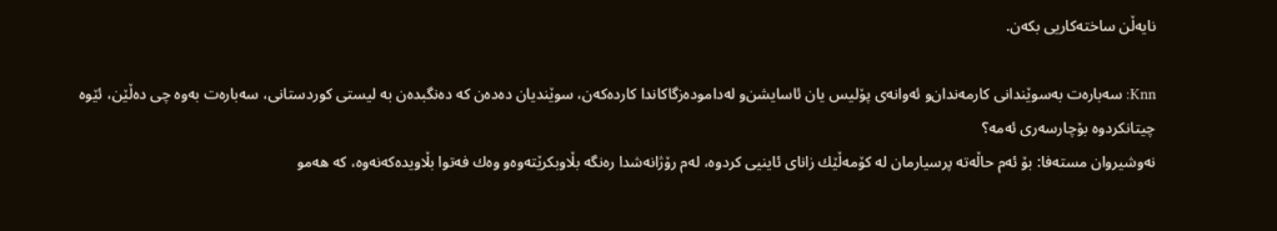نایه‌ڵن ساخته‌كاریی‌ بكه‌ن.

Knn: سه‌باره‌ت به‌سوێندانی‌ كارمه‌ندان‌و ئه‌وانه‌ی‌ پۆلیس یان ئاسایشن‌و له‌داموده‌زگاكاندا كارده‌كه‌ن، سوێندیان ده‌ده‌ن كه‌ ده‌نگبده‌ن به‌ لیستی‌ كوردستانی‌، سه‌باره‌ت به‌وه‌ چی‌ ده‌ڵێن، ئێوه‌ چیتانكردوه‌ بۆچارسه‌ری‌ ئه‌مه‌؟
نه‌وشیروان مسته‌فا: بۆ ئه‌م حاڵه‌ته‌ پرسیارمان له‌ كۆمه‌ڵێك زانای‌ ئاینیی‌ كردوه‌، له‌م رۆژانه‌شدا ره‌نگه‌ بڵاوبكرێته‌وه‌‌و وه‌ك فه‌توا بڵاویده‌كه‌نه‌وه‌، كه‌ هه‌مو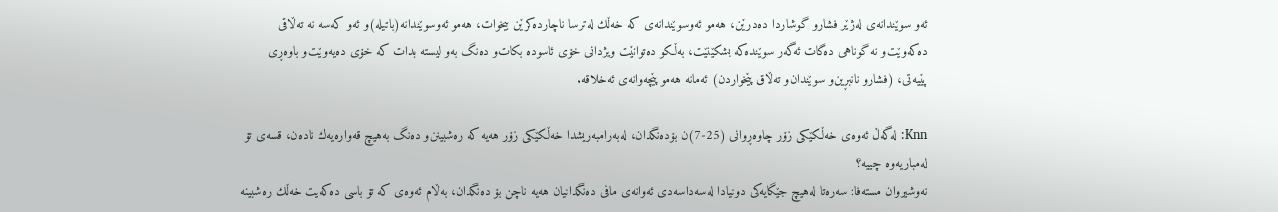ئه‌و سوێندانه‌ی‌ له‌ژێر فشارو گوشاردا ده‌درێن، هه‌مو ئه‌وسوێندانه‌ی‌ كه‌ خه‌ڵك له‌ترسا ناچارده‌كرێن بیخوات، هه‌مو ئه‌وسوێندانه‌(باتیله‌)و ئه‌و كه‌سه‌ نه‌ ته‌ڵاقی‌ ده‌كه‌وێت‌و نه‌ گوناهی‌ ده‌گات ئه‌گه‌ر سوێنده‌كه‌ بشكێنێت، به‌ڵكو ده‌توانێت ویژدانی‌ خۆی‌ ئاسوده‌ بكات‌و ده‌نگ به‌و لیسته‌ بدات كه‌ خۆی‌ ده‌یه‌وێت‌و باوه‌ڕی‌ پێیه‌تی‌، (فشارو نانبڕین‌و سوێندان‌و ته‌ڵاق پێخواردن) ئه‌مانه‌ هه‌مو پێچه‌وانه‌ی‌ ئه‌خلاقه‌.

Knn: له‌گه‌ڵ‌ ئه‌وه‌ی‌ خه‌ڵكێكی‌ زۆر چاوه‌ڕوانی‌ (25-7)ن بۆده‌نگدان، له‌به‌رامبه‌ریشدا خه‌ڵكێكی‌ زۆر هه‌یه‌ كه‌ ره‌شبینن‌و ده‌نگ به‌هیچ قه‌واره‌یه‌ك ناده‌ن، قسه‌ی‌ تۆ له‌مباریه‌وه‌ چییه‌؟
نه‌وشیروان مسته‌فا: سه‌ره‌تا له‌هیچ جێگایه‌كی‌ دونیادا له‌سه‌داسه‌دی‌ ئه‌وانه‌ی‌ مافی‌ ده‌نگدانیان هه‌یه‌ ناچن بۆ ده‌نگدان، به‌ڵام ئه‌وه‌ی‌ كه‌ تۆ باسی‌ ده‌كه‌یت خه‌ڵك ره‌شبینه‌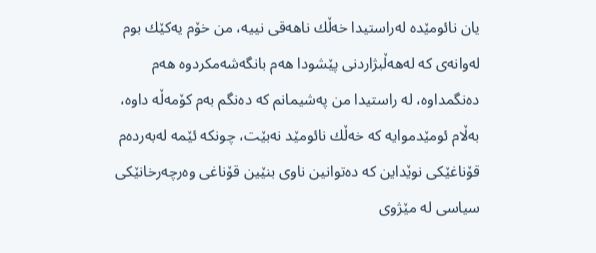یان نائومێده‌ له‌راستیدا خه‌ڵك ناهه‌قی‌ نییه‌، من خۆم یه‌كێك بوم له‌وانه‌ی‌ كه‌ له‌هه‌ڵبژاردنی‌ پێشودا هه‌م بانگه‌شه‌مكردوه‌ هه‌م ده‌نگمداوه‌، له‌ راستیدا من په‌شیمانم كه‌ ده‌نگم به‌م كۆمه‌ڵه‌ داوه‌، به‌ڵام ئومێدموایه‌ كه‌ خه‌ڵك نائومێد نه‌بێت، چونكه‌ ئێمه‌ له‌به‌رده‌م قۆناغێكی‌ نوێداین كه‌ ده‌توانین ناوی‌ بنێین قۆناغی‌ وه‌رچه‌رخانێكی‌ سیاسی‌ له‌ مێژوی‌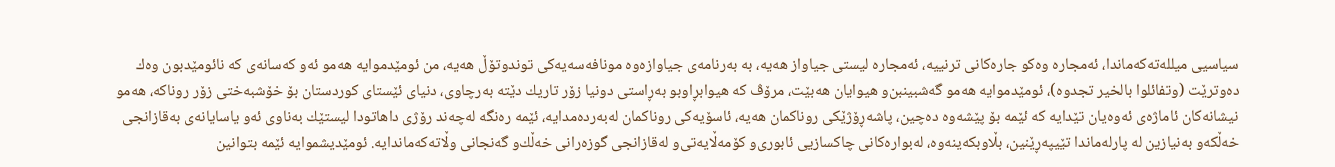سیاسیی‌ میلله‌ته‌كه‌ماندا، ئه‌مجاره‌ وه‌كو جاره‌كانی‌ ترنییه‌، ئه‌مجاره‌ لیستی‌ جیاواز هه‌یه‌، به‌ به‌رنامه‌ی‌ جیاوازه‌وه‌ مونافه‌سه‌یه‌كی‌ توندوتۆڵ‌ هه‌یه‌، من ئومێدموایه‌ هه‌مو ئه‌و كه‌سانه‌ی‌ كه‌ نائومێدبون وه‌ك ده‌وترێت (وتفائلوا بالخير تجدوه)، ئومێدموایه‌ هه‌مو گه‌شبینبن‌و هیوایان هه‌بێت، مرۆڤ كه‌ هیوابڕاوبو به‌ڕاستی‌ دونیا زۆر تاریك دێته‌ به‌رچاوی‌، دنیای‌ ئێستای‌ كوردستان بۆ خۆشبه‌ختی‌ زۆر روناكه‌، هه‌مو نیشانه‌كان ئاماژه‌ی‌ ئه‌وه‌یان تێدایه‌ كه‌ ئێمه‌ بۆ پێشه‌وه‌ ده‌چین، پاشه‌ڕۆژێكی‌ روناكمان هه‌یه‌، ئاسۆیه‌كی‌ روناكمان له‌به‌رده‌مدایه‌، ئێمه‌ ره‌نگه‌ له‌چه‌ند رۆژی‌ داهاتودا لیستێك به‌ناوی‌ ئه‌و یاسایانه‌ی‌ به‌قازانجی‌ خه‌ڵكه‌‌و به‌نیازین له‌ پارله‌ماندا تێیپه‌ڕێنین، بڵاوبكه‌ینه‌وه‌، له‌بواره‌كانی‌ چاكسازیی‌ ئابوری‌‌و كۆمه‌ڵایه‌تی‌‌و له‌قازانجی‌ گوزه‌رانی‌ خه‌ڵك‌و گه‌نجانی‌ وڵاته‌كه‌ماندایه‌. ئومێدیشموایه‌ ئێمه‌ بتوانین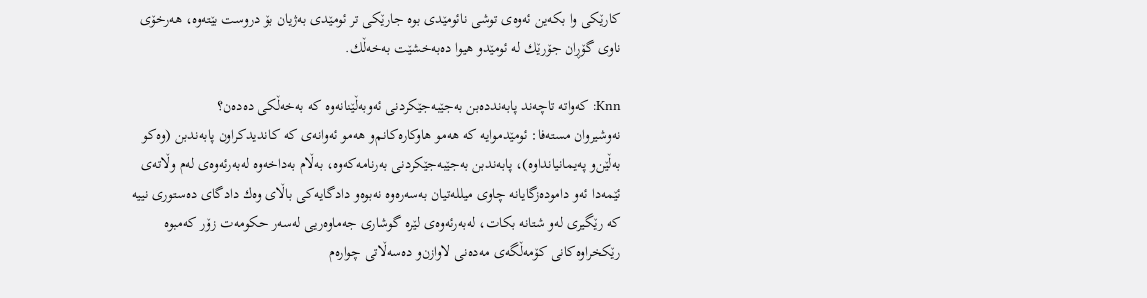كارێكی‌ وا بكه‌ین ئه‌وه‌ی‌ توشی‌ نائومێدی‌ بوه‌ جارێكی‌ تر ئومێدی‌ به‌ژیان بۆ دروست بێته‌وه‌، هه‌رخۆی‌ ناوی‌ گۆڕان جۆرێك له‌ ئومێدو هیوا ده‌به‌خشێت به‌خه‌ڵك.

Knn: كه‌واته‌ تاچه‌ند پابه‌ندده‌بن به‌جێبه‌جێكردنی ئه‌وبه‌ڵێنانه‌وه‌ كه‌ به‌خه‌ڵكی‌ ده‌ده‌ن؟
نه‌وشیروان مسته‌فا: ئومێدموایه‌ كه‌ هه‌مو هاوكاره‌كانم‌و هه‌مو ئه‌وانه‌ی‌ كه‌ كاندیدكراون پابه‌ندبن (وه‌كو به‌ڵێن‌و په‌یمانیانداوه‌)، پابه‌ندبن به‌جێبه‌جێكردنی‌ به‌رنامه‌كه‌وه‌، به‌ڵام به‌داخه‌وه‌ له‌به‌رئه‌وه‌ی‌ له‌م وڵاته‌ی‌ ئێمه‌دا ئه‌و داموده‌زگایانه‌ چاوی‌ میلله‌تیان به‌سه‌ره‌وه‌ نه‌بوه‌‌و دادگایه‌كی‌ باڵای‌ وه‌ك دادگای‌ ده‌ستوری‌ نییه‌ كه‌ رێگیری‌ له‌و شتانه‌ بكات، له‌به‌رئه‌وه‌ی‌ لێره‌ گوشاری‌ جه‌ماوه‌ریی له‌سه‌ر حكومه‌ت زۆر كه‌مبوه‌ رێكخراوه‌كانی‌ كۆمه‌ڵگه‌ی‌ مه‌ده‌نی‌ لاوازن‌و ده‌سه‌ڵاتی‌ چواره‌م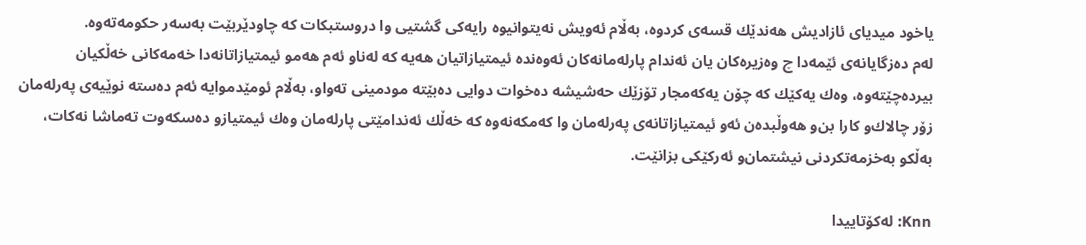یاخود میدیای‌ ئازادیش هه‌ندێك قسه‌ی‌ كردوه‌، به‌ڵام ئه‌ویش نه‌یتوانیوه‌ رایه‌كی‌ گشتیی‌ وا دروستبكات كه‌ چاودێربێت به‌سه‌ر حكومه‌ته‌وه‌.
له‌م ده‌زگایانه‌ی‌ ئێمه‌دا چ وه‌زیره‌كان یان ئه‌ندام پارله‌مانه‌كان ئه‌وه‌نده‌ ئیمتیازاتیان هه‌یه‌ كه‌ له‌ناو ئه‌م هه‌مو ئیمتیازاتانه‌دا خه‌مه‌كانی‌ خه‌ڵكیان بیرده‌چێته‌وه‌، وه‌ك یه‌كێك كه‌ چۆن یه‌كه‌مجار تۆزێك حه‌شیشه‌ ده‌خوات دوایی ده‌بێته‌ مودمینی‌ ته‌واو، به‌ڵام ئومێدموایه‌ ئه‌م ده‌سته‌ نوێیه‌ی‌ په‌رله‌مان زۆر چالاك‌و كارا بن‌و هه‌وڵبده‌ن ئه‌و ئیمتیازاتانه‌ی‌ په‌رله‌مان وا كه‌مكه‌نه‌وه‌ كه‌ خه‌ڵك ئه‌ندامێتی‌ پارله‌مان وه‌ك ئیمتیازو ده‌سكه‌وت ته‌ماشا نه‌كات، به‌ڵكو به‌خزمه‌تكردنی‌ نیشتمان‌و ئه‌ركێكی‌ بزانێت.

Knn: له‌كۆتاییدا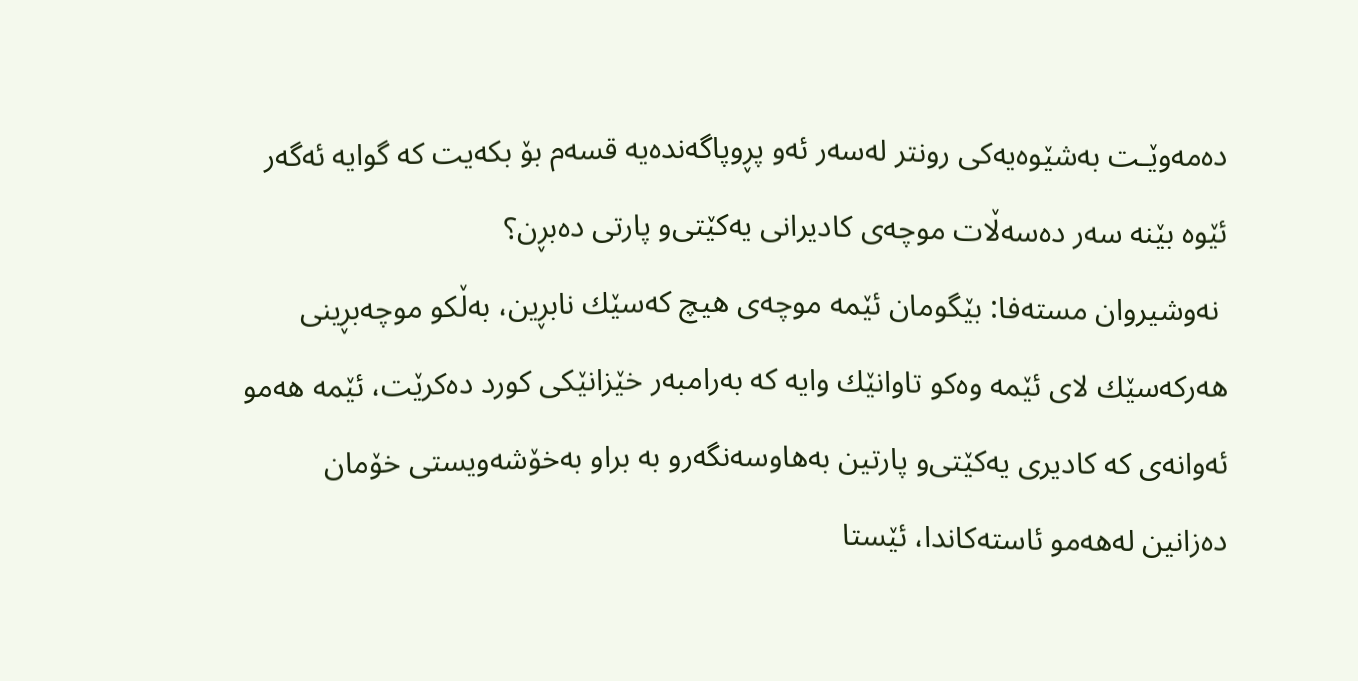ده‌مه‌وێـت به‌شێوه‌یه‌كی‌ رونتر له‌سه‌ر ئه‌و پڕوپاگه‌نده‌یه‌ قسه‌م بۆ بكه‌یت كه‌ گوایه‌ ئه‌گه‌ر ئێوه‌ بێنه‌ سه‌ر ده‌سه‌ڵات موچه‌ی‌ كادیرانی‌ یه‌كێتی‌‌و پارتی‌ ده‌بڕن؟
 نه‌وشیروان مسته‌فا: بێگومان ئێمه‌ موچه‌ی‌ هیچ كه‌سێك نابڕین، به‌ڵكو موچه‌بڕینی‌ هه‌ركه‌سێك لای‌ ئێمه‌ وه‌كو تاوانێك وایه‌ كه‌ به‌رامبه‌ر خێزانێكی‌ كورد ده‌كرێت، ئێمه‌ هه‌مو ئه‌وانه‌ی‌ كه‌ كادیری‌ یه‌كێتی‌‌و پارتین به‌هاوسه‌نگه‌رو به‌ براو به‌خۆشه‌ویستی‌ خۆمان ده‌زانین له‌هه‌مو ئاسته‌كاندا، ئێستا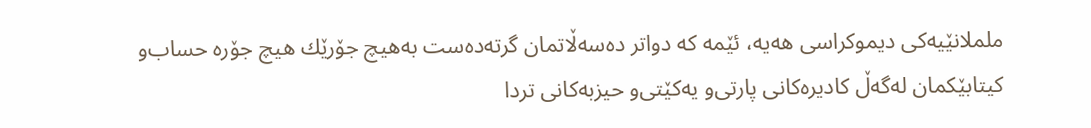ململانێیه‌كی‌ دیموكراسی‌ هه‌یه‌، ئێمه‌ كه‌ دواتر ده‌سه‌ڵاتمان گرته‌ده‌ست به‌هیچ جۆرێك هیچ جۆره‌ حساب‌و كیتابێكمان له‌گه‌ڵ‌ كادیره‌كانی‌ پارتی‌‌و یه‌كێتی‌‌و حیزبه‌كانی‌ تردا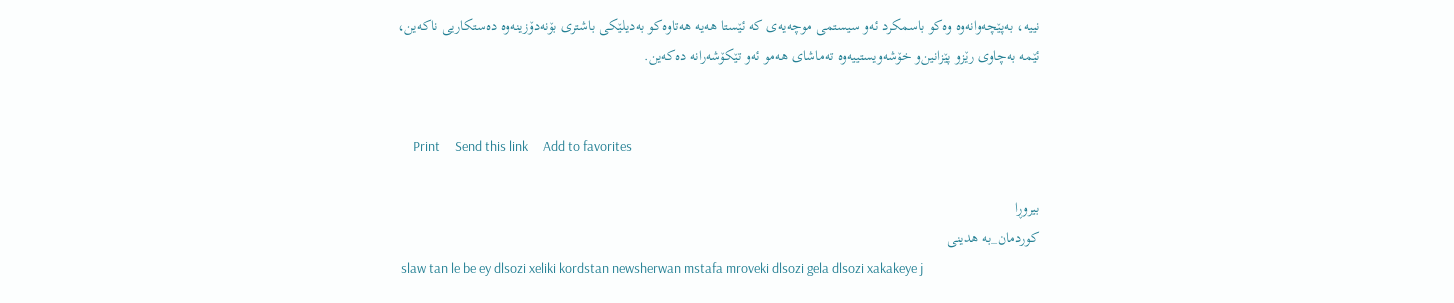نییه‌، به‌پێچه‌وانه‌وه‌ وه‌كو باسمكرد ئه‌و سیستمی‌ موچه‌یه‌ی‌ كه‌ ئێستا هه‌یه‌ هه‌تاوه‌كو به‌دیلێكی‌ باشتری‌ بۆنه‌دۆزینه‌وه‌ ده‌ستكاریی‌ ناكه‌ین، ئێمه‌ به‌چاوی‌ رێزو پێزانین‌و خۆشه‌ویستییه‌وه‌ ته‌ماشای‌ هه‌مو ئه‌و تێكۆشه‌رانه‌ ده‌كه‌ین.


     Print     Send this link     Add to favorites

بیروڕا
كوردمان_به هدينى
 slaw tan le be ey dlsozi xeliki kordstan newsherwan mstafa mroveki dlsozi gela dlsozi xakakeye j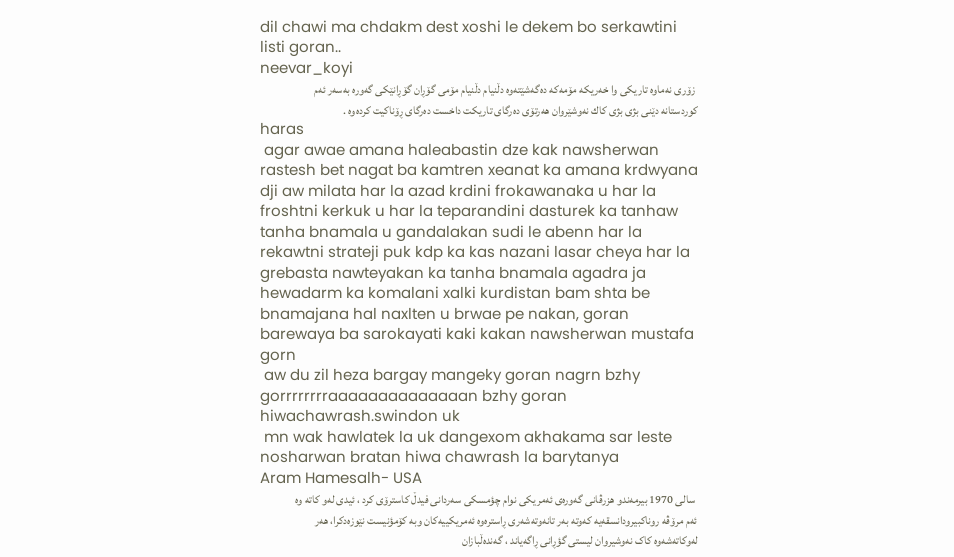dil chawi ma chdakm dest xoshi le dekem bo serkawtini listi goran..
neevar_koyi
 زۆری نه‌ماوه‌ تاریكی وا خه‌ریكه‌ مۆمه‌كه‌ ده‌گه‌شێته‌وه‌ دڵنیام دڵنیام مۆمی گۆڕان گۆڕانێكی گه‌وره‌ به‌سه‌ر ئه‌م كوردستانه‌ دێنی بژی بژی كاك نه‌وشێروان هه‌رتۆی ده‌رگای تاریكت داخست ده‌رگای ڕۆناكیت كرده‌وه‌ .
haras
 agar awae amana haleabastin dze kak nawsherwan rastesh bet nagat ba kamtren xeanat ka amana krdwyana dji aw milata har la azad krdini frokawanaka u har la froshtni kerkuk u har la teparandini dasturek ka tanhaw tanha bnamala u gandalakan sudi le abenn har la rekawtni strateji puk kdp ka kas nazani lasar cheya har la grebasta nawteyakan ka tanha bnamala agadra ja hewadarm ka komalani xalki kurdistan bam shta be bnamajana hal naxlten u brwae pe nakan, goran barewaya ba sarokayati kaki kakan nawsherwan mustafa
gorn
 aw du zil heza bargay mangeky goran nagrn bzhy gorrrrrrrraaaaaaaaaaaaaan bzhy goran
hiwachawrash.swindon uk
 mn wak hawlatek la uk dangexom akhakama sar leste nosharwan bratan hiwa chawrash la barytanya
Aram Hamesalh- USA
 سالی 1970 بیرمه‌ندو هزرڤانی گه‌وره‌ی ئه‌مریکی نوام چؤمسکی سه‌ردانی فیدڵ کاسترۆی کرد ، ئیدی له‌و کاته‌ وه‌ ئه‌م مرۆڤه‌ روناکبیرودانسقه‌یه‌ که‌وته‌ به‌ر تانه‌وته‌شه‌ری ڕاستره‌وه‌ ئه‌مریکییه‌کان وبه‌ كۆمؤنیست نێوزه‌دکرا، هه‌ر له‌وکاته‌شه‌وه‌ کاک نه‌وشیروان لیستی گؤڕانی ڕاگه‌یاند ، گه‌نده‌ڵبازان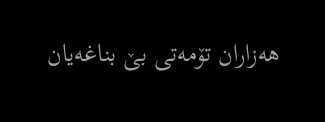هه‌زاران تۆمه‌تی بێ بناغه‌یان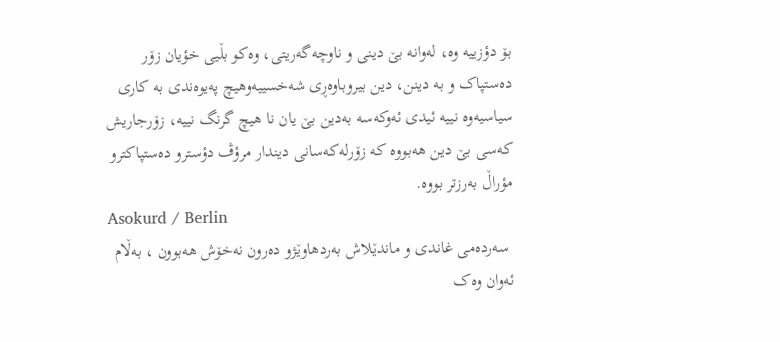بۆ دؤزییه‌ وه‌، له‌وانه‌ بێ دینی و ناوچه‌گه‌ریتی، وه‌کو بڵیی خؤیان زۆر ده‌ستپاک و به‌ دینن، دین بیروباوه‌ڕی شه‌خسییه‌وهیچ په‌یوه‌ندی به‌ کاری سیاسیه‌وه‌ نییه‌ ئیدی ئه‌وکه‌سه‌ به‌دین بێ یان نا هیچ گرنگ نییه‌، زۆرجاریش که‌سی بێ دین هه‌بووه‌ که‌ زۆرله‌که‌سانی دیندار مرؤڤ دؤسترو ده‌ستپاکترو مؤراڵ به‌رزتر بووه‌.
Asokurd / Berlin
 سه‌رده‌می غاندی و ماندێلاش به‌ردهاوێژو ده‌رون نه‌خۆش هه‌بوون ، به‌ڵام ئه‌وان وه‌ک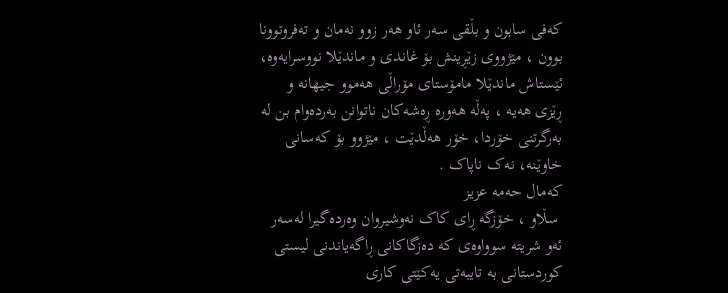که‌فی سابون و بڵقی سه‌ر ئاو هه‌ر زوو نه‌مان و ته‌فروتوونا بوون ، مێژووی زێڕینش بۆ غاندی و ماندێلا نووسرایه‌وه‌، ئێستاش ماندێلا مامۆستای مۆراڵی هه‌موو جیهانه‌ و ڕێزی هه‌یه‌ ، په‌ڵه‌ هه‌وره‌ ڕه‌شه‌کان ناتوانن به‌رده‌وام بن له‌ به‌رگرتنی خۆردا، خۆر هه‌ڵدێت ، مێژوو بۆ که‌سانی خاوێنه‌، نه‌ک ناپاک .
که‌مال حه‌مه‌ عزیز
 سڵاو ، خۆزگه‌ ڕای کاک نه‌وشیروان وه‌رده‌گیرا له‌سه‌ر ئه‌و شریته‌ سوواوه‌ی که‌ ده‌زگاکانی ڕاگه‌یاندنی لیستی کوردستانی به‌ تایبه‌تی یه‌کێتی کاری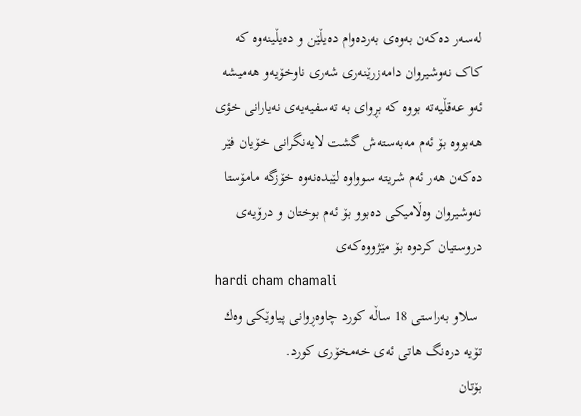له‌سه‌ر ده‌که‌ن به‌وه‌ی به‌رده‌وام ده‌یڵێن و ده‌یڵینه‌وه‌ که‌ کاک نه‌وشیروان دامه‌زرێنه‌ری شه‌ری ناوخۆیه‌و هه‌میشه‌ ئه‌و عه‌قڵیه‌ته‌ بووه‌ که‌ بڕوای به‌ ته‌سفیه‌یه‌ی نه‌یارانی خؤی هه‌بووه‌ بۆ ئه‌م مه‌به‌سته‌ش گشت لایه‌نگرانی خۆیان فێر ده‌که‌ن هه‌ر ئه‌م شریته‌ سوواوه‌ لێبده‌نه‌وه‌ خۆزگه‌ مامۆستا نه‌وشیروان وه‌ڵامیکی ده‌بوو بۆ ئه‌م بوختان و درۆیه‌ی دروستیان کردوه‌ بۆ مێژووه‌که‌ی
hardi cham chamali
 سلاو به‌راستی‌ 18 ساڵه‌ كورد چاوه‌ڕوانی‌ پیاوێكی‌ وه‌ك تۆیه‌ دره‌نگ هاتی‌ ئه‌ی‌ خه‌مخۆری‌ كورد.
بۆتان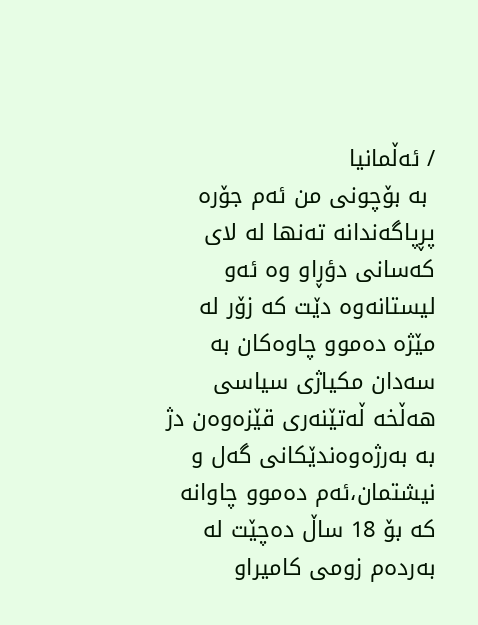/ ئه‌ڵمانیا
 به‌ بۆچونی من ئه‌م جۆره‌ پڕپاگه‌ندانه‌ ته‌نها له‌ لای که‌سانی دؤڕاو وه‌ ئه‌و لیستانه‌وه‌ دێت که‌ زۆر له‌ مێژه‌ ده‌موو چا‌وه‌کان به‌ سه‌دان مکیاژی سیاسی هه‌ڵخه‌ ڵه‌تێنه‌ری قێزه‌وه‌ن دژ به‌ به‌رژه‌وه‌ندێکانی گه‌ل و‌ نیشتمان،ئه‌م ده‌موو چاوانه‌ که‌ بۆ 18 ساڵ ده‌چێت له‌ به‌رده‌م زومی کامیراو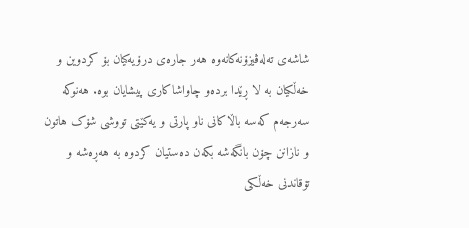شاشه‌ی ته‌له‌ڤیزۆنه‌کانه‌وه‌ هه‌ر جاره‌ی درۆیه‌کیان بۆ کردوین و خه‌ڵکیان به‌ لا ڕێدا برده‌و چاوا‌شاکاری پیشایان بوه‌. هه‌نوکه‌ سه‌رجه‌م که‌سه‌ باڵاکانی ناو پارتی و یه‌کێتی تووشی شۆک هاتون و نازانن چۆن بانگه‌شه‌ بکه‌ن ده‌ستیان کردوه‌ به‌ هه‌ڕه‌شه‌ و تۆقاندنی خه‌ڵکی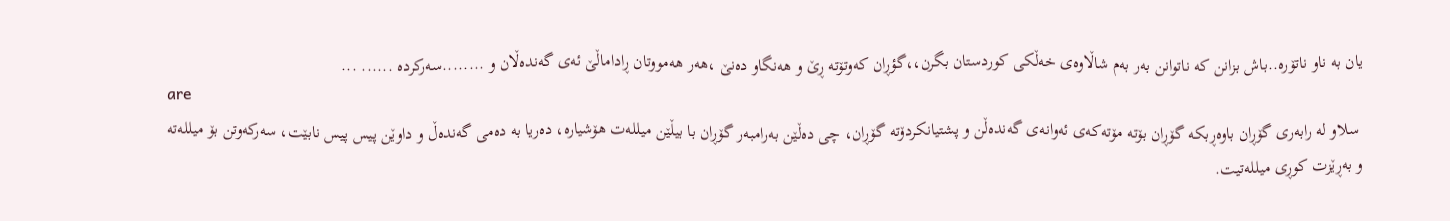یان به‌ ناو ناتۆره‌..باش بزانن که‌ ناتوانن به‌ر به‌م شاڵاوه‌ی خه‌ڵکی کوردستان بگرن،،گؤڕان که‌وتۆته‌ ڕێ و هه‌نگاو ده‌نێ ،هه‌ر هه‌مووتان ڕاداماڵێ ئه‌ی گه‌نده‌ڵان و ........سه‌رکرده‌ ...... ...
are
 سلاو له‌ رابه‌ری‌ گۆڕان باوه‌ڕبكه‌ گۆڕان بۆته‌ مۆته‌كه‌ی‌ ئه‌وانه‌ی‌ گه‌نده‌ڵن و پشتیانكردۆته‌ گۆڕان، چی‌ ده‌ڵێن به‌رامبه‌ر گۆڕان با بیڵێن میلله‌ت هۆشیاره‌، ده‌ریا به‌ ده‌می‌ گه‌نده‌ڵ و داوێن پیس پیس نابێت، سه‌ركه‌وتن بۆ میلله‌ته‌ و به‌ڕێزت كوڕی‌ میلله‌تیت.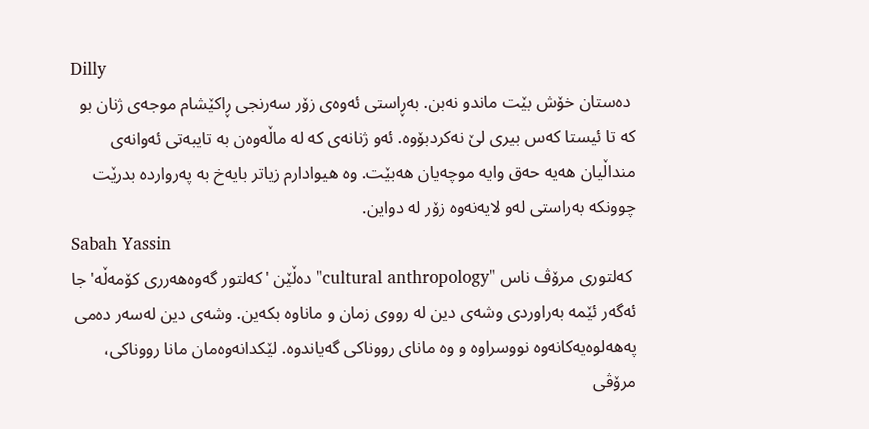Dilly
 دەستان خۆش بێت ماندو نەبن. بەڕاستی ئەوەی زۆر سەرنجی ڕاکێشام موجەی ژنان بو کە تا ئیستا کەس بیری لێ نەکردبۆوە. ئەو ژنانەی کە لە ماڵەوەن بە تایبەتی ئەوانەی منداڵیان هەیە حەق وایە موچەیان هەبێت. وە هیوادارم زیاتر بایەخ بە پەرواردە بدرێت چوونکە بەراستی لەو لایەنەوە زۆر لە دواین.
Sabah Yassin
 که‌لتوری مرۆڤ ناس "cultural anthropology" ده‌ڵێن 'که‌لتور گه‌وه‌هه‌رری کۆمه‌ڵه‌' جا ئه‌گه‌ر ئێمه‌ به‌راوردی وشه‌ی دین له‌ رووی زمان و ماناوه‌ بکه‌ین. وشه‌ی دین له‌سه‌ر ده‌می‌ په‌هه‌لوه‌یه‌کانه‌وه‌ نووسراوه‌ و وه‌ مانای رووناکی گه‌یاندوه‌. لێکدانه‌وه‌مان مانا رووناکی، مرۆڤی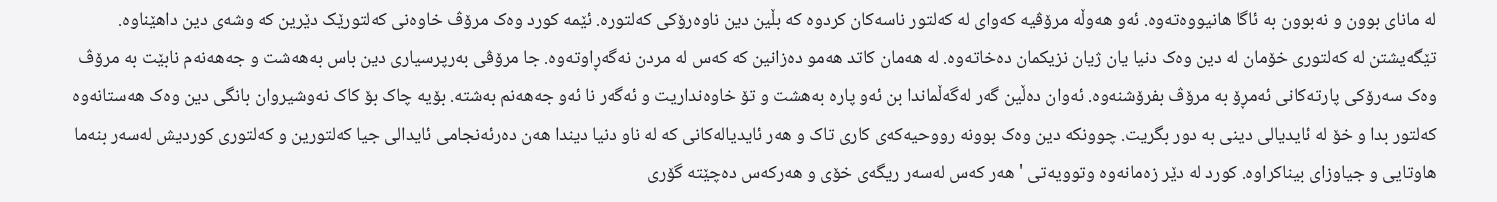له‌ مانای بوون و نه‌بوون به‌ ئاگا هانیووه‌ته‌وه‌. ئه‌و هه‌وڵه‌ مرۆڤیه‌ که‌وای له‌ که‌لتور ناسه‌کان کردوه‌ که‌ بڵین دین ناوه‌رۆکی که‌لتوره‌. ئێمه کورد وه‌ک‌ مرۆڤ خاوه‌نی که‌لتورێک دێرین که‌ وشه‌ی دین داهێناوه‌. تێگه‌یشتن له‌ که‌لتوری خۆمان له‌ دین وه‌ک دنیا یان ژیان نزیکمان ده‌خاته‌وه‌. له‌ هه‌مان کاتد هه‌مو ده‌زانین که‌ که‌س له‌ مردن نه‌گه‌ڕاوته‌وه‌. جا مرۆڤی به‌رپرسیاری دین باس به‌هه‌شت و جه‌هه‌نه‌م نابێت به‌ مرۆڤ وه‌ک سه‌رۆکی پارته‌کانی ئه‌مڕۆ به‌ مرۆڤ بفرۆشنه‌وه‌. ئه‌وان ده‌ڵین گه‌ر له‌گه‌ڵماندا بن ئه‌و پاره‌ به‌هشت و تۆ خاوه‌نداریت و ئه‌گه‌ر نا ئه‌و جه‌هه‌نم به‌شته‌. بۆیه‌ چاک بۆ کاک نه‌وشیروان بانگی دین وه‌ک هه‌ستانه‌وه‌ که‌لتور بدا و خۆ له‌ ئایدیالی دینی به‌ دور بگریت. چوونکه‌ دین وه‌ک بوونه‌ رووحیه‌که‌ی کاری تاک و هه‌ر ئایدیاله‌کانی که‌ له‌ ناو دنیا دیندا هه‌ن ده‌رئه‌نجامی ئایدالی جیا که‌لتورین و که‌لتوری کوردیش له‌سه‌ر بنه‌ما هاوتایی و جیاوزای بیناکراوه‌. کورد له‌ دێر زه‌مانه‌وه‌ وتوویه‌تی ' هه‌ر که‌س له‌سه‌ر ریگه‌ی خۆی و هه‌رکه‌س ده‌چێته‌ گۆری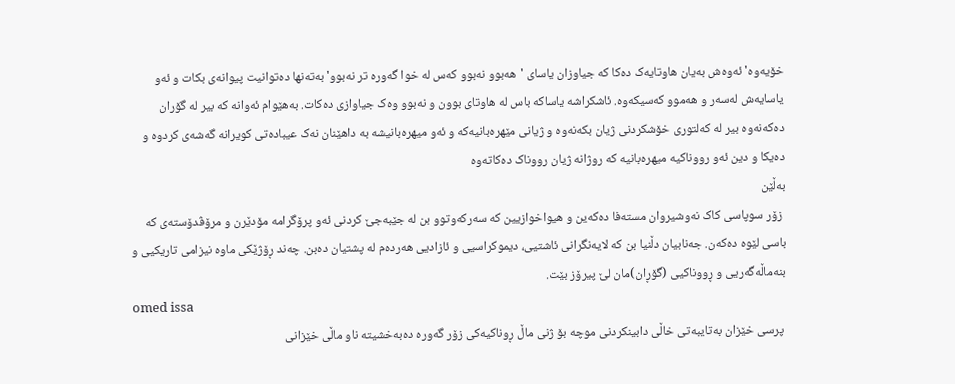خۆیه‌وه‌' ئه‌وه‌ش به‌یان هاوتایه‌ک ده‌کا که‌ جیاوزان یاسای 'هه‌بوو نه‌بوو که‌س له‌ خوا گه‌وره‌ تر نه‌بوو' به‌ته‌نها ده‌توانیت پیوانه‌ی بکات و ئه‌و یاسایه‌ش له‌سه‌ر و هه‌موو که‌سیکه‌وه‌. ئاشکراشه‌ یاساکه‌ باس له‌ هاوتای بوون و نه‌بوو وه‌ک جیاوازی ده‌کات. به‌هێوام ئه‌وانه‌ که‌ بیر له‌ گۆران ده‌که‌نه‌وه‌ بیر له‌ که‌لتوری خۆشکردنی ژیان بکه‌نه‌وه‌ و ژیانی مێهره‌بانیه‌که‌ و ئه‌و میهره‌بانیشه‌ به‌ داهێنان نه‌ک عیباده‌تی کویرانه‌ گه‌شه‌ی کردوه‌ و ده‌یکا و دین ئه‌و رووناکیه‌ میهره‌بانیه‌ که‌ روژانه‌ ژیان رووناک ده‌کاته‌وه‌
به‌ڵێن
 زۆر سوپاسی کاک نه‌وشیروان مسته‌فا ده‌که‌ین و هیواخوازیین که سه‌رکه‌وتوو بن له جێبه‌جێ کردنی ئه‌و پرۆگرامه مۆدێرن و مرۆڤدۆسته‌ی که باسی لێوه ده‌که‌ن. جه‌نابیان دڵنیا بن که لایه‌نگرانی ئاشتیی، دیموکراسیی و ئازادیی هه‌رده‌م له پشتیان ده‌بن. چه‌ند ڕۆژێکی ماوه نیزامی تاریکیی و بنه‌ماڵه‌گه‌ریی و ڕووناکیی (گۆڕان)مان لێ پیرۆز بێت.
omed issa
 پرسی خێزان به‌تایبه‌تی خاڵی دابینکردنی موچه‌ بۆ ژنی ماڵ ڕوناکیه‌کی زۆر گه‌وره‌ ده‌به‌خشیته‌ ناو ماڵی خێزانی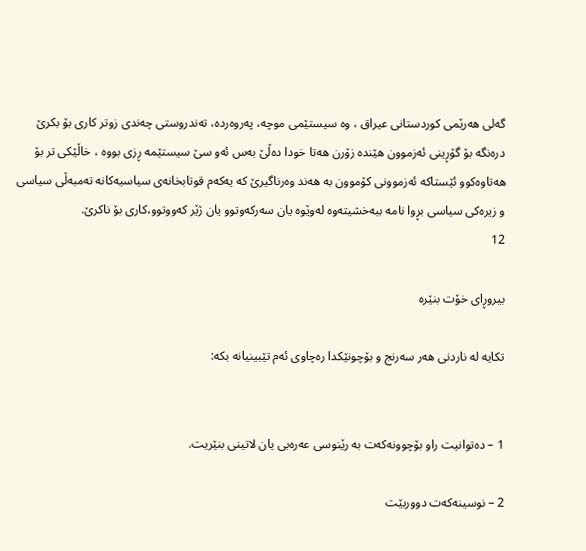گه‌لی هه‌رێمی کوردستانی عیراق ، وه‌ سیستێمی موچه‌، په‌روه‌رده‌، ته‌ندروستی چه‌ندی زوتر کاری بۆ بکرێ دره‌نگه‌ بۆ گۆڕینی ئه‌زموون هێنده‌ زۆرن هه‌تا خودا ده‌ڵێ به‌س ئه‌و سێ سیستێمه‌ ڕزی بووه‌ ، خاڵێکی تر بۆ هه‌تاوه‌کوو ئێستاکه‌ ئه‌زموونی کۆموون به‌ هه‌ند وه‌رناگیرێ که‌ یه‌که‌م قوتابخانه‌ی سیاسیه‌کانه‌ ته‌مبه‌ڵی سیاسی و زیره‌کی سیاسی بڕوا نامه‌ ببه‌خشیته‌وه‌ له‌وێوه‌ یان سه‌رکه‌وتوو یان ژێر که‌ووتوو،کاری بۆ ناکرێ.
12

بیروڕای خۆت بنێره‌

تکایه‌ له‌ ناردنی هه‌ر سه‌رنج و بۆچونێکدا ره‌چاوی ئه‌م تێبینیانه‌ بکه‌:


1 – ده‌توانیت راو بۆچوونه‌که‌ت به‌ رێنوسی عه‌ره‌بی یان لاتینی بنێریت.

2 – نوسینه‌که‌ت دووربێت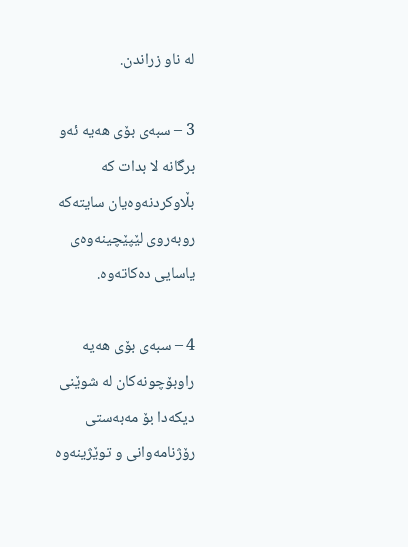له‌ ناو زراندن.

3 – سبه‌ی بۆی هه‌یه‌ ئه‌و برگانه‌ لا بدات که‌ بڵاوکردنه‌وه‌یان سایته‌که‌ روبه‌روی لێپێچینه‌وه‌ی یاسایی ده‌کاته‌وه‌.

4 – سبه‌ی بۆی هه‌یه‌ راوبۆچونه‌کان له‌ شوێنی دیکه‌دا بۆ مه‌به‌ستی رۆژنامه‌وانی و توێژینه‌وه‌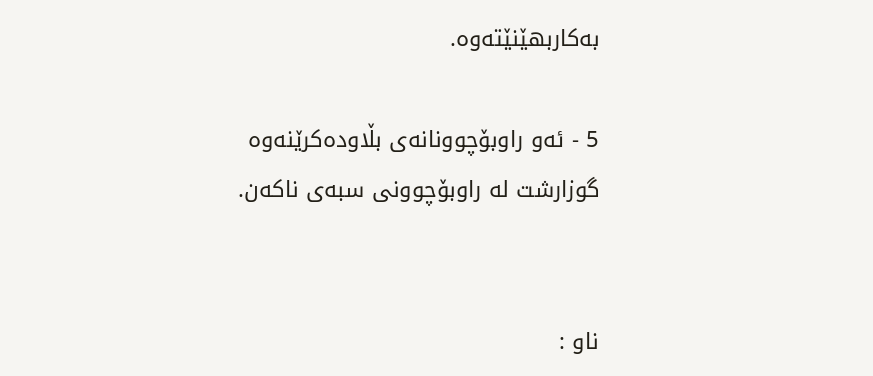به‌کاربهێنێته‌وه‌.

5 - ئه‌و راوبۆچوونانه‌ی بڵاوده‌کرێنه‌وه‌ گوزارشت له‌ راوبۆچوونی سبه‌ی ناکه‌ن.


ناو :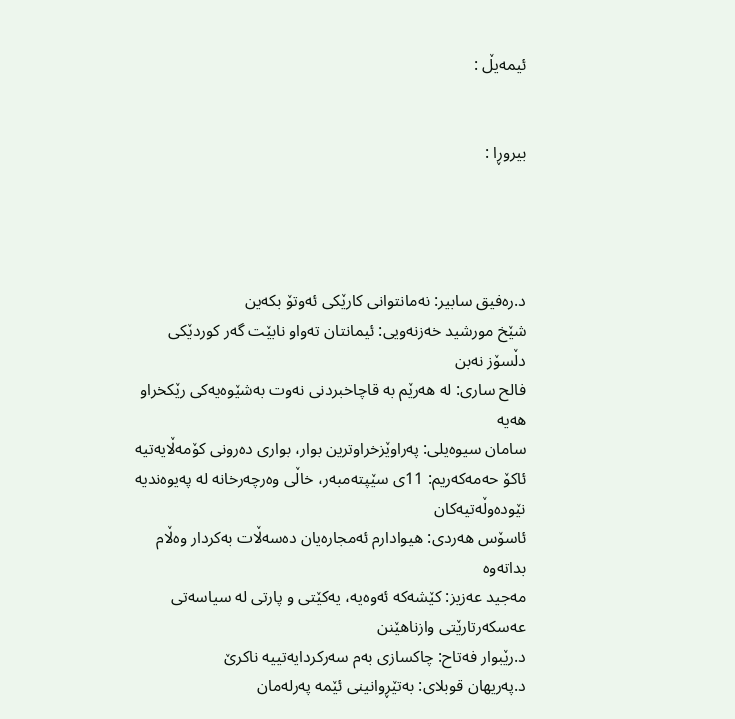ئیمه‌یڵ :


بیروڕا :




د.ره‌فیق سابیر: نه‌مانتوانی کارێکی ئه‌وتۆ بکه‌ین
شێخ مورشید خه‌زنه‌ویی: ئیمانتان ته‌واو نابێت گه‌ر کوردێکی دڵسۆز نه‌بن
فالح ساری‌: له‌ هه‌رێم به‌ قاچاخبردنی نه‌وت به‌شێوه‌یه‌كی رێكخراو هه‌یه‌
سامان سیوه‌یلی: په‌راوێزخراوترین بوار، بواری ده‌رونی كۆمه‌ڵایه‌تیه‌
ئاکۆ حه‌مه‌که‌ریم: 11ی سێپته‌مبه‌ر، خاڵی وه‌رچه‌رخانه‌ له‌ په‌یوه‌ندیه‌ نێوده‌وڵه‌تیه‌کان
ئاسۆس هه‌ردی‌: هیوادارم ئه‌مجاره‌یان ده‌سه‌ڵات به‌كردار وه‌ڵام بداته‌وه‌
مەجید عەزیز: کێشه‌که‌ ئه‌وه‌یه‌، یەکێتی و پارتی لە سیاسەتی عەسکەرتارێتی وازناهێنن
د.رێبوار فه‌تاح: چاكسازی به‌م سه‌ركردایه‌تییه‌ ناكرێ
د.په‌ریهان قوبلای: به‌تێڕوانینی ئێمه‌ په‌رله‌مان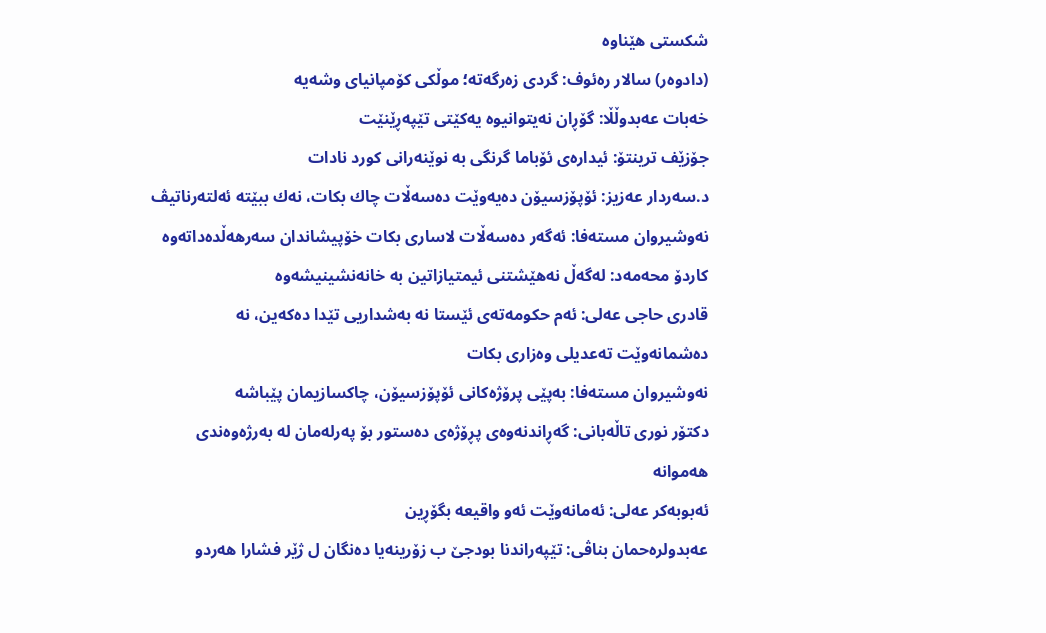شكستی هێناوه‌
(دادوەر) سالار رەئوف: گردی زەرگەتە؛ موڵکی كۆمپانیای وشەیە
خه‌بات عه‌بدوڵڵا: گۆڕان نه‌یتوانیوه‌ یه‌کێتی تێپه‌ڕێنێت
جۆزێف ترینتۆ: ئیداره‌ی ئۆباما گرنگی به‌ نوێنه‌رانی كورد نادات
د.سه‌ردار عه‌زیز: ئۆپۆزسیۆن ده‌یه‌وێت ده‌سه‌ڵات چاك بكات، نه‌ك ببێته‌ ئه‌لته‌رناتیڤ
نه‌وشیروان مسته‌فا: ئه‌گه‌ر ده‌سه‌ڵات لاساری‌ بكات خۆپیشاندان سه‌رهه‌ڵده‌داته‌وه‌
كاردۆ محه‌مه‌د: له‌گه‌ڵ نه‌هێشتنی‌ ئیمتیازاتین به‌ خانه‌نشینیشه‌وه‌
قادری حاجی عەلی: ئەم حكومەتەی ئێستا نە بەشداریی تێدا دەكەین، نە دەشمانەوێت تەعدیلی وه‌زاری بكات
نه‌وشیروان مسته‌فا: به‌پێی پرۆژه‌كانی ئۆپۆزسیۆن، چاكسازیمان پێباشه‌
دكتۆر نوری‌ تاڵه‌بانی‌: گه‌ڕاندنه‌وه‌ی‌ پڕۆژه‌ی‌ ده‌ستور بۆ په‌رله‌مان له‌ به‌رژه‌وه‌ندی‌ هه‌موانه‌
ئه‌بوبه‌كر عه‌لی‌: ئه‌مانه‌وێت ئه‌و واقیعه‌ بگۆڕین
عه‌بدولره‌حمان بناڤی‌: تێپه‌راندنا بودجێ‌ ب زۆرینه‌یا ده‌نگان ل ژێر فشارا هه‌ردو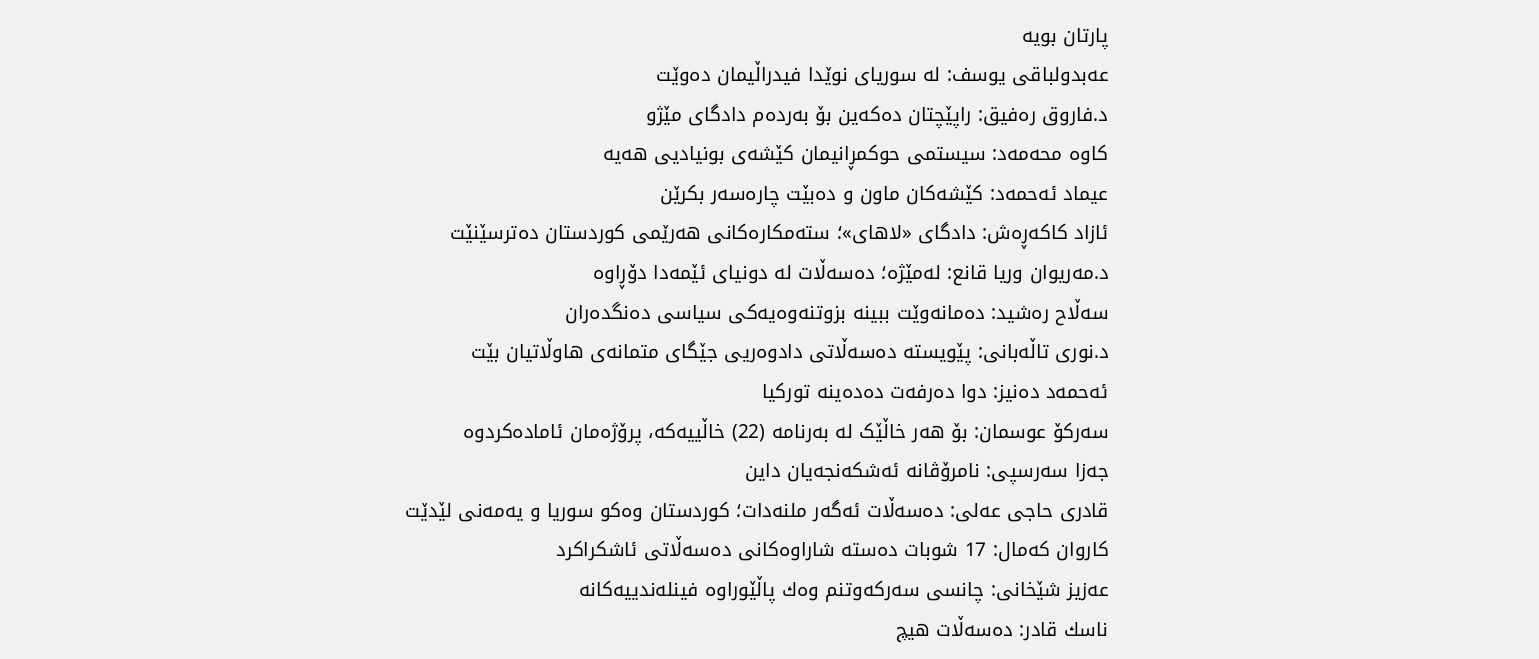پارتان بویه‌
عه‌بدولباقی‌ یوسف: له‌ سوریای‌ نوێدا فیدراڵیمان ده‌وێت
د.فاروق ره‌فیق: راپێچتان ده‌كه‌ین بۆ به‌رده‌م دادگای‌ مێژو
كاوه‌ محه‌مه‌د: سیستمی حوكمڕانیمان كێشه‌ی بونیادیی هه‌یه‌
عیماد ئەحمەد: کێشه‌کان ماون و ده‌بێت چاره‌سه‌ر بکرێن
ئازاد كاكەڕەش: دادگای «لاهای»؛ ستەمكارەكانی هەرێمی كوردستان دەترسێنێت
د.مه‌ریوان وریا قانع: لەمێژە؛ دەسەڵات لە دونیای ئێمەدا دۆڕاوە
سەڵاح رەشید: ده‌مانه‌وێت ببینه بزوتنه‌وه‌یه‌کی سیاسی ده‌نگده‌ران
د.نوری تاڵەبانی: پێویستە دەسەڵاتی دادوەریی جێگای متمانەی هاوڵاتیان بێت
ئه‌حمه‌د ده‌نیز: دوا ده‌رفه‌ت ده‌ده‌ینه‌ تورکیا
سه‌ركۆ عوسمان: بۆ هه‌ر خاڵێک له‌ به‌رنامه‌ (22) خاڵییه‌كه‌، پرۆژه‌مان ئاماده‌كردوه‌
جەزا سەرسپی: نامرۆڤانە ئه‌شکه‌نجه‌یان داین
قادری حاجی عه‌لی: ده‌سه‌ڵات ئه‌گه‌ر ملنه‌دات؛ کوردستان وه‌کو سوریا و یه‌مه‌نی لێدێت
كاروان كه‌مال: 17 شوبات ده‌سته‌ شاراوه‌كانی‌ ده‌سه‌ڵاتی‌ ئاشكراكرد
عەزیز شێخانی: چانسی سه‌ركه‌وتنم وه‌ك پاڵێوراوه‌ فینله‌ندییه‌كانه‌
ناسك قادر: ده‌سه‌ڵات هیچ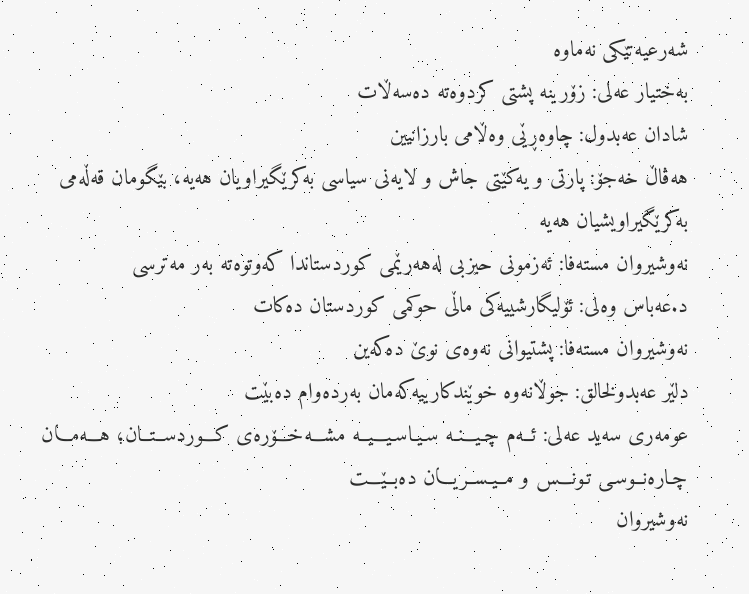شه‌رعیه‌تێكی‌ نه‌ماوه‌
بەختیار عەلی: زۆرینە پشتی كردوەتە دەسەڵات
شادان عه‌بدول: چاوه‌ڕێی‌ وه‌ڵامی‌ بارزانیین
هه‌ڤاڵ خه‌جۆ: پارتی‌ و یه‌كێتی‌ جاش و لایه‌نی‌ سیاسی به‌كرێگیراویان هه‌یه‌، بێگومان قه‌ڵه‌می‌ به‌كرێگیراویشیان هه‌یه‌
نه‌وشیروان مسته‌فا: ئه‌زمونی‌ حیزبی‌ له‌هه‌رێمی‌ كوردستاندا كه‌وتوه‌ته‌ به‌ر مه‌ترسی‌
د.عه‌باس وه‌لی: ئۆلیگارشییەکی ماڵی حوکمی کوردستان ده‌کات
نه‌وشیروان مسته‌فا: پشتیوانی‌ نه‌وه‌ی‌ نوێ‌ ده‌كه‌ین
دلێر عه‌بدولخالق: جوڵانه‌وه‌ خوێندكارییه‌كه‌مان به‌رده‌وام ده‌بێت
عومه‌ری سه‌ید عه‌لی: ئــه‌م چـیـــنـه‌ سـیـاسـیـــیــه‌ مشـــه‌خـــۆره‌ی کـــوردســتــان؛ هـــه‌مـــان چـاره‌نــوسـی تـونـــس‌ و مــیـســریـــان ده‌بــێـــت
نه‌وشیروان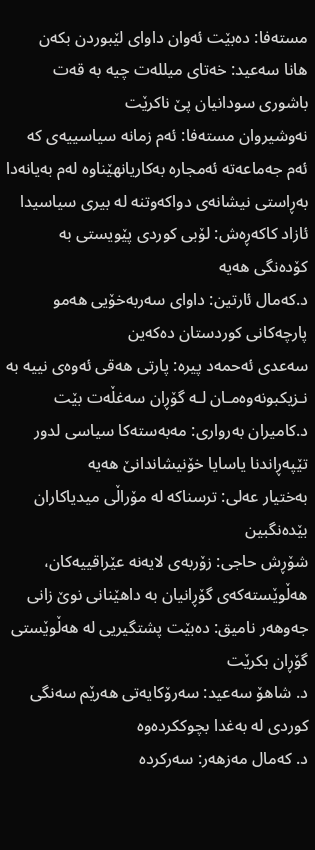مسته‌فا: ده‌بێت ئه‌وان داوای لێبوردن بکه‌ن
هانا سه‌عید: خەتای میللەت چیە بە قەت باشوری سودانیان پێ ناكرێت
نه‌وشیروان مسته‌فا: ئه‌م زمانه‌ سیاسییه‌ی‌ كه‌ ئه‌م جه‌ماعه‌ته‌ ئه‌مجاره‌ به‌كاریانهێناوه‌ له‌م به‌یانه‌دا به‌ڕاستی‌ نیشانه‌ی‌ دواكه‌وتنه‌ له‌ بیری سیاسیدا
ئازاد كاكه‌ڕه‌ش: لۆبی‌ كوردی‌ پێویستی‌ به‌ كۆده‌نگی‌ هه‌یه‌
د.که‌مال ئارتین: داوای‌ سەربەخۆیی‌ هەمو پارچەکانی‌ کوردستان دەکه‌ین
سه‌عدی‌ ئه‌حمه‌د پیره‌: پارتی‌ هه‌قی‌ ئه‌وه‌ی‌ نییه‌ به‌ نـزیكبونه‌وه‌مـان لـه‌ گۆڕان سه‌غڵه‌ت بێت
د.كامیران به‌رواری‌: مه‌به‌سته‌كا سیاسی لدور تێپه‌ڕاندنا یاسایا خۆنیشاندانێ‌ هه‌یه‌
به‌ختیار عه‌لی‌: ترسناكه‌ له‌ مۆراڵی‌ میدیاكاران بێده‌نگبین
شۆڕش حاجی: زۆربه‌ی لایه‌نه‌ عێراقییه‌كان، هه‌ڵوێسته‌كه‌ی‌ گۆڕانیان به‌ داهێنانی‌ نوێ‌ زانی‌
جه‌وهه‌ر نامیق: ده‌بێت پشتگیریی‌ له‌ هه‌ڵوێستی گۆڕان بكرێت
د. شاهۆ سه‌عید: سه‌رۆكایه‌تی‌ هه‌رێم سه‌نگی‌ كوردی‌ له‌ به‌غدا بچوككرده‌وه‌
د. كه‌مال مه‌زهه‌ر: سه‌ركرده‌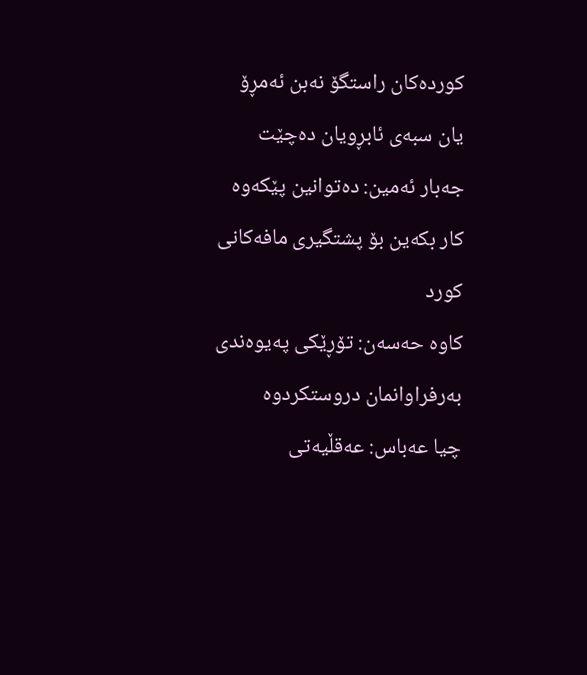كورده‌كان راستگۆ نه‌بن ئه‌مڕۆ یان سبه‌ی ئابڕویان ده‌چێت
جه‌بار ئه‌مین: ده‌توانین پێكه‌وه‌ كار بكه‌ین بۆ پشتگیری‌ مافه‌كانی‌ كورد
كاوه‌ حه‌سه‌ن: تۆڕێكی‌ په‌یوه‌ندی‌ به‌رفراوانمان دروستكردوه
چیا عه‌باس: عەقڵیەتی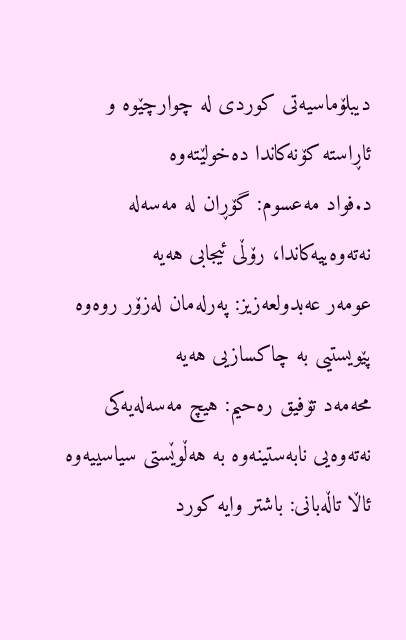دیبلۆماسیەتی کوردی لە چوارچێوە و ئاڕاستە کۆنەکاندا دەخولێتەوە
د.فواد مه‌عسوم: گۆڕان له‌ مه‌سه‌له‌ نه‌ته‌وه‌ییه‌كاندا، رۆڵی‌ ئیجابی‌ هه‌یه‌
عومه‌ر عه‌بدولعه‌زیز: په‌رله‌مان‌ له‌زۆر روه‌وه‌ پێویستیی‌ به‌ چاكسازیی‌ هه‌یه‌
محه‌مه‌د تۆفیق ره‌حیم: هیچ مه‌سه‌له‌یه‌كی نه‌ته‌وه‌یی‌ نابه‌ستینه‌وه‌ به‌ هه‌ڵوێستی‌ سیاسییه‌وه‌
ئاڵا تاڵه‌بانی: باشتر وایه‌ كورد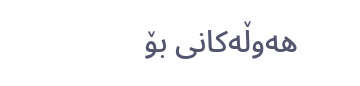هه‌وڵه‌كانی بۆ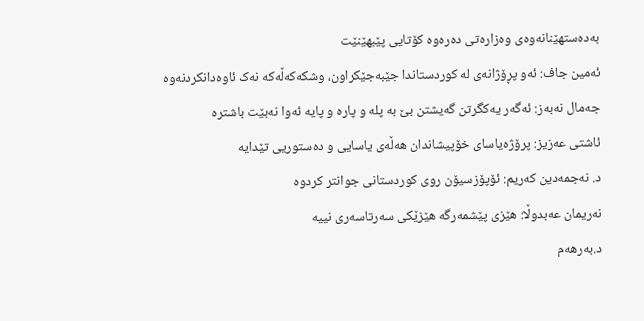به‌ده‌ستهێنانه‌وه‌ی وه‌زاره‌تی ده‌ره‌وه‌ كۆتایی پێبهێنێت
ئه‌مین جاف: ئەو پڕۆژانەی لە کوردستاندا جێبەجێکراون، وشکەکەڵەکە نەک ئاوەدانکردنەوە
جه‌مال نه‌به‌ز: ئەگەر یەکگرتن گەیشتن بێ بە پلە و پارە و پایە ئەوا نه‌بێت باشتره‌
ئاشتی‌ عه‌زیز: پرۆژه‌یاسای‌ خۆپیشاندان هه‌ڵه‌ی‌ یاسایی‌ و ده‌ستوریی تێدایه‌
د. نه‌جمه‌دین كه‌ریم: ئۆپۆزسیۆن روی‌ كوردستانی‌ جوانتر كردوه‌
نه‌ریمان عه‌بدوڵا: هێزی پێشمه‌رگه‌ هێزێکی سه‌رتاسه‌ری نییه‌
د.به‌رهه‌م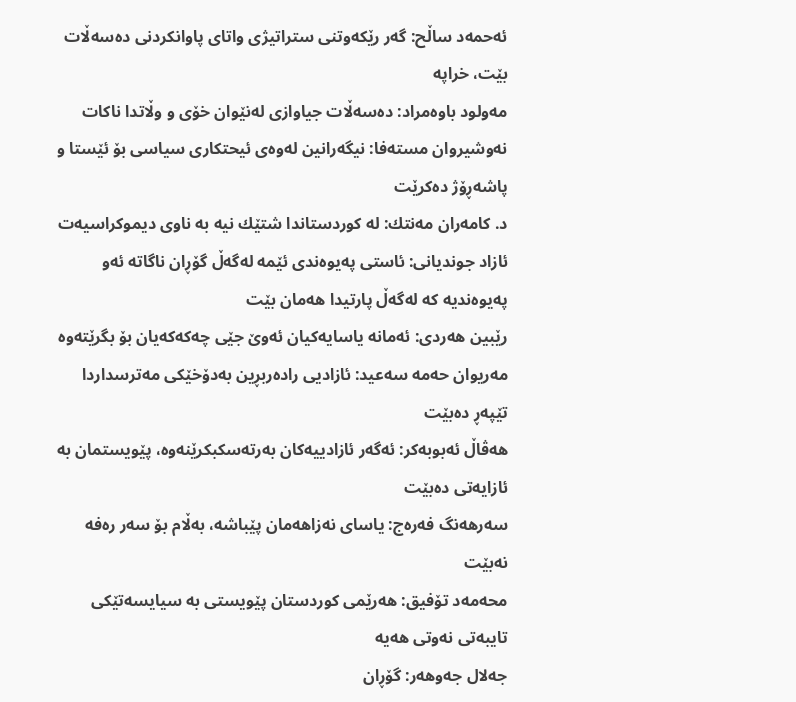ئه‌حمه‌د ساڵح: گه‌ر رێكه‌وتنی‌ ستراتیژی‌ واتای‌ پاوانكردنی‌ ده‌سه‌ڵات بێت، خراپه‌
مه‌ولود باوه‌مراد: ده‌سه‌ڵات جیاوازی‌ له‌نێوان خۆی‌ و وڵاتدا ناكات
نه‌وشیروان مسته‌فا: نیگه‌رانین له‌وه‌ی‌ ئیحتكاری‌ سیاسی‌ بۆ ئێستا و پاشه‌ڕۆژ ده‌كرێت
د. كامه‌ران مه‌نتك: له‌ كوردستاندا شتێك نیه‌ به‌ ناوی‌ دیموكراسیه‌ت
ئازاد جوندیانی: ئاستی په‌یوه‌ندی ئێمه‌ له‌گه‌ڵ گۆڕان ناگاته‌ ئه‌و په‌یوه‌ندیه‌ که‌ له‌گه‌ڵ پارتیدا هه‌مان بێت
رێبین هه‌ردی: ئه‌مانه‌ یاسایه‌كیان ئه‌وێ جێی چه‌كه‌كه‌یان بۆ بگرێته‌وه‌
مه‌ریوان حه‌مه‌ سه‌عید: ئازادیی‌ راده‌ربڕین به‌دۆخێكی‌ مه‌ترسداردا تێپه‌ڕ ده‌بێت
هه‌ڤاڵ‌ ئه‌بوبه‌كر: ئه‌گه‌ر ئازادییه‌كان به‌رته‌سكبكرێنه‌وه‌، پێویستمان به‌ ئازایه‌تی ده‌بێت
سه‌رهه‌نگ فه‌ره‌ج: یاسای نه‌زاهه‌مان پێباشه‌، به‌ڵام بۆ سه‌ر ره‌فه‌ نه‌بێت
محه‌مه‌د تۆفیق: هه‌رێمی‌ كوردستان پێویستی‌ به‌ سیایسه‌تێكی‌ تایبه‌تی‌ نه‌وتی‌ هه‌یه‌
جه‌لال جه‌وهه‌ر: گۆڕان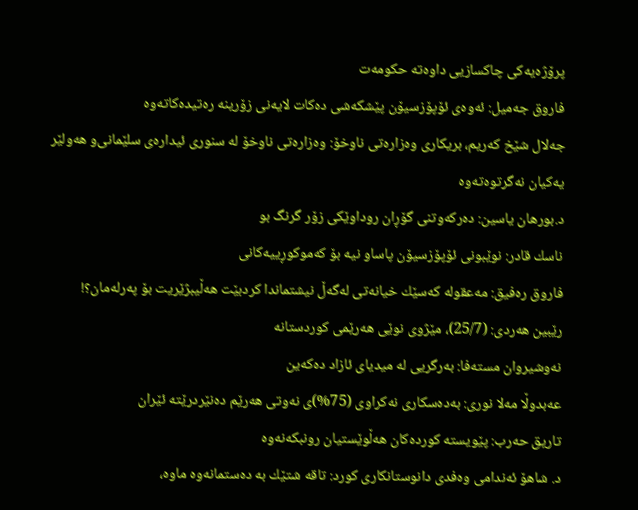پرۆژه‌یه‌كی‌ چاكسازیی‌ داوه‌ته‌ حكومه‌ت
فاروق جه‌میل: ئه‌وه‌ی‌ ئۆپۆزسیۆن پێشكه‌شی‌ ده‌كات لایه‌نی‌ زۆرینه‌ ره‌تیده‌كاته‌وه‌
جه‌لال شێخ كه‌ریم، بریكاری‌ وه‌زاره‌تی‌ ناوخۆ: وه‌زاره‌تی‌ ناوخۆ له‌ سنوری‌ ئیداره‌ی‌ سلێمانی‌‌و هه‌ولێر یه‌كیان نه‌گرتوه‌ته‌وه‌
د.بورهان یاسین: ده‌ركه‌وتنی‌ گۆڕان روداوێكی‌ زۆر گرنگ بو
ناسك قادر: نوێبونی ئۆپۆزسیۆن پاساو نیه‌ بۆ كه‌موكوڕییه‌كانی
فاروق ره‌فیق: مه‌عقوله‌ كه‌سێك خیانه‌تی له‌گه‌ڵ نیشتماندا كردبێت هه‌ڵیبژێریت بۆ په‌رله‌مان؟!
رێبین هه‌ردی‌: (25/7)، مێژوی‌ نوێی‌ هه‌رێمی‌ كوردستانه‌
نه‌وشیروان مسته‌فا: به‌رگریی‌ له‌ میدیای‌ ئازاد ده‌كه‌ین
عه‌بدوڵا مه‌لا نوری: به‌ده‌سكاری‌ نه‌كراوی‌ (75%)ی نه‌وتی‌ هه‌رێم ده‌نێردرێته‌ ئێران
تاریق حه‌رب: پێویسته‌ کورده‌کان هه‌ڵوێستیان رونبکه‌نه‌وه‌
د. شاهۆ ئه‌ندامی‌ وه‌فدی‌ دانوستانكاری‌ كورد: تاقه‌ شتێك به‌ ده‌ستمانه‌وه‌ ماوه‌،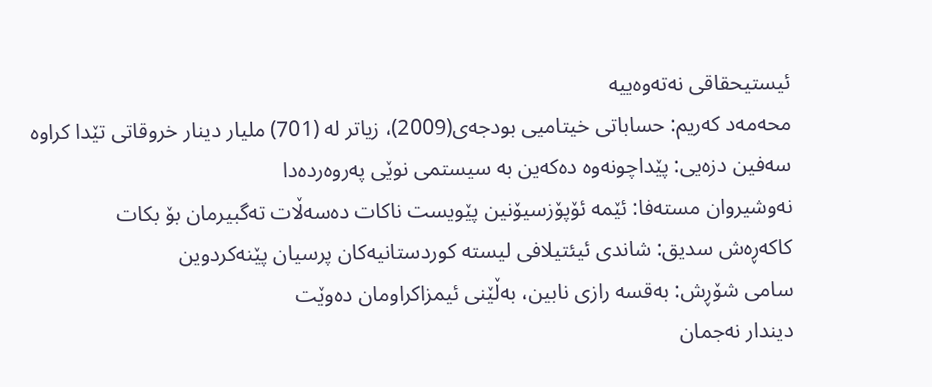ئیستیحقاقی‌ نه‌ته‌وه‌ییه‌
محه‌مه‌د كه‌ریم: حساباتی‌ خیتامیی‌ بودجه‌ی‌(2009)، زیاتر له‌ (701) ملیار دینار خروقاتی‌ تێدا كراوه‌
سه‌فین دزه‌یی: پێداچونه‌وه‌ ده‌كه‌ین به‌ سیستمی نوێی په‌روه‌رده‌دا
نه‌وشیروان مسته‌فا: ئێمه‌ ئۆپۆزسیۆنین پێویست ناكات ده‌سه‌ڵات ته‌گبیرمان بۆ بكات
كاكه‌ڕه‌ش سدیق: شاندی ئیئتیلافی لیسته‌ كوردستانیه‌كان پرسیان پێنه‌كردوین
سامی شۆڕش: به‌قسه‌ رازی نابین، به‌ڵێنی‌ ئیمزاكراومان ده‌وێت
دیندار نه‌جمان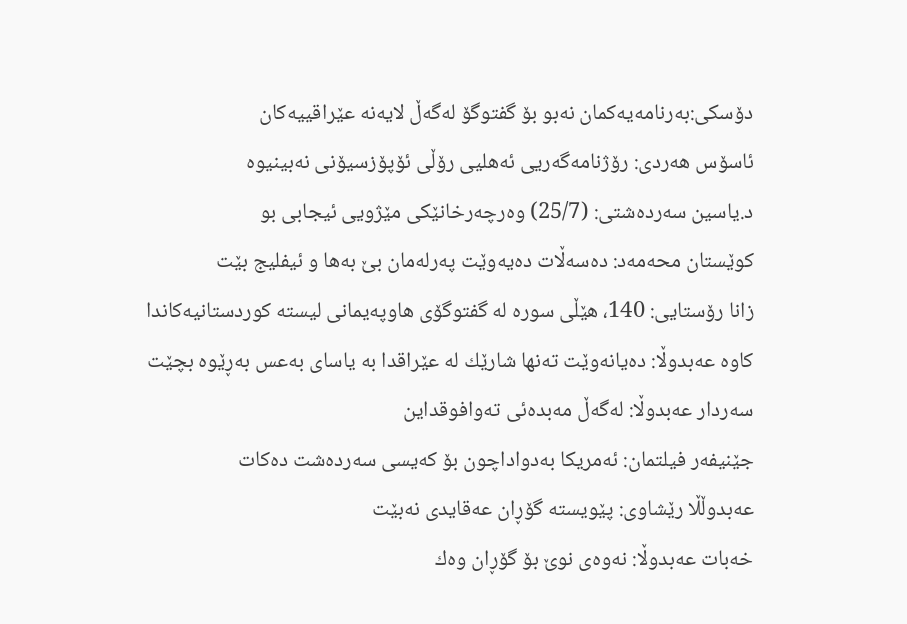دۆسكی:به‌رنامه‌یه‌كمان نه‌بو بۆ گفتوگۆ له‌گه‌ڵ‌ لایه‌نه‌ عێراقییه‌كان
ئاسۆس هه‌ردی‌: رۆژنامه‌گه‌ریی‌ ئه‌هلیی‌ رۆڵی‌ ئۆپۆزسیۆنی‌ نه‌بینیوه‌
د.یاسین سه‌رده‌شتی‌: (25/7) وه‌رچه‌رخانێكی مێژویی ئیجابی بو
كوێستان محه‌مه‌د: ده‌سه‌ڵات ده‌یه‌وێت په‌رله‌مان بێ به‌ها و ئیفلیج بێت
زانا رۆستایی: 140، هێڵی سوره‌ له‌ گفتوگۆی هاوپه‌یمانی لیسته‌ كوردستانیه‌كاندا
كاوه‌ عه‌بدوڵا: ده‌یانه‌وێت ته‌نها شارێك له‌ عێراقدا به‌ یاسای به‌عس به‌ڕێوه‌ بچێت
سه‌ردار عه‌بدوڵا: له‌گه‌ڵ مه‌بده‌ئی‌ ته‌وافوقداین
جێنیفه‌ر فیلتمان: ئه‌مریكا به‌دواداچون بۆ كه‌یسی‌ سه‌رده‌شت ده‌كات
عه‌بدوڵڵا رێشاوی‌: پێویسته‌ گۆڕان عه‌قایدی‌ نه‌بێت
خه‌بات عه‌بدوڵا: نه‌وه‌ی‌ نوێ‌ بۆ گۆڕان وه‌ك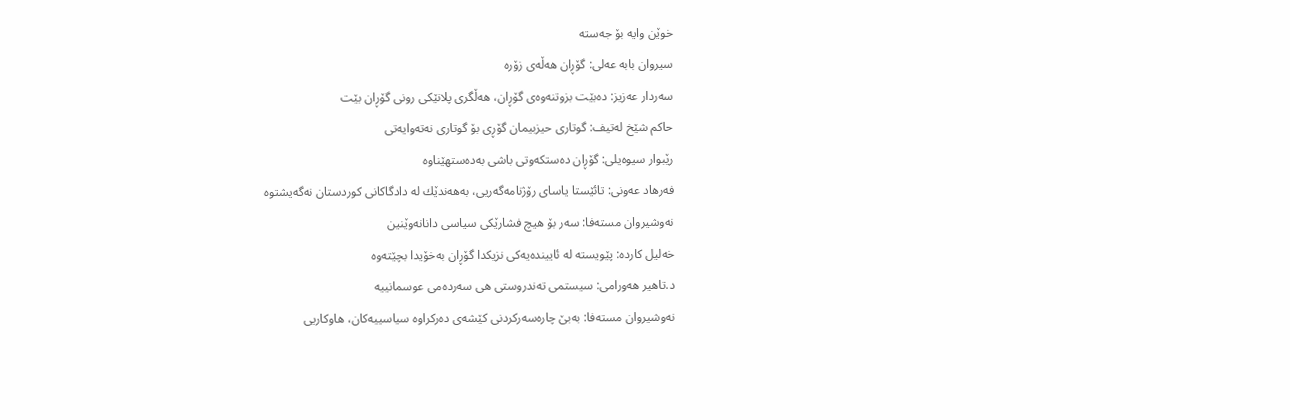خوێن وایه‌ بۆ جه‌سته‌
سیروان بابه‌ عه‌لی: گۆڕان هه‌ڵه‌ی زۆره‌
سه‌ردار عه‌زیز: ده‌بێت بزوتنه‌وه‌ی‌ گۆڕان، هه‌ڵگری پلانێکی رونی گۆڕان بێت
حاكم شێخ له‌تیف: گوتاری‌ حیزبیمان گۆڕی‌ بۆ گوتاری‌ نه‌ته‌وایه‌تی‌
رێبوار سیوه‌یلی‌: گۆڕان ده‌ستكه‌وتی‌ باشی‌ به‌ده‌ستهێناوه‌
فه‌رهاد عه‌ونی‌: تائێستا یاسای‌ رۆژنامه‌گه‌ریی‌، به‌هه‌ندێك له‌ دادگاكانی‌ كوردستان نه‌گه‌یشتوه‌
نه‌وشیروان مسته‌فا: سه‌ر بۆ هیچ فشارێكی سیاسی دانانه‌وێنین
خه‌لیل كارده‌: پێویسته‌ له‌ ئایینده‌یه‌كی نزیكدا گۆڕان به‌خۆیدا بچێته‌وه‌
د.تاهیر هه‌ورامی‌: سیستمی‌ ته‌ندروستی‌ هی‌ سه‌رده‌می‌ عوسمانییه‌
نه‌وشیروان مسته‌فا: به‌بێ‌ چاره‌سه‌ركردنی‌ كێشه‌ی‌ ده‌ركراوه‌ سیاسییه‌كان، هاوكاریی‌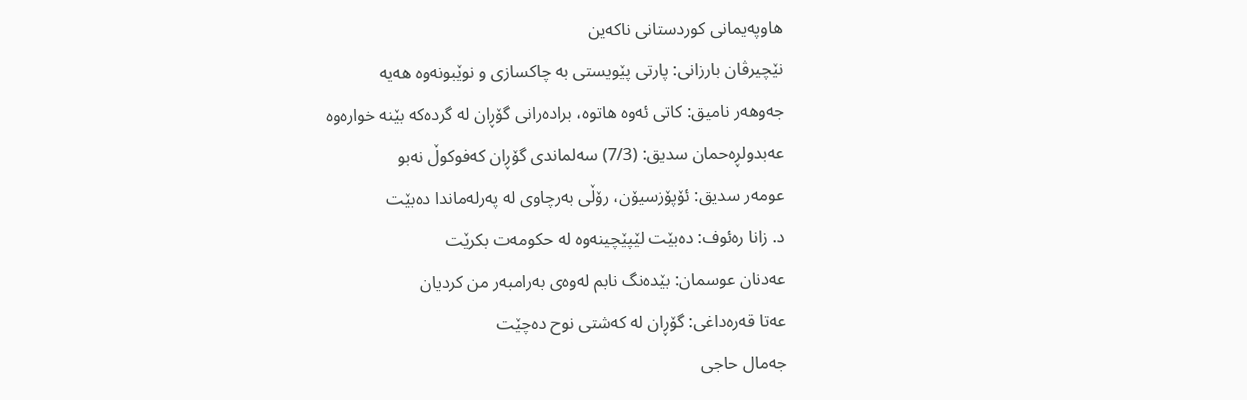هاوپه‌یمانی كوردستانی‌ ناكه‌ین
نێچیرڤان بارزانی‌: پارتی‌ پێویستی‌ به‌ چاكسازی‌ و نوێبونه‌وه‌ هه‌یه‌
جه‌وهه‌ر نامیق: كاتی ئه‌وه‌ هاتوه‌، براده‌رانی گۆڕان له‌ گرده‌كه‌ بێنه‌ خواره‌وه‌
عه‌بدولڕه‌حمان سدیق: (7/3) سه‌لماندی گۆڕان كه‌فوكوڵ‌ نه‌بو
عومه‌ر سدیق: ئۆپۆزسیۆن، رۆڵی‌ به‌رچاوی‌ له‌ په‌رله‌ماندا ده‌بێت
د. زانا ره‌ئوف: ده‌بێت لێپێچینه‌وه‌ له‌ حكومه‌ت بكرێت
عه‌دنان عوسمان: بێده‌نگ نابم له‌وه‌ی‌ به‌رامبه‌ر من كردیان
عه‌تا قه‌ره‌داغی‌: گۆڕان له‌ كه‌شتی‌ نوح ده‌چێت
جه‌مال حاجی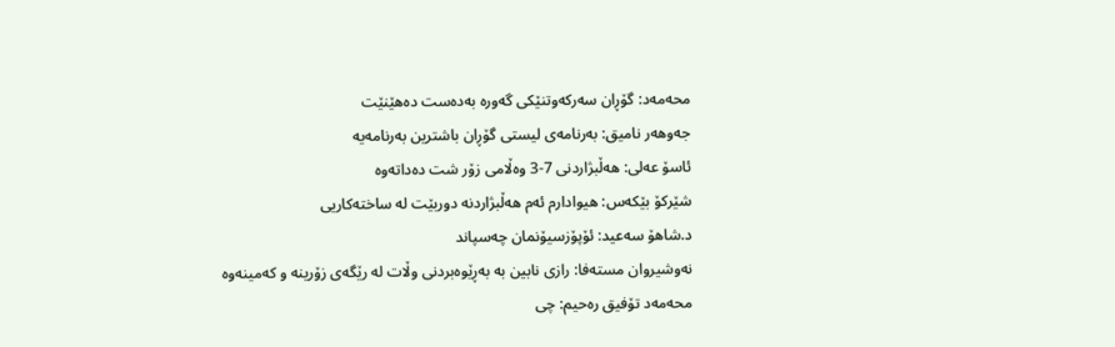محه‌مه‌د: گۆڕان سه‌ركه‌وتنێكی‌ گه‌وره‌ به‌ده‌ست ده‌هێنێت
جه‌وهه‌ر نامیق: به‌رنامه‌ی‌ لیستی‌ گۆڕان باشترین به‌رنامه‌یه‌
ئاسۆ عه‌لی: هه‌ڵبژاردنی 7-3 وه‌ڵامی زۆر شت ده‌داته‌وه‌
شێركۆ بێكه‌س: هیوادارم ئه‌م هه‌ڵبژاردنه‌ دوربێت له‌ ساخته‌كاریی‌
د.شاهۆ سه‌عید: ئۆپۆزسیۆنمان چه‌سپاند
نه‌وشیروان مسته‌فا: رازی نابین به‌ به‌ڕێوه‌بردنی وڵات له‌ رێگه‌ی‌ زۆرینه‌ و كه‌مینه‌وه‌
محه‌مه‌د تۆفیق ره‌حیم: چی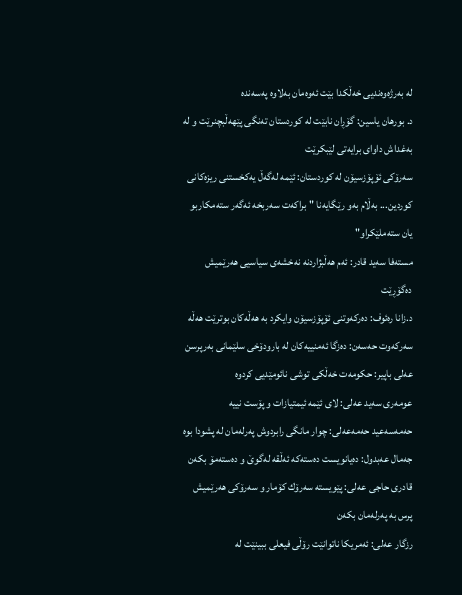له‌ به‌رژه‌وه‌ندیی خه‌ڵكدا بێت ئه‌وه‌مان به‌لاوه‌ په‌سه‌نده‌
د. بورهان یاسین: گۆڕان نابێت له‌ كوردستان ته‌نگی‌ پێهه‌ڵبچنرێت ‌و له‌ به‌غداش داوای‌ برایه‌تی‌ لێبكرێت
سه‌رۆكی‌ ئۆپۆزسیۆن له‌ كوردستان: ئێمه‌ له‌گه‌ڵ یه‌كخستنی‌ ریزه‌كانی‌ كوردین... به‌ڵام به‌و رێگایه‌نا "براكه‌ت سه‌ربخه‌ ئه‌گه‌ر سته‌مكاربو یان سته‌ملێكراو"
مسته‌فا سه‌ید قادر: ئه‌م هه‌ڵبژاردنه‌ نه‌خشه‌ی‌ سیاسیی‌ هه‌رێمیش ده‌گۆڕێت
د.زانا ره‌ئوف: ده‌ركه‌وتنی‌ ئۆپۆزسیۆن وایكرد به‌ هه‌ڵه‌كان بوترێت هه‌ڵه‌
سه‌ركه‌وت حه‌سه‌ن: ده‌زگا ئه‌منییه‌كان له‌ بارودۆخی‌ سلێمانی‌ به‌رپرسن
عه‌لی‌ باپیر: حكومه‌ت خه‌ڵكی‌ توشی‌ نائومێدیی‌ كردوه‌
عومه‌ری سه‌ید عه‌لی: لای ئێمه‌ ئیمتیازات و پۆست نییه‌
حه‌مه‌سه‌عید حه‌مه‌عه‌لی: چوار مانگی رابردوش په‌رله‌مان له‌ پشودا بوه‌
جه‌مال عه‌بدول: ده‌یانویست ده‌سته‌كه‌ ئه‌ڵقه‌ له‌گوێ‌ ‌و ده‌سته‌مۆ بكه‌ن
قادری‌ حاجی‌ عه‌لی‌: پێویسته‌ سه‌رۆك كۆمار و سه‌رۆكی‌ هه‌رێمیش پرس به‌ په‌رله‌مان بكه‌ن
رزگار عه‌لی‌: ئه‌مریكا ناتوانێت رۆڵی‌ فیعلی‌ ببینێت له‌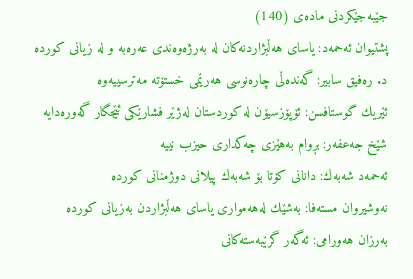جێبه‌جێكردنی‌ ماده‌ی‌ (140)
پشتیوان ئه‌حمه‌د: یاسای هه‌ڵبژاردنه‌كان له‌ به‌رژه‌وه‌ندی عه‌ره‌به‌ ‌و له‌ زیانی كورده‌
د. ره‌فیق سابیر: گه‌نده‌ڵی‌ چاره‌نوسی‌ هه‌رێمی‌ خستۆته‌ مه‌ترسییه‌وه‌
ئێریك گوستافسن: ئۆپۆزسیۆن له‌ كوردستان له‌ژێر فشارێكی‌ ئێجگار گه‌وره‌دایه‌
شێخ جه‌عفه‌ر: بڕوام به‌هێزی‌ چه‌كداری‌ حیزب نییه‌
ئه‌حمه‌د شه‌به‌ك: دانانی‌ كۆتا بۆ شه‌به‌ك پیلانی‌ دوژمنانی‌ كورده‌
نه‌وشیروان مسته‌فا: به‌شێك له‌هه‌مواری‌ یاسای‌ هه‌ڵبژاردن به‌زیانی‌ كورده‌
به‌رزان هه‌ورامی: ئه‌گه‌ر گرێبه‌سته‌كانی‌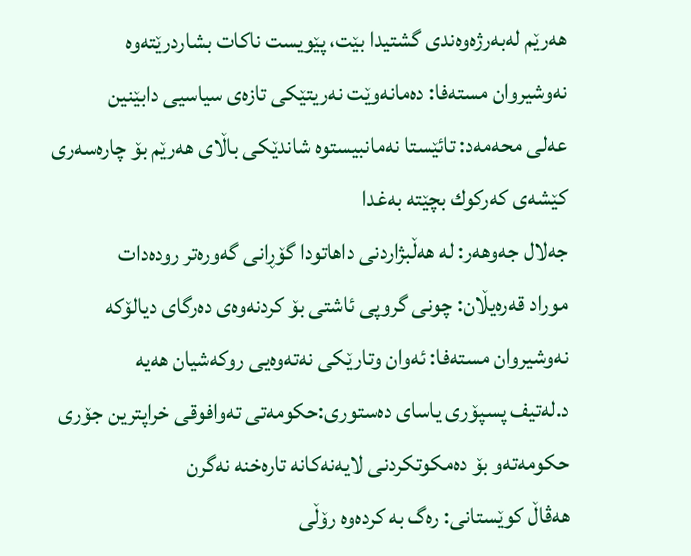هه‌رێم له‌به‌رژه‌وه‌ندی‌ گشتیدا بێت، پێویست ناكات بشاردرێته‌وه‌
نه‌وشیروان مسته‌فا: ده‌مانه‌وێت نه‌ریتێكی تازه‌ی سیاسیی دابێنین
عه‌لی‌ محه‌مه‌د: تائێستا نه‌مانبیستوه‌ شاندێكی‌ باڵای‌ هه‌رێم بۆ چاره‌سه‌ری‌ كێشه‌ی‌ كه‌ركوك بچێته‌ به‌غدا
جه‌لال جه‌وهه‌ر: له‌ هه‌ڵبژاردنی‌ داهاتودا گۆڕانی‌ گه‌وره‌تر روده‌دات
موراد قه‌ره‌یڵان: چونی‌ گروپی‌ ئاشتی‌ بۆ كردنه‌وه‌ی‌ ده‌رگای‌ دیالۆكه‌
نه‌وشیروان مسته‌فا: ئه‌وان وتارێكی‌ نه‌ته‌وه‌یی روكه‌شیان هه‌یه‌
د.له‌تیف پسپۆری‌ یاسای‌ ده‌ستوری‌:حكومه‌تی‌ ته‌وافوقی‌ خراپترین جۆری‌ حكومه‌ته‌و بۆ ده‌مكوتكردنی‌ لایه‌نه‌كانه‌ تاره‌خنه‌ نه‌گرن
هه‌ڤاڵ کوێستانی: ره‌گ به‌ کرده‌وه‌ رۆڵی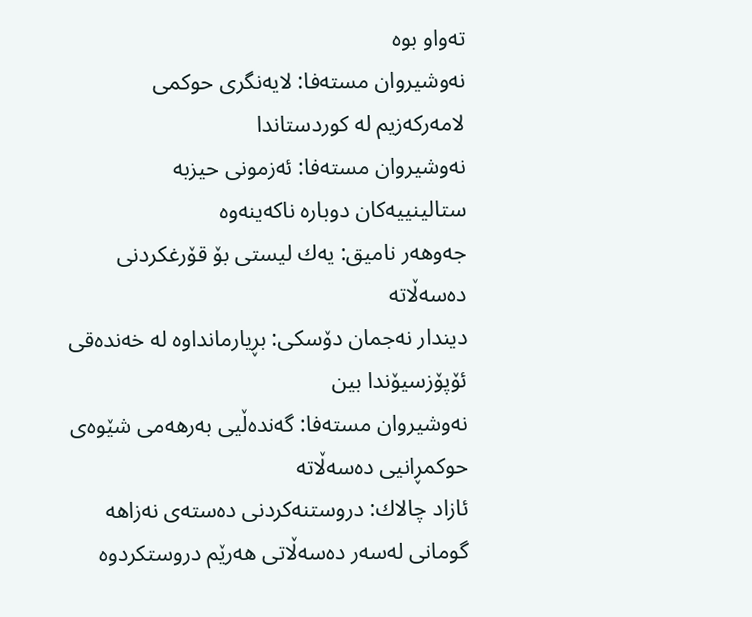ته‌واو بوه‌
نه‌وشیروان مسته‌فا: لایه‌نگری حوكمی لامه‌ركه‌زیم له‌ كوردستاندا
نه‌وشیروان مسته‌فا: ئه‌زمونی‌ حیزبه‌ ستالینییه‌كان دوباره‌ ناكه‌ینه‌وه‌
جه‌وهه‌ر نامیق: یه‌ك لیستی‌ بۆ قۆرغكردنی‌ ده‌سه‌ڵاته‌
دیندار نه‌جمان دۆسكی‌: بڕیارمانداوه‌ له‌ خه‌نده‌قی‌ ئۆپۆزسیۆندا بین
نه‌وشیروان مسته‌فا: گه‌نده‌ڵیی‌ به‌رهه‌می شێوه‌ی حوكمڕانیی‌ ده‌سه‌ڵاته‌
ئازاد چالاك: دروستنه‌كردنی‌ ده‌سته‌ی‌ نه‌زاهه‌ گومانی‌ له‌سه‌ر ده‌سه‌ڵاتی‌ هه‌رێم دروستكردوه‌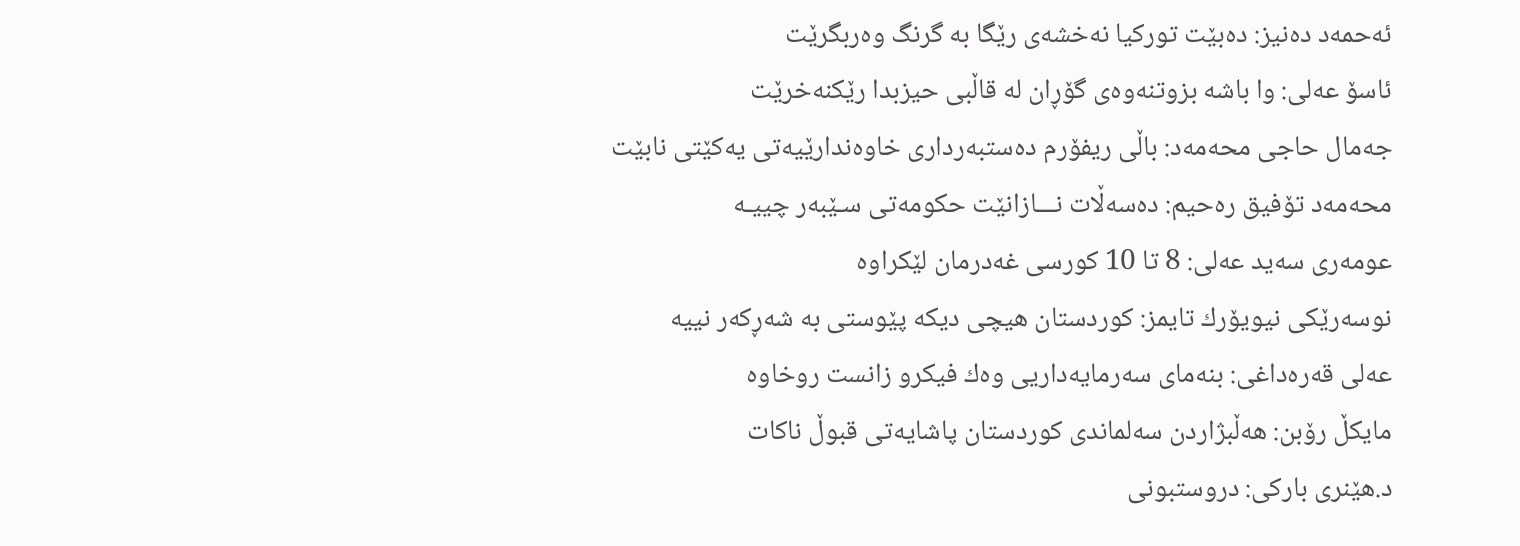ئه‌حمه‌د ده‌نیز: ده‌بێت توركیا نه‌خشه‌ی‌ رێگا به‌ گرنگ وه‌ربگرێت
ئاسۆ عه‌لی‌: وا باشه‌ بزوتنه‌وه‌ی‌ گۆڕان له‌ قاڵبی حیزبدا رێكنه‌خرێت
جه‌مال حاجی محه‌مه‌د: باڵی‌ ریفۆرم ده‌ستبه‌رداری‌ خاوه‌ندارێیه‌تی‌ یه‌كێتی‌ نابێت
محه‌مه‌د تۆفیق ره‌حیم: ده‌سه‌ڵات نـــازانێت حكومه‌تی‌ سـێبه‌ر چییـه‌
عومه‌ری‌ سه‌ید عه‌لی: 8 تا 10 كورسی غه‌درمان لێكراوه
نوسه‌رێكی نیویۆرك تایمز: كوردستان هیچی دیكه‌ پێوستی به‌ شه‌ڕكه‌ر نییه‌
عه‌لی‌ قه‌ره‌داغی‌: بنه‌مای‌ سه‌رمایه‌داریی‌ وه‌ك فیكرو زانست روخاوه‌
مایكڵ رۆبن: هه‌ڵبژاردن سه‌لماندی‌ كوردستان پاشایه‌تی‌ قبوڵ ناكات
د.هێنری‌ باركی‌: دروستبونی‌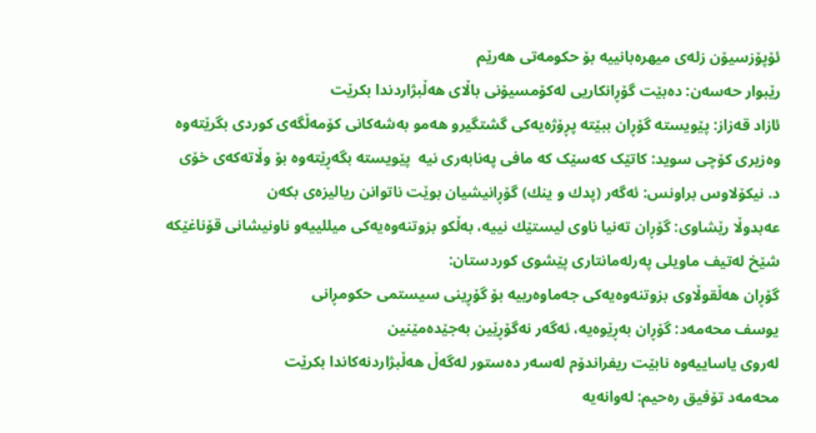ئۆپۆزسیۆن زله‌ی‌ میهره‌بانییه‌ بۆ حكومه‌تی‌ هه‌رێم
رێبوار حه‌سه‌ن: ده‌بێت گۆڕانكاریی‌ له‌كۆمسیۆنی‌ باڵای‌ هه‌ڵبژاردندا بكرێت
ئازاد قه‌زاز: پێویسته‌ گۆڕان ببێته‌ پڕۆژه‌یه‌كی‌ گشتگیرو هه‌مو به‌شه‌كانی‌ كۆمه‌ڵگه‌ی‌ كوردی‌ بگرێته‌وه‌
وه‌زیری کۆچی سوید: کاتێک که‌سێک که ‌مافی په‌نابه‌ری نیه ‌ پێویسته بگه‌ڕێته‌وه بۆ وڵاته‌که‌ی خۆی
د. نیکۆلاوس براونس: ئه‌گه‌ر (پدك و ینك) گۆڕانیشیان بوێت ناتوانن ریالیزه‌ی بکه‌ن
عه‌بدوڵا رێشاوی‌: گۆڕان ته‌نیا ناوی‌ لیستێك نییه‌، به‌ڵكو بزوتنه‌وه‌یه‌كی‌ میللییه‌و ناونیشانی‌ قۆناغێكه‌
شێخ له‌تیف ماویلی‌ په‌رله‌مانتاری‌ پێشوی‌ كوردستان:
گۆڕان هه‌ڵقوڵاوی‌ بزوتنه‌وه‌یه‌كی‌ جه‌ماوه‌رییه‌ بۆ گۆڕینی‌ سیستمی‌ حكومڕانی‌
یوسف محه‌مه‌د: گۆڕان به‌ڕێوه‌یه‌، ئه‌گه‌ر نه‌گۆڕێین به‌جێده‌مێنین
له‌روی یاساییه‌وه‌ نابێت ریفراندۆم له‌سه‌ر ده‌ستور له‌گه‌ڵ هه‌ڵبژاردنه‌كاندا بكرێت
محه‌مه‌د تۆفیق ره‌حیم: له‌وانه‌یه‌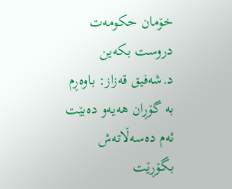خۆمان حكومه‌ت دروست بكه‌ین
د.شه‌فیق قه‌زاز: باوه‌ڕم به‌ گۆڕان هه‌یه‌‌و ده‌بێت ئه‌م ده‌سه‌ڵاته‌ش بگۆڕێت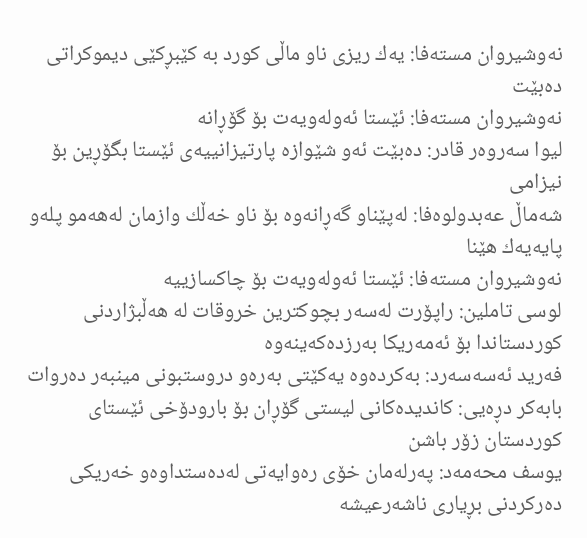نه‌وشیروان مسته‌فا: یه‌ك ریزی‌ ناو ماڵی‌ كورد به‌ كێبڕكێی‌ دیموكراتی‌ ده‌بێت
نه‌وشیروان مسته‌فا: ئێستا ئه‌وله‌ویه‌ت‌ بۆ گۆڕانه‌
لیوا سه‌روه‌ر قادر: ده‌بێت ئه‌و شێوازه‌ پارتیزانییه‌ی‌ ئێستا بگۆڕین بۆ نیزامی‌
شه‌ماڵ‌ عه‌بدولوه‌فا: له‌پێناو گه‌ڕانه‌وه‌ بۆ ناو خه‌ڵك وازمان له‌هه‌مو پله‌و پایه‌یه‌‌ك هێنا
نه‌وشیروان مسته‌فا: ئێستا ئه‌وله‌ویه‌ت بۆ چاكسازییه‌
لوسی‌ تاملین: راپۆرت له‌سه‌ر بچوكترین خروقات له‌ هه‌ڵبژاردنی‌ كوردستاندا بۆ ئه‌مه‌ریكا به‌رزده‌كه‌ینه‌وه‌
فه‌رید ئه‌سه‌سه‌رد: به‌كرده‌وه‌ یه‌كێتی‌ به‌ره‌و دروستبونی‌ مینبه‌ر ده‌روات
بابه‌كر دڕه‌یی‌: كاندیده‌كانی‌ لیستی‌ گۆڕان بۆ بارودۆخی‌ ئێستای‌ كوردستان زۆر باشن
یوسف محه‌مه‌د: په‌رله‌مان خۆی ره‌وایه‌تی له‌ده‌ستداوه‌‌و خه‌ریكی ده‌ركردنی بڕیاری ناشه‌رعیشه‌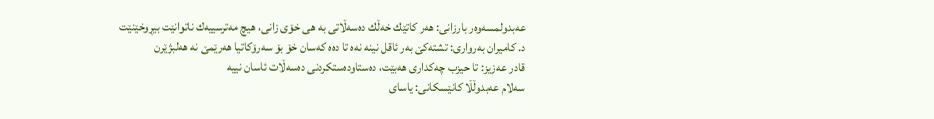عه‌بدولمسه‌وه‌ر بارزانی‌: هه‌ر كاتێك خه‌ڵك ده‌سه‌ڵاتی‌ به‌ هی‌ خۆی‌ زانی‌، هیچ مه‌ترسییه‌ك ناتوانێت بیڕوخێنێت
د. كامیران به‌رواری‌: تشته‌كێ‌ به‌ر ئاقل نینه‌ نه‌ه تا ده‌ه كه‌سان خۆ بۆ سه‌رۆكاتیا هه‌رێمێ‌ نه‌ هه‌لبژێرن
قادر عه‌زیز: تا حیزب چه‌كداری‌ هه‌بێت، ده‌ستاوده‌ستكردنی‌ ده‌سه‌ڵات ئاسان نییه‌
سه‌لام عه‌بدوڵڵا كانێسكانی‌: یاسای‌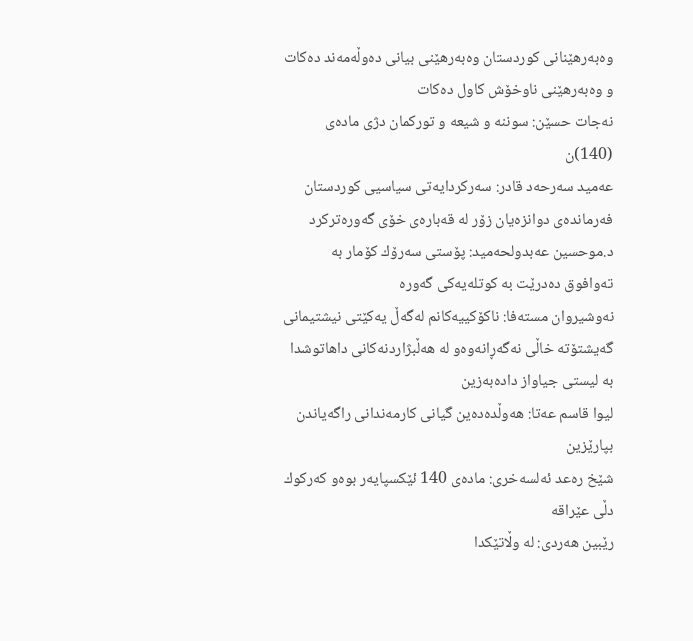وه‌به‌رهێنانی‌ كوردستان وه‌به‌رهێنی‌ بیانی‌ ده‌وڵه‌مه‌ند ده‌كات و وه‌به‌رهێنی‌ ناوخۆش كاول ده‌كات
نه‌جات حسێن: سوننه‌ و شیعه‌ و توركمان دژی‌ ماده‌ی‌ (140)ن
عه‌مید سه‌رحه‌د قادر: سه‌ركردایه‌تی‌ سیاسیی‌ كوردستان فه‌رمانده‌ی‌ دوانزه‌یان زۆر له‌ قه‌باره‌ی‌ خۆی‌ گه‌وره‌تركرد
د.موحسین عه‌بدولحه‌مید: پۆستی سه‌رۆك كۆمار به‌ ته‌وافوق ده‌درێت به‌ كوتله‌یه‌كی گه‌وره‌
نه‌وشیروان مسته‌فا: ناكۆكییه‌كانم له‌گه‌ڵ یه‌كێتی‌ نیشتیمانی‌ گه‌یشتۆته‌ خاڵی‌ نه‌گه‌ڕانه‌وه‌و له‌ هه‌ڵبژاردنه‌كانی‌ داهاتوشدا به‌ لیستی‌ جیاواز داده‌به‌زین
لیوا قاسم عه‌تا: هه‌وڵده‌ده‌ین گیانی‌ كارمه‌ندانی راگه‌یاندن بپارێزین
شێخ ره‌عد ئه‌لسه‌خری: ماده‌ی 140 ئێكسپایه‌ر بوه‌‌و كه‌ركوك دڵی عێراقه‌
رێبین هه‌ردی‌: له‌ وڵاتێكدا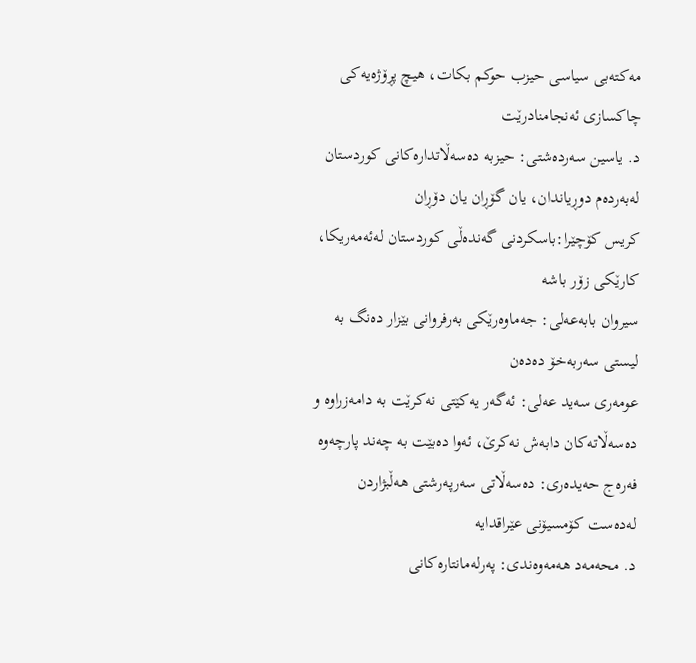مه‌كته‌بی‌ سیاسی حیزب حوكم بكات، هیچ پڕۆژه‌یه‌كی‌ چاكسازی‌ ئه‌نجامنادرێت
د. یاسین سه‌رده‌شتی‌: حیزبه‌ ده‌سه‌ڵاتداره‌كانی‌ كوردستان له‌به‌رده‌م دوڕیاندان، یان گۆڕان یان دۆڕان
كریس كۆچێرا:باسكردنی‌ گه‌نده‌ڵی‌ كوردستان له‌ئه‌مه‌ریكا، كارێكی‌ زۆر باشه‌
سیروان بابه‌عه‌لی‌: جه‌ماوه‌رێكی‌ به‌رفروانی‌ بێزار ده‌نگ به‌ لیستی‌ سه‌ربه‌خۆ ده‌ده‌ن
عومه‌ری‌ سه‌ید عه‌لی‌: ئه‌گه‌ر یه‌كێتی نه‌كرێت به‌ دامه‌زراوه‌ و ده‌سه‌ڵاته‌كان دابه‌ش نه‌كرێ‌، ئه‌وا ده‌بێت به‌ چه‌ند پارچه‌وه‌
فه‌ره‌ج حه‌یده‌ری‌: ده‌سه‌ڵاتی‌ سه‌رپه‌رشتی‌ هه‌ڵبژاردن له‌ده‌ست كۆمسیۆنی‌ عێراقدایه‌
د. محه‌مه‌د هه‌مه‌وه‌ندی‌: په‌رله‌مانتاره‌كانی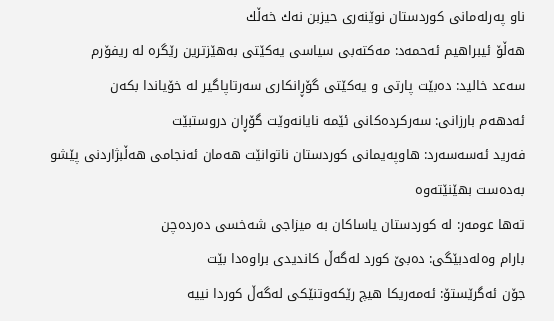ناو په‌رله‌مانی‌ كوردستان نوێنه‌ری‌ حیزبن نه‌ك خه‌ڵك
هه‌ڵۆ ئیبراهیم ئه‌حمه‌د: مه‌كته‌بی‌ سیاسی‌ یه‌كێتی‌ به‌هێزترین رێگره‌ له‌ ریفۆرم
سه‌عد خالید: ده‌بێت پارتی‌ و یه‌كێتی‌ گۆڕانكاری‌ سه‌رتاپاگیر له‌ خۆیاندا بكه‌ن
ئه‌دهه‌م بارزانی‌: سه‌ركرده‌كانی‌ ئێمه‌ نایانه‌وێت گۆڕان دروستبێت
فه‌رید ئه‌سه‌سه‌رد: هاوپه‌یمانی‌ كوردستان ناتوانێت هه‌مان ئه‌نجامی‌ هه‌ڵبژاردنی‌ پێشو به‌ده‌ست بهێنێته‌وه‌
ته‌ها عومه‌ر: له‌ كوردستان یاساكان به‌ میزاجی شه‌خسی ده‌رده‌چن
بارام وه‌له‌دبێگی: ده‌بێ كورد له‌گه‌ڵ كاندیدی براوه‌دا بێت
جۆن ئه‌گرێستۆ: ئه‌مه‌ریکا هیچ رێکه‌وتنێکی له‌گه‌ڵ کوردا نییه‌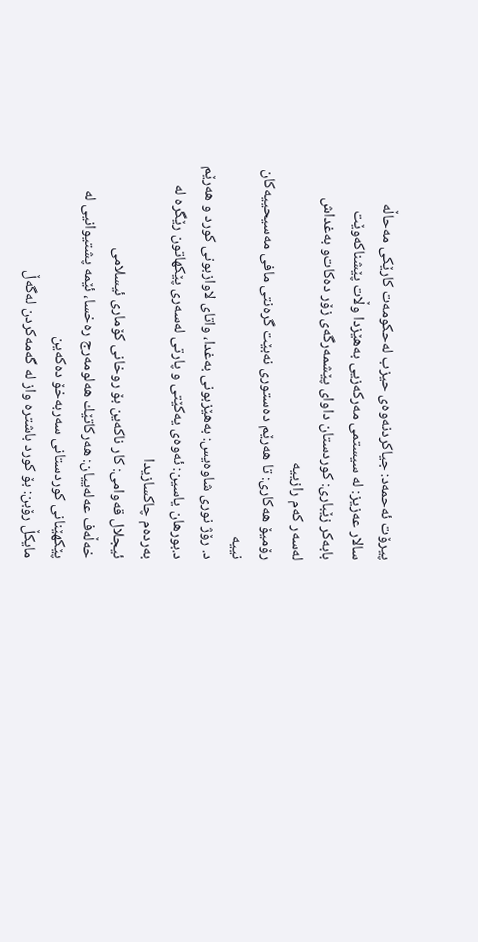پیرۆت ئه‌حمه‌د: جیاكردنه‌وه‌ی‌ حیزب له‌حكومه‌ت كارێكی‌ مه‌حاڵه‌
سالار عه‌زیز: له‌ سیستمی مه‌ركه‌زیی به‌هێزدا وڵات پێشناكه‌وێت
بابه‌كر زێباری‌: كوردستان داوای‌ پێشمه‌رگه‌ی‌ زۆر ده‌كات‌و به‌غداش له‌سه‌ر كه‌م رازییه‌
رۆمیۆ هه‌كاری: تا هه‌رێم ده‌ستوری نه‌بێت گره‌نتی‌ مافی‌ مه‌سیحییه‌كان نییه‌
د. رۆژ نوری‌ شاوه‌یس: به‌هێزبونی‌ به‌غدا، واتای‌ لاوازبونی‌ كورد و هه‌رێم
د.بورهان یاسین: ئه‌وه‌ی‌ یه‌كێتی‌ ‌و پارتی‌ له‌سه‌ری‌ پێكهاتون رێگره‌ له‌ به‌رده‌م چاكسازیدا
ئیجلال قه‌وامی: كار ناكه‌ین بۆ روخانی كۆماری ئیسلامی
خه‌ڵه‌ف عه‌له‌ییان: هه‌ركاتێك هه‌لومه‌رج ره‌خسا، ئێمه‌ پشتیوانیی‌ له‌ پێكهێنانی‌ كوردستانی‌ سه‌ربه‌خۆ ده‌كه‌ین
مایكڵ‌ رۆبن: بۆ كورد باشتره‌ واز له‌ گه‌مه‌كردن له‌گه‌ڵ‌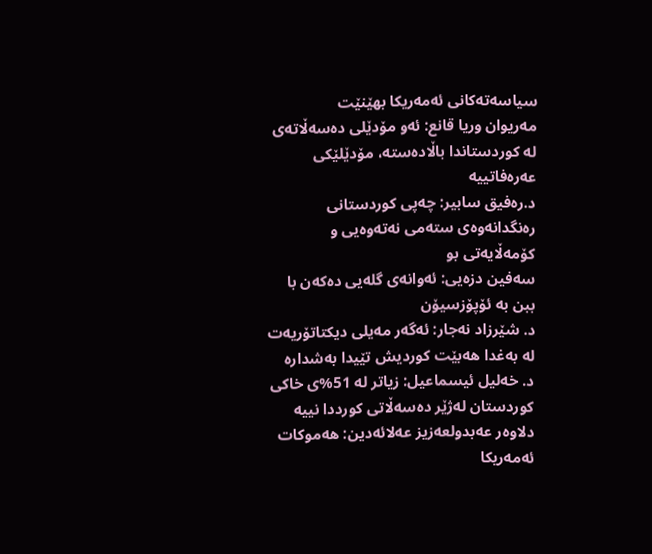سیاسه‌ته‌كانی‌ ئه‌مه‌ریكا بهێنێت
مه‌ریوان وریا قانع: ئه‌و مۆدێلی‌ ده‌سه‌ڵاته‌ی‌ له‌ كوردستاندا باڵاده‌سته‌، مۆدێلێكی‌ عه‌ره‌فاتییه‌
د.ره‌فیق سابیر: چه‌پی‌ كوردستانی‌ ره‌نگدانه‌وه‌ی‌ سته‌می‌ نه‌ته‌وه‌یی‌ و كۆمه‌ڵایه‌تی‌ بو
سه‌فین دزه‌یی‌: ئه‌وانه‌ی‌ گله‌یی‌ ده‌كه‌ن با ببن به‌ ئۆپۆزسیۆن
د. شێرزاد نه‌جار: ئه‌گه‌ر مه‌یلی‌ دیكتاتۆریه‌ت له‌ به‌غدا هه‌بێت كوردیش تێیدا به‌شداره‌
د. خه‌لیل ئیسماعیل: زیاتر له‌ 51%ی‌ خاكی‌ كوردستان له‌ژێر ده‌سه‌ڵاتی‌ كورددا نییه‌
دلاوه‌ر عه‌بدولعه‌زیز عه‌لائه‌دین: هه‌موكات ئه‌مه‌ریكا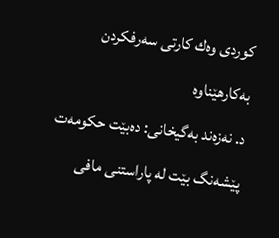كوردی‌ وه‌ك كارتی‌ سه‌رفكردن به‌كارهێناوه‌
د. نه‌زه‌ند به‌گیخانی: ده‌بێت حكومه‌ت پێشه‌نگ بێت له‌ پاراستنی‌ مافی‌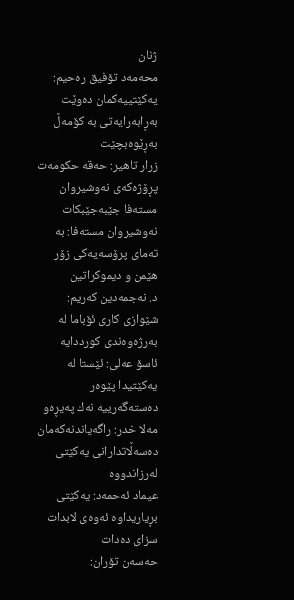ژنان
محه‌مه‌د تۆفیق ره‌حیم: یەكێتییەكمان دەوێت بەڕابەرایەتی بە كۆمەڵ بەڕێوەبچێت
زرار تاهیر: حه‌قه‌ حكومه‌ت پڕۆژه‌كه‌ی‌ نه‌وشیروان مسته‌فا جێبه‌جێبكات
نه‌وشیروان مسته‌فا: بە تەمای پرۆسەیەكی زۆر هێمن و دیموكراتین
د. نه‌جمه‌دین كه‌ریم: شێوازی‌ كاری‌ ئۆباما له‌ به‌رژه‌وه‌ندی‌ كورددایه‌
ئاسۆ عه‌لی‌: ئێستا له‌ یه‌كێتیدا پێوه‌ر ده‌سته‌گه‌رییه‌ نه‌ك په‌یڕه‌و
مه‌لا خدر: راگه‌یاندنه‌که‌مان ده‌سه‌ڵاتدارانی یه‌کێتی له‌رزاندووه‌
عیماد ئه‌حمه‌د: یه‌كێتی‌ بڕیاریداوه‌ ئه‌وه‌ی‌ لابدات سزای‌ ده‌دات
حه‌سه‌ن تۆران: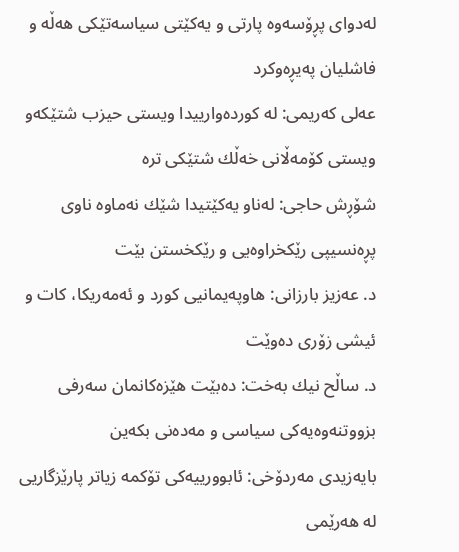له‌دوای‌ پڕۆسه‌وه‌ پارتی‌ و یه‌كێتی‌ سیاسه‌تێكی‌ هه‌ڵه‌ و فاشلیان په‌یڕه‌وكرد
عه‌لی‌ كه‌ریمی‌: له‌ كورده‌وارییدا ویستی حیزب شتێكه‌و ویستی كۆمه‌ڵانی خه‌ڵك شتێكی تره‌
شۆڕش حاجی‌: له‌ناو یه‌كێتیدا شێك نه‌ماوه‌ ناوی‌ پڕه‌نسیپی‌ رێكخراوه‌یی‌ و رێكخستن بێت
د. عه‌زیز بارزانی‌: هاوپه‌یمانیی‌ كورد و ئه‌مه‌ریكا، كات و ئیشی‌ زۆری‌ ده‌وێت
د. ساڵح نیك به‌خت: ده‌بێت هێزه‌كانمان سه‌رفی بزووتنه‌وه‌یه‌كی‌ سیاسی‌ ‌و مه‌ده‌نی‌ بكه‌ین
بایه‌زیدی‌ مه‌ردۆخی‌: ئابوورییه‌كی‌ تۆكمه‌ زیاتر پارێزگاریی‌ له‌ هه‌رێمی‌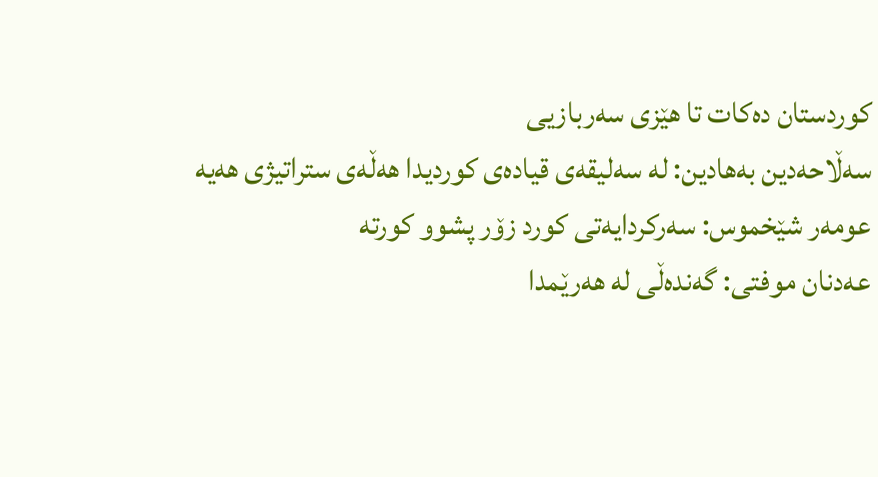كوردستان ده‌كات تا هێزی‌ سه‌ربازیی‌
سه‌ڵاحه‌دین به‌هادین: له‌ سه‌لیقه‌ی‌ قیاده‌ی‌ كوردیدا هه‌ڵه‌ی‌ ستراتیژی‌ هه‌یه‌
عومه‌ر شێخموس: سه‌ركردایه‌تی‌ كورد زۆر پشوو كورته‌
عه‌دنان موفتی‌: گه‌نده‌ڵی‌ له‌ هه‌رێمدا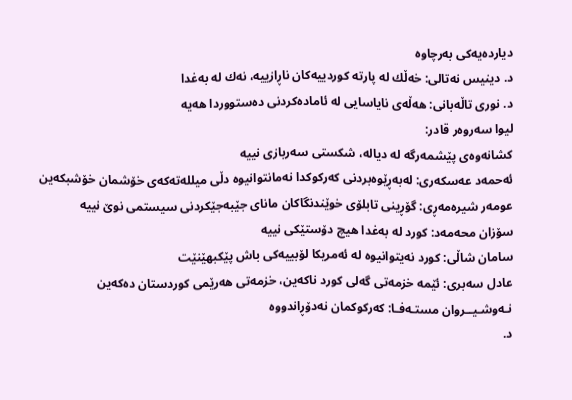دیارده‌یه‌كی‌ به‌رچاوه‌
د. دینیس نه‌تالی‌: خه‌ڵك له‌ پارته‌ كوردییه‌كان ناڕازییه‌، نه‌ك له‌ به‌غدا
د. نوری تاڵه‌بانی: هه‌ڵه‌ی‌ نایاسایی‌ له‌ ئاماده‌كردنی‌ ده‌ستووردا هه‌یه‌
لیوا سه‌روه‌ر قادر:
كشانه‌وه‌ی پێشمه‌رگه‌ له‌ دیاله‌، شكستی سه‌ربازی نییه‌
ئه‌حمه‌د عه‌سكه‌ری‌: له‌به‌ڕێوه‌بردنی‌ كه‌ركوكدا نه‌مانتوانیوه‌ دڵی‌ میلله‌ته‌كه‌ی‌ خۆشمان خۆشبكه‌ین
عومه‌ر شیره‌مه‌ڕی‌: گۆڕینی‌ تابلۆی‌ خوێندنگاكان مانای جێبه‌جێكردنی سیستمی نوێ نییه‌
سۆزان محه‌مه‌د: كورد له‌ به‌غدا هیچ دۆستێكی‌ نییه‌
سامان شاڵی: كورد نه‌یتوانیوه‌ له‌ ئه‌مریكا لۆبییه‌كی باش پێكبهێنێت
عادل سه‌بری‌: ئێمه‌ خزمه‌تی گه‌لی كورد ناكه‌ین، خزمه‌تی هه‌رێمی كوردستان ده‌كه‌ین
نـه‌وشـیــروان مستـه‌فـا: كه‌ركوكمان نه‌دۆڕاندووه‌
د.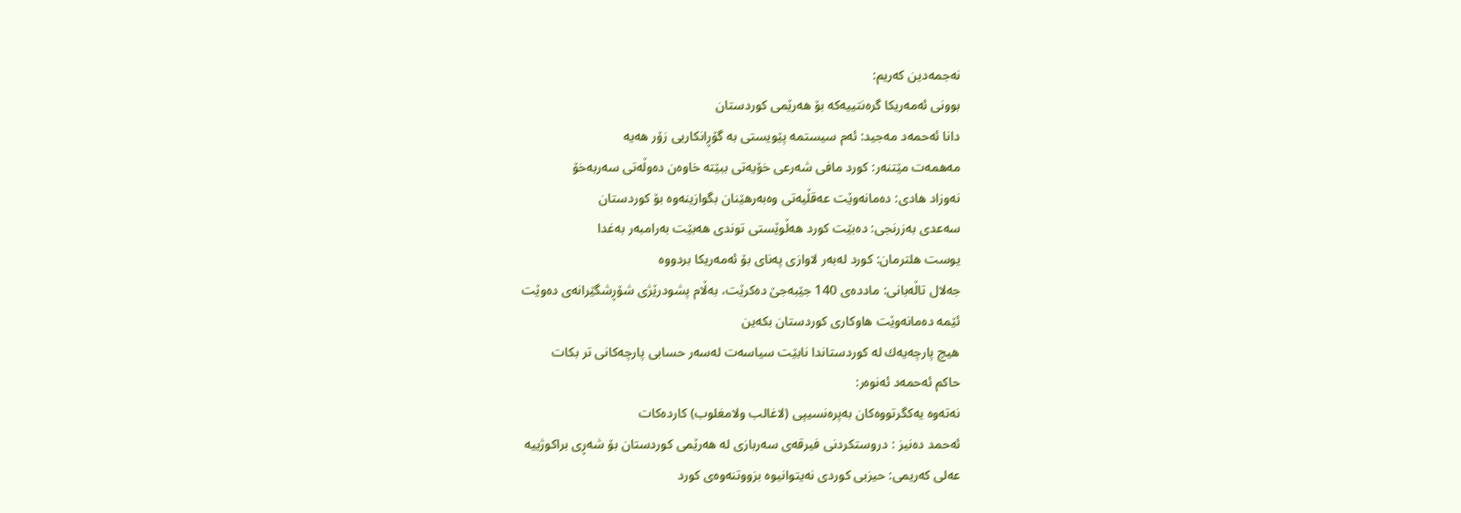نه‌جمه‌دین كه‌ریم:
بوونی‌ ئه‌مه‌ریكا گره‌نتییه‌كه‌ بۆ هه‌رێمی‌ كوردستان
دانا ئه‌حمه‌د مه‌جید: ئه‌م سیستمه‌ پێویستی به‌ گۆڕانكاریی زۆر هه‌یه‌
مه‌همه‌ت مێتنه‌ر: كورد مافی‌ شه‌رعی‌ خۆیه‌تی‌ ببێته‌ خاوه‌ن ده‌وڵه‌تی‌ سه‌ربه‌خۆ
نه‌وزاد هادی‌: ده‌مانه‌وێت عه‌قڵیه‌تی‌ وه‌به‌رهێنان بگوازینه‌وه‌ بۆ كوردستان
سه‌عدی به‌زرنجی‌: ده‌بێت كورد هه‌ڵوێستی‌ توندی‌ هه‌بێت به‌رامبه‌ر به‌غدا
یوست هلترمان: كورد له‌به‌ر لاوازی په‌نای بۆ ئه‌مه‌ریكا بردووه‌
جه‌لال تاڵه‌بانی: مادده‌ی 140 جێبه‌جێ ده‌كرێت، به‌ڵام پشودرێژی شۆڕشگێرانه‌ی ده‌وێت
ئێمه‌ ده‌مانه‌وێت هاوكاری‌ كوردستان بكه‌ین
هیچ پارچه‌یه‌ك له‌ كوردستاندا نابێت سیاسه‌ت له‌سه‌ر حسابی‌ پارچه‌كانی‌ تر بكات
حاكم ئه‌حمه‌د ئه‌نوه‌ر:
نه‌ته‌وه‌ یه‌كگرتووه‌كان به‌پره‌نسیپی‌ (لاغالب ولامغلوب) كارده‌كات
ئه‌حمد ده‌نیز : دروستكردنی‌ فیرقه‌ی‌ سه‌ربازی‌ له‌ هه‌رێمی‌ كوردستان بۆ شه‌ڕی‌ براكوژییه‌
عه‌لی‌ كه‌ریمی‌: حیزبی‌ كوردی‌ نه‌یتوانیوه‌ بزووتنه‌وه‌ی‌ كورد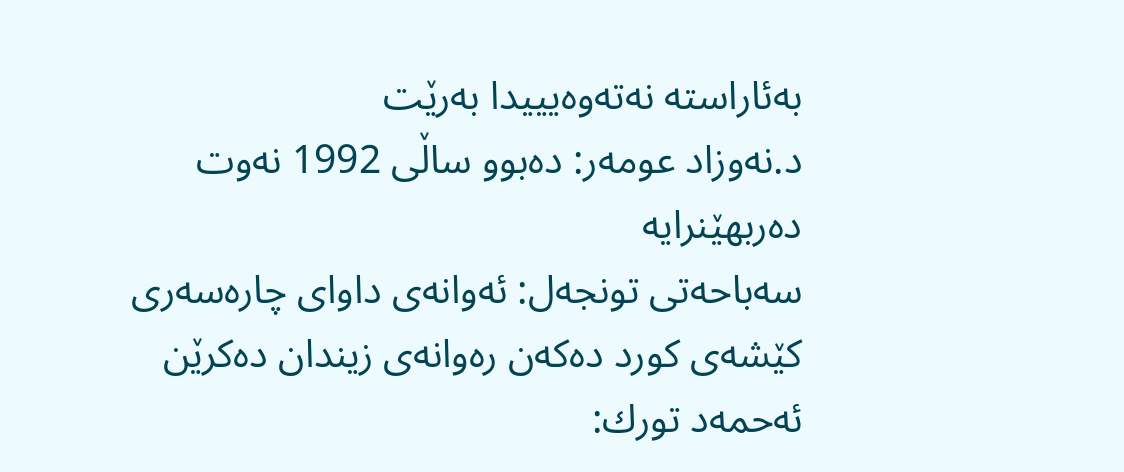به‌ئاراسته‌ نه‌ته‌وه‌یییدا به‌رێت
د.نه‌وزاد عومه‌ر: ده‌بوو ساڵی‌ 1992 نه‌وت ده‌ربهێنرایه‌
سه‌باحه‌تی‌ تونجه‌ل: ئه‌وانه‌ی‌ داوای‌ چاره‌سه‌ری‌ كێشه‌ی‌ كورد ده‌كه‌ن ره‌وانه‌ی‌ زیندان ده‌كرێن
ئه‌حمه‌د تورك: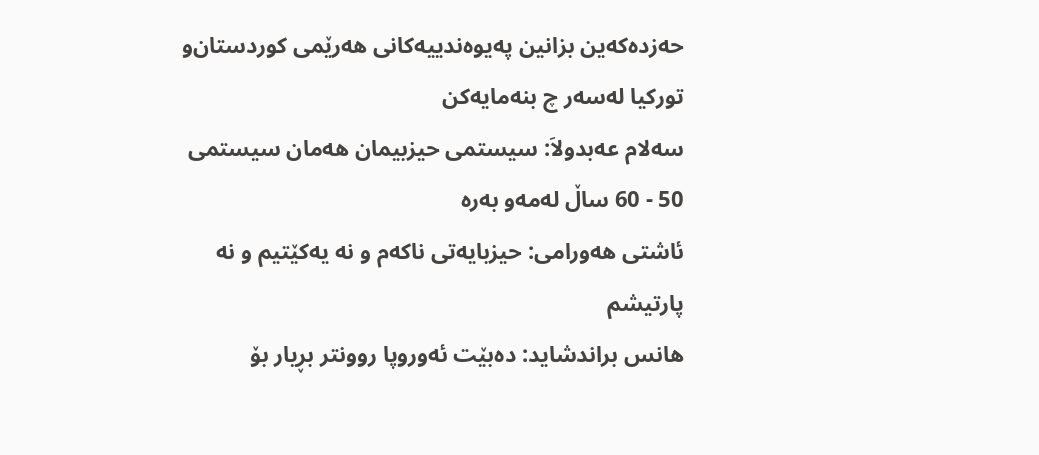حه‌زده‌كه‌ین بزانین په‌یوه‌ندییه‌كانی‌ هه‌رێمی‌ كوردستان‌و توركیا له‌سه‌ر چ بنه‌مایه‌كن
سه‌لام عه‌بدولاَ: سیستمی‌ حیزبیمان هه‌مان سیستمی‌ 50 - 60 ساڵ له‌مه‌و به‌ره‌
ئاشتی‌ هه‌ورامی‌: حیزبایه‌تی‌ ناكه‌م و نه‌ یه‌كێتیم ‌و نه‌ پارتیشم
هانس براندشاید: ده‌بێت ئه‌وروپا روونتر بڕیار بۆ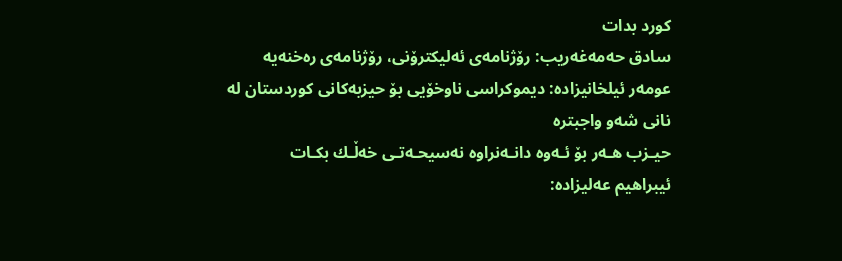كورد بدات
سادق حه‌مه‌غه‌ریب: رۆژنامه‌ی‌ ئه‌لیكترۆنی‌، رۆژنامه‌ی‌ ره‌خنه‌یه‌
عومه‌ر ئیلخانیزاده‌: دیموكراسی ناوخۆیی بۆ حیزبه‌كانی كوردستان له‌ نانی شه‌و واجبتره‌
حیـزب هـه‌ر بۆ ئـه‌وه‌ دانـه‌نراوه‌ نه‌سیحـه‌تـی‌ خه‌ڵـك بكـات
ئیبراهیم عه‌لیزاده‌: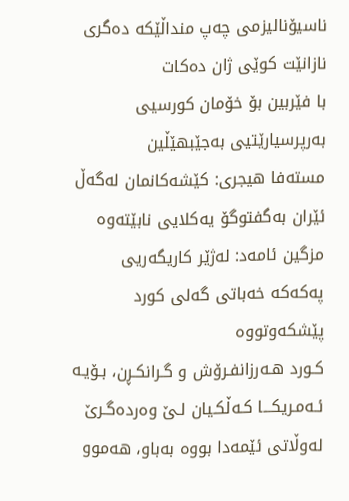ناسیۆنالیزمی‌ چه‌پ منداڵێكه‌ ده‌گری‌ نازانێت كوێی‌ ژان ده‌كات
با فێربین بۆ خۆمان كورسیی به‌رپرسیارێتیی به‌جێبهێڵین
مسته‌فا هیجری‌: كێشه‌كانمان له‌گه‌ڵ‌ ئێران به‌گفتوگۆ یه‌كلایی‌ نابێته‌وه‌
مزگین ئامه‌د: له‌ژێر كاریگه‌ریی‌ په‌كه‌كه‌ خه‌باتی‌ گه‌لی‌ كورد پێشكه‌وتووه‌
كـورد هـه‌رزانفـرۆش و گـرانكـڕن، بـۆیـه‌ ئـه‌مـریكـــا كـه‌ڵكـیان لـێ وه‌رده‌گـرێ‌
له‌وڵاتی‌ ئێمه‌دا بووه‌ به‌باو، هه‌موو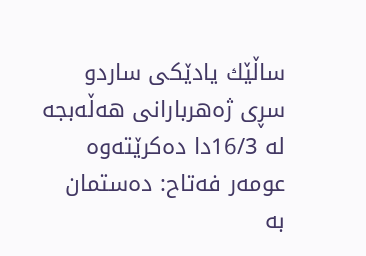ساڵێك یادێكی‌ ساردو سڕی‌ ژه‌هربارانی‌ هه‌ڵه‌بجه‌ له‌ 16/3دا ده‌كرێته‌وه‌
عومه‌ر فه‌تاح: ده‌ستمان به‌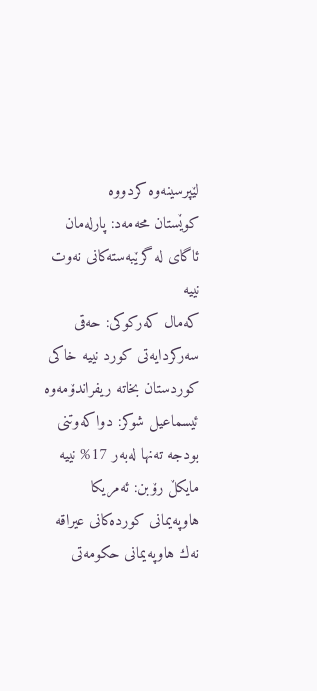لێپرسینه‌وه‌ كردووه‌
كوێستان محه‌مه‌د: پارله‌مان ئاگای‌ له‌ گرێبه‌سته‌كانی‌ نه‌وت نییه‌
كه‌مال كه‌ركوكی‌: حه‌قی‌ سه‌ركردایه‌تی‌ كورد نییه‌ خاكی‌ كوردستان بخاته‌ ریفراندۆمه‌وه‌
ئیسماعیل شوكر: دواكه‌وتنی‌ بودجه‌ ته‌نها له‌به‌ر 17% نییه‌
مایكڵ‌ رۆبن: ئه‌مریكا هاوپه‌یمانی كورده‌كانی عیراقه‌ نه‌ك هاوپه‌یمانی حكومه‌تی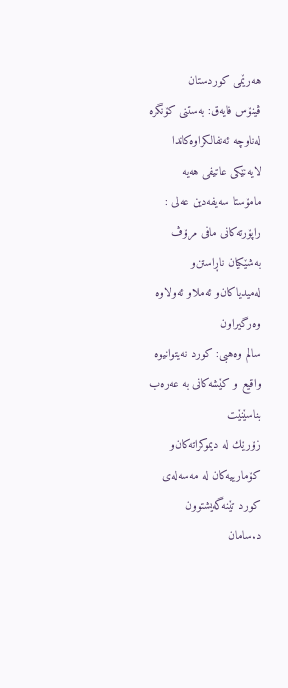هه‌رێمی كوردستان
ڤینۆس فایه‌ق: به‌ستنی‌ كۆنگره‌ له‌ناوچه‌ ئه‌نفالكراوه‌كاندا لایه‌نێكی عاتیفی‌ هه‌یه‌
مامۆستا سه‌یفه‌دین عه‌لی‌ :
راپۆرته‌كانی‌ مافی‌ مرۆڤ به‌شێكیان ناڕاستن‌و له‌میدیاكان‌و ئه‌ملاو ئه‌ولاوه‌ وه‌رگیراون
سالم وه‌هبی‌: كورد نه‌یتوانیوه‌ واقیع ‌و كێشه‌كانی‌ به‌ عه‌ره‌ب بناسێنێت
زۆرێك له‌ دیموكراته‌كان‌و كۆمارییه‌كان له‌ مه‌سه‌له‌ی‌ كورد تێنه‌گه‌یشتوون
د.سامان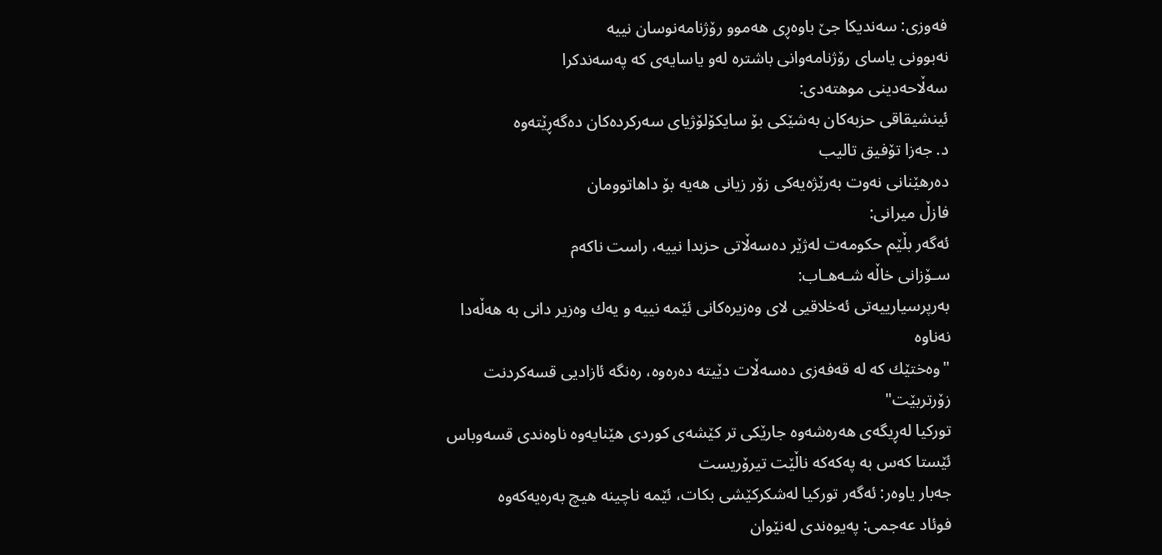فه‌وزی‌: سه‌ندیكا جێ باوه‌ڕی‌ هه‌موو رۆژنامه‌نوسان نییه‌
نه‌بوونی‌ یاسای‌ رۆژنامه‌وانی‌ باشتره‌ له‌و یاسایه‌ی‌ كه‌ په‌سه‌ندكرا
سه‌ڵاحه‌دینی‌ موهته‌دی‌:
ئینشیقاقی حزبه‌كان به‌شێكی بۆ سایكۆلۆژیای سه‌ركرده‌كان ده‌گه‌ڕێته‌وه‌
د. جه‌زا تۆفیق تالیب
ده‌رهێنانی نه‌وت به‌رێژه‌یه‌كی زۆر زیانی هه‌یه‌ بۆ داهاتوومان
فازڵ‌ میرانی‌:
ئه‌گه‌ر بڵێم حكومه‌ت له‌ژێر ده‌سه‌ڵاتی‌ حزبدا نییه‌، راست ناكه‌م
سـۆزانی خاڵه‌ شـه‌هـاب:
به‌رپرسیارییه‌تی‌ ئه‌خلاقیی لای وه‌زیره‌كانی ئێمه‌ نییه‌ و یه‌ك وه‌زیر دانی به‌ هه‌ڵه‌دا نه‌ناوه‌
"وه‌ختێك كه‌ له‌ قه‌فه‌زی‌ ده‌سه‌ڵات دێیته‌ ده‌ره‌وه‌، ره‌نگه‌ ئازادیی قسه‌كردنت زۆرتربێت"
توركیا له‌ڕیگه‌ی هه‌ره‌شه‌وه‌ جارێكی تر كێشه‌ی كوردی هێنایه‌وه‌ ناوه‌ندی قسه‌وباس
ئێستا که‌س به‌ په‌که‌که‌ ناڵێت تیرۆریست
جه‌بار یاوه‌ر: ئه‌گه‌ر توركیا له‌شكركێشی بكات، ئێمه‌ ناچینه‌ هیچ به‌ره‌یه‌كه‌وه‌
فوئاد عه‌جمی: په‌یوه‌ندی‌ له‌نێوان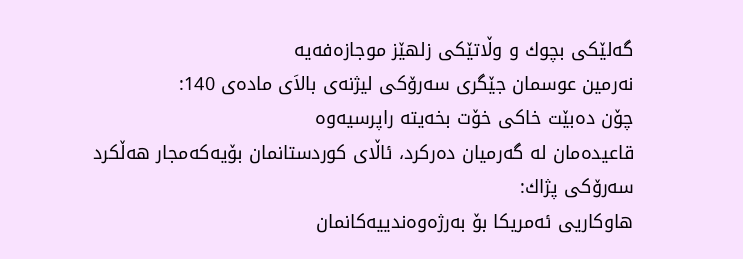گه‌لێكی‌ بچوك ‌و وڵاتێكی‌ زلهێز موجازه‌فه‌یه‌
نه‌رمین عوسمان جێگری‌ سه‌رۆكی‌ لیژنه‌ی‌ بالاَی‌ ماده‌ی‌ 140:
چۆن ده‌بێت خاكی‌ خۆت بخه‌یته‌ راپرسیه‌وه‌
قاعیده‌مان له‌ گه‌رمیان ده‌ركرد، ئاڵای‌ كوردستانمان بۆیه‌كه‌مجار هه‌ڵكرد
سه‌رۆكی‌ پژاك:
هاوكاریی‌ ئه‌مریكا بۆ به‌رژه‌وه‌ندییه‌كانمان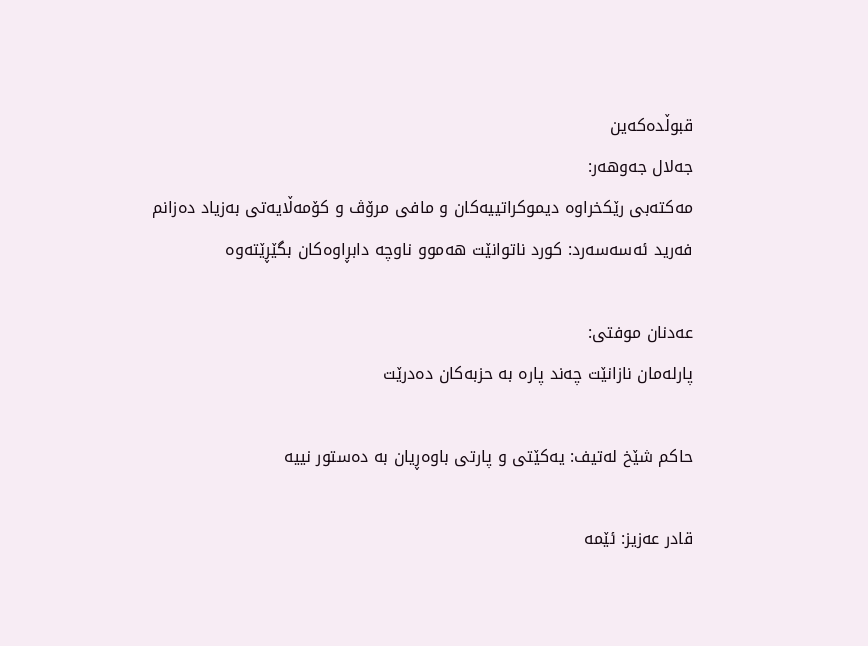قبوڵده‌كه‌ین
جه‌لال جه‌وهه‌ر:
مه‌كته‌بی‌ رێكخراوه‌ دیموكراتییه‌كان و مافی‌ مرۆڤ و كۆمه‌ڵایه‌تی‌ به‌زیاد ده‌زانم
فه‌رید ئه‌سه‌سه‌رد: كورد ناتوانێت هه‌موو ناوچه‌ دابڕاوه‌كان بگێڕێته‌وه‌

عه‌دنان موفتی‌:
پارله‌مان نازانێت چه‌ند پاره‌ به‌ حزبه‌كان ده‌درێت

حاكم شێخ له‌تیف: یه‌كێتی‌ و پارتی‌ باوه‌ڕیان به‌ ده‌ستور نییه‌

قادر عه‌زیز: ئێمه‌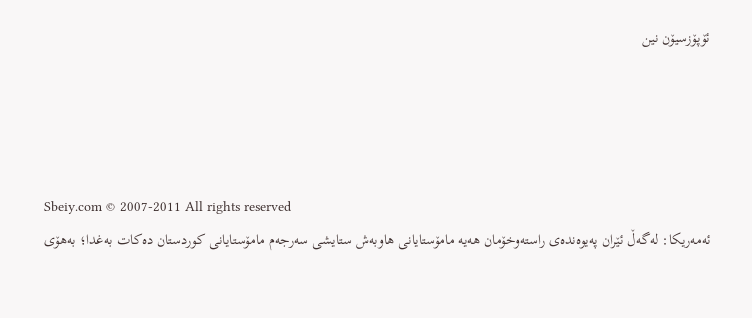ئۆپۆزسیۆن نین




Sbeiy.com © 2007-2011 All rights reserved
ئه‌مه‌ریكا: له‌گه‌ڵ ئێران په‌یوه‌نده‌ی‌ راسته‌وخۆمان هه‌یه‌ مامۆستایانی هاوبه‌ش ستایشی سه‌رجه‌م مامۆستایانی‌ كوردستان ده‌كات به‌غدا؛ به‌هۆی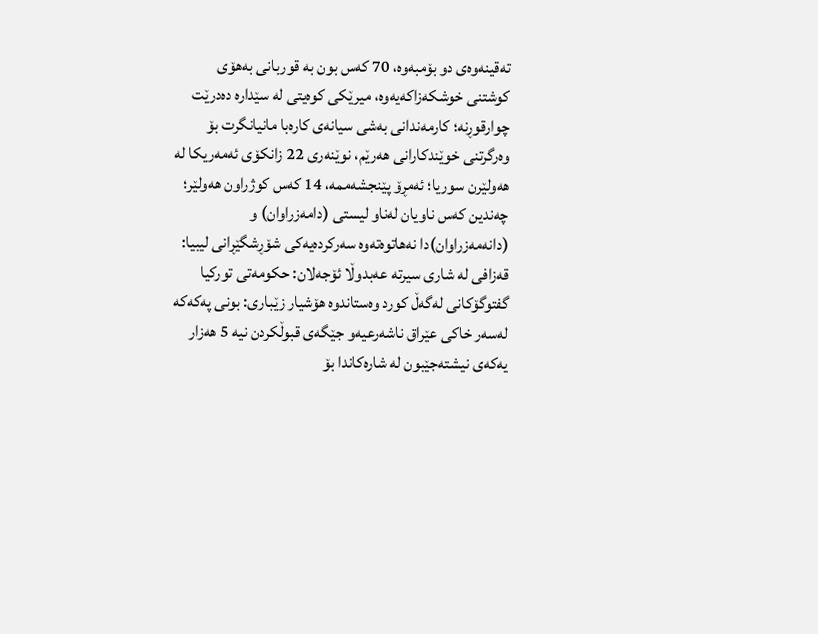ته‌قینه‌وه‌ی دو بۆمبه‌وه، 70 كه‌س بون به‌ قوربانی‌ به‌هۆی‌ كوشتنی‌ خوشكه‌زاكه‌یه‌وه‌، میرێكی كوه‌یتی‌ له‌ سێداره‌ ده‌درێت چوارقوڕنه‌؛ كارمه‌ندانی به‌شی سیانه‌ی كاره‌با مانیانگرت بۆ وه‌رگرتنی خوێندكارانی هه‌رێم، نوێنه‌ری‌ 22 زانكۆی‌ ئه‌مه‌ریكا له‌ هه‌ولێرن سوریا؛ ئه‌مڕۆ پێنجشه‌ممه‌، 14 كه‌س كوژراون هه‌ولێر؛ چه‌ندین كه‌س ناویان له‌ناو ليستى (دامه‌زراوان) و (دانه‌مه‌زراوان)دا نه‌هاتوه‌ته‌وه‌ سه‌ركرده‌یه‌كی شۆڕشگێڕانی‌ لیبیا: قه‌زافی له‌ شاری‌ سیرته‌ عه‌بدوڵا ئۆجه‌لان: حكومه‌تی‌ توركیا گفتوگۆكانی‌ له‌گه‌ڵ كورد وه‌ستاندوه‌ هۆشیار زێباری‌: بونی په‌كه‌كه‌ له‌سه‌ر خاكی عێراق ناشه‌رعیه‌و جێگه‌ی‌ قبوڵكردن نیه‌ 5 هه‌زار یه‌كه‌ی‌ نیشته‌جێبون له‌ شاره‌كاندا بۆ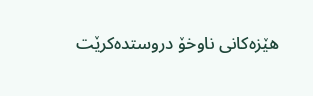هێزه‌كانی ناوخۆ دروستده‌كرێت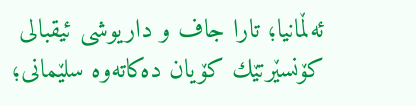ئه‌ڵمانیا؛ تارا جاف و داریوشی‌ ئیقبالی‌ كۆنسێرتێك كۆیان ده‌كاته‌وه‌ سلێمانی؛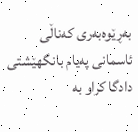به‌ڕێوه‌به‌ری كه‌ناڵی ئاسمانی په‌یام بانگهێشتی دادگا کراو به‌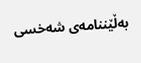به‌ڵێننامه‌ی شه‌خسی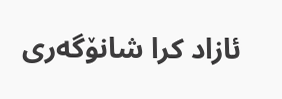ئازاد کرا شانۆگه‌ری‌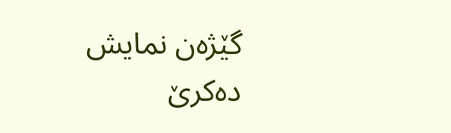گێژه‌ن نمایش ده‌كرێ